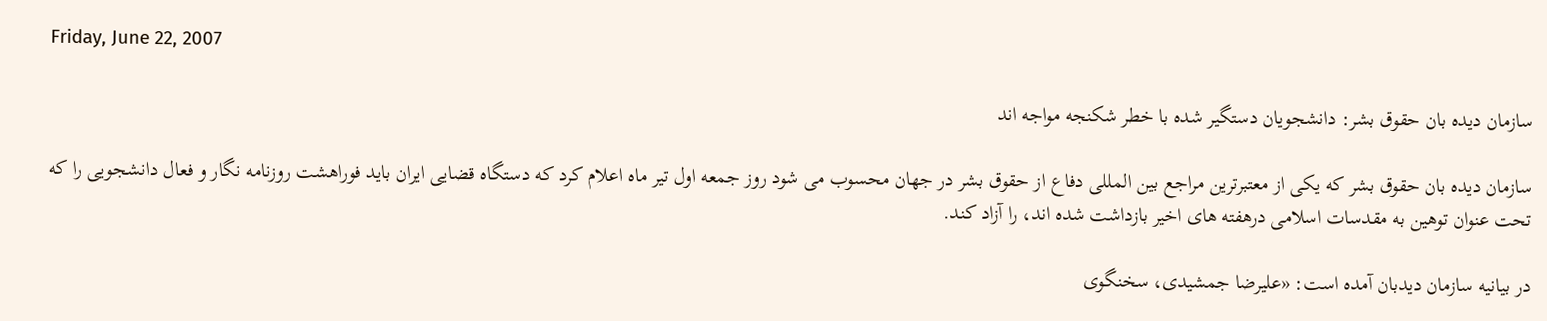Friday, June 22, 2007

سازمان ديده بان حقوق بشر: دانشجویان دستگیر شده با خطر شکنجه مواجه اند

سازمان ديده بان حقوق بشر که یکی از معتبرترین مراجع بین المللی دفاع از حقوق بشر در جهان محسوب می شود روز جمعه اول تیر ماه اعلام کرد که دستگاه قضايی ايران بايد فوراهشت روزنامه نگار و فعال دانشجويی را که تحت عنوان توهين به مقدسات اسلامی درهفته های اخير بازداشت شده اند، را آزاد کند.

در بیانیه سازمان دیدبان آمده است: «علیرضا جمشيدی، سخنگوی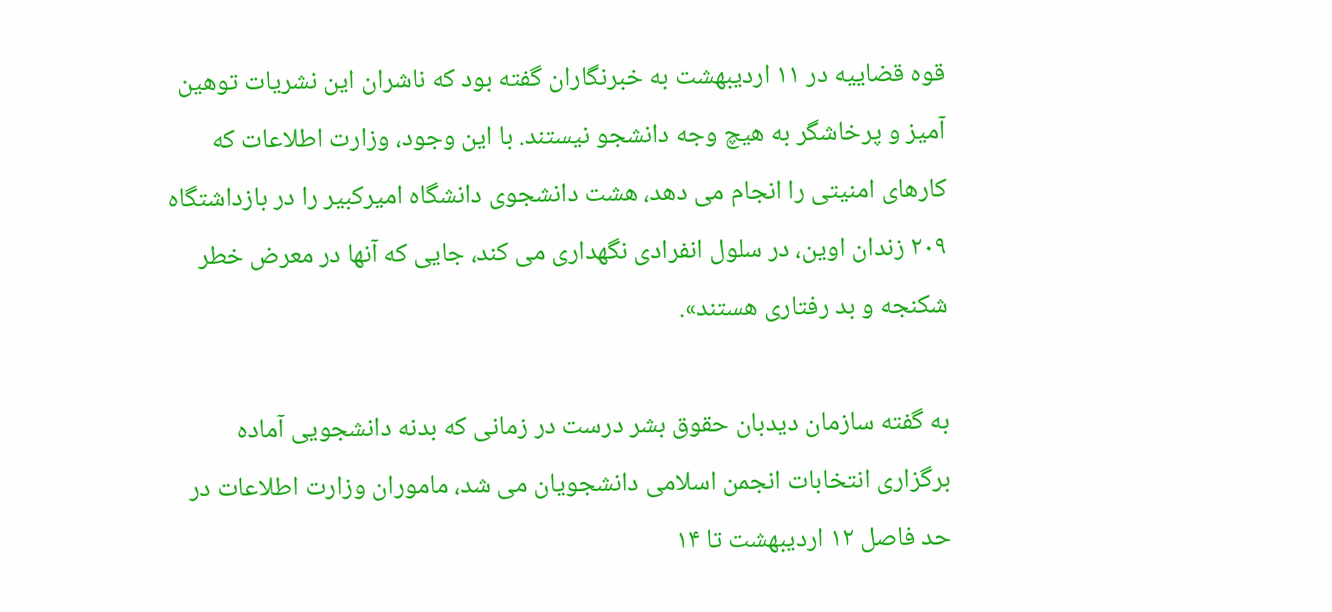قوه قضایيه در ۱۱ ارديبهشت به خبرنگاران گفته بود که ناشران اين نشريات توهين آميز و پرخاشگر به هيچ وجه دانشجو نيستند. با اين وجود، وزارت اطلاعات که کارهای امنيتی را انجام می دهد، هشت دانشجوی دانشگاه اميرکبير را در بازداشتگاه ۲۰۹ زندان اوين، در سلول انفرادی نگهداری می کند، جايی که آنها در معرض خطر شکنجه و بد رفتاری هستند».

به گفته سازمان دیدبان حقوق بشر درست در زمانی که بدنه دانشجويی آماده برگزاری انتخابات انجمن اسلامی دانشجويان می شد، ماموران وزارت اطلاعات در حد فاصل ۱۲ ارديبهشت تا ۱۴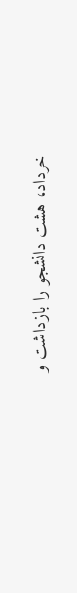خرداد، هشت دانشجو را بازداشت و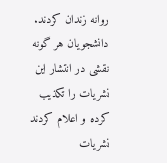روانه زندان کردند. دانشجويان هر گونه نقشی در انتشار اين نشريات را تکذيب کرده و اعلام کردند نشريات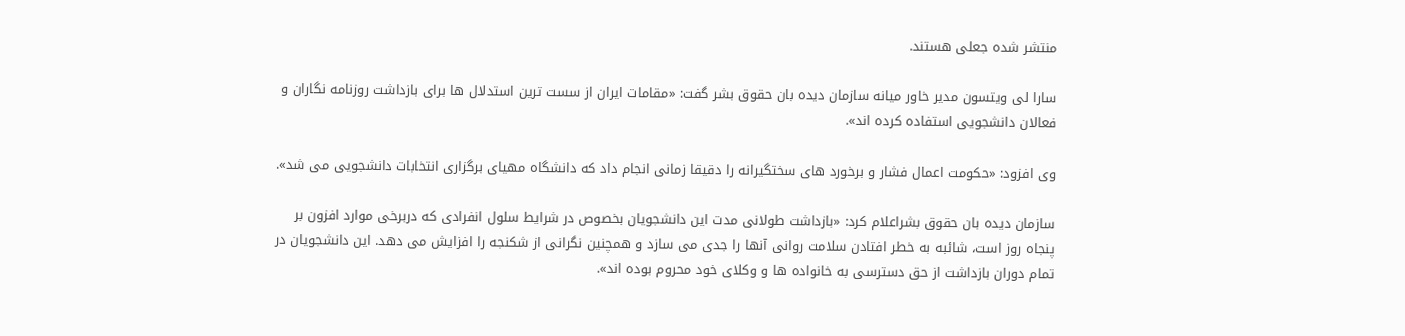منتشر شده جعلی هستند.

سارا لی ويتسون مدير خاور ميانه سازمان ديده بان حقوق بشر گفت: «مقامات ايران از سست ترين استدلال ها برای بازداشت روزنامه نگاران و فعالان دانشجويی استفاده کرده اند».

وی افزود: «حکومت اعمال فشار و برخورد های سختگيرانه را دقيقا زمانی انجام داد که دانشگاه مهيای برگزاری انتخابات دانشجويی می شد».

سازمان ديده بان حقوق بشراعلام کرد: «بازداشت طولانی مدت اين دانشجويان بخصوص در شرايط سلول انفرادی که دربرخی موارد افزون بر پنجاه روز است، شائبه به خطر افتادن سلامت روانی آنها را جدی می سازد و همچنين نگرانی از شکنجه را افزايش می دهد. اين دانشجويان در تمام دوران بازداشت از حق دسترسی به خانواده ها و وکلای خود محروم بوده اند».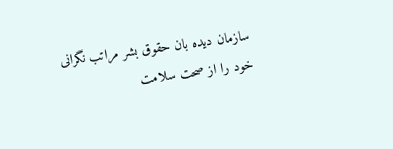سازمان ديده بان حقوق بشر مراتب نگرانی خود را از صحت سلامت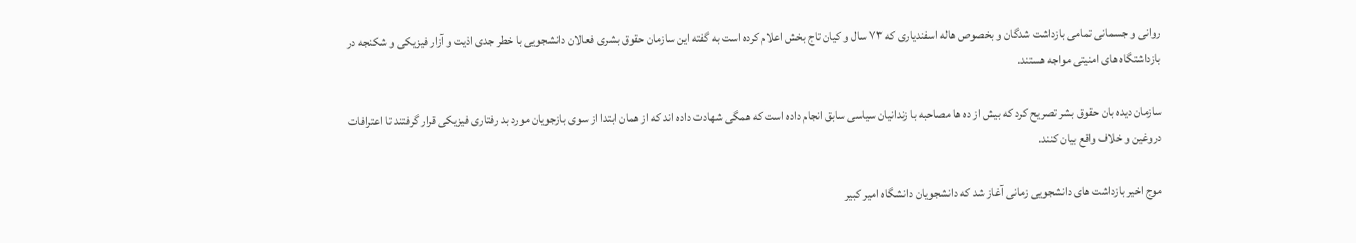روانی و جسمانی تمامی بازداشت شدگان و بخصوص هاله اسفندياری که ۷۳ سال و کیان تاج بخش اعلام کرده است به گفته این سازمان حقوق بشری فعالان دانشجويی با خطر جدی اذيت و آزار فيزيکی و شکنجه در بازداشتگاه های امنيتی مواجه هستند.

سازمان ديده بان حقوق بشر تصریح کرد که بيش از ده ها مصاحبه با زندانیان سیاسی سابق انجام داده است که همگی شهادت داده اند که از همان ابتدا از سوی بازجويان مورد بد رفتاری فيزيکی قرار گرفتند تا اعترافات دروغين و خلاف واقع بيان کنند.

موج اخير بازداشت های دانشجويی زمانی آغاز شد که دانشجويان دانشگاه امير کبير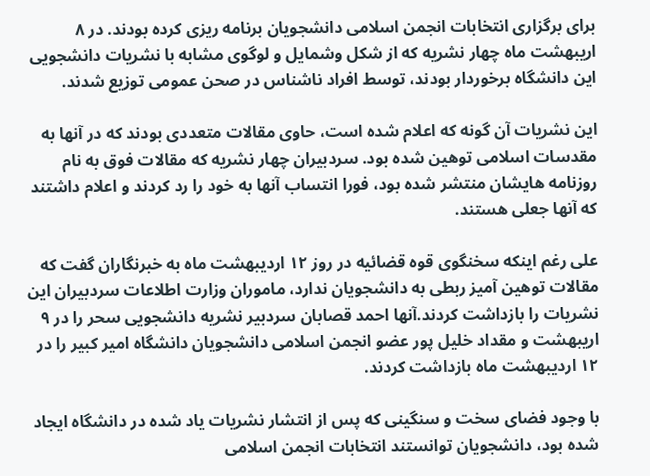برای برگزاری انتخابات انجمن اسلامی دانشجويان برنامه ريزی کرده بودند. در ۸ اريبهشت ماه چهار نشريه که از شکل وشمايل و لوگوی مشابه با نشريات دانشجويی اين دانشگاه برخوردار بودند، توسط افراد ناشناس در صحن عمومی توزيع شدند.

اين نشريات آن گونه که اعلام شده است، حاوی مقالات متعددی بودند که در آنها به مقدسات اسلامی توهين شده بود. سردبيران چهار نشريه که مقالات فوق به نام روزنامه هایشان منتشر شده بود، فورا انتساب آنها به خود را رد کردند و اعلام داشتند که آنها جعلی هستند.

علی رغم اينکه سخنگوی قوه قضائيه در روز ۱۲ ارديبهشت ماه به خبرنگاران گفت که مقالات توهين آميز ربطی به دانشجويان ندارد، ماموران وزارت اطلاعات سردبيران اين نشريات را بازداشت کردند.آنها احمد قصابان سردبير نشريه دانشجويی سحر را در ۹ اريبهشت و مقداد خليل پور عضو انجمن اسلامی دانشجويان دانشگاه امير کبير را در ۱۲ ارديبهشت ماه بازداشت کردند.

با وجود فضای سخت و سنگينی که پس از انتشار نشريات ياد شده در دانشگاه ايجاد شده بود، دانشجويان توانستند انتخابات انجمن اسلامی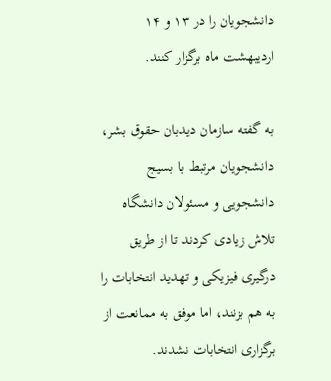دانشجويان را در ۱۳ و ۱۴ ارديبهشت ماه برگزار کنند.

به گفته سازمان دیدبان حقوق بشر، دانشجويان مرتبط با بسيج دانشجويی و مسئولان دانشگاه تلاش زيادی کردند تا از طريق درگيری فيزيکی و تهديد انتخابات را به هم بزنند، اما موفق به ممانعت از برگزاری انتخابات نشدند.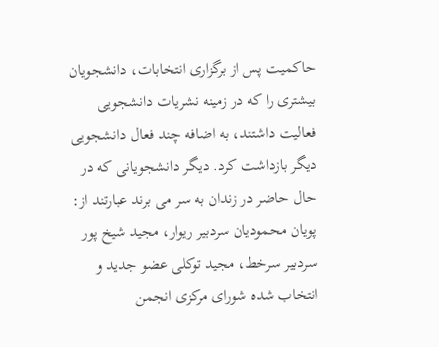حاکميت پس از برگزاری انتخابات، دانشجويان بيشتری را که در زمينه نشريات دانشجويی فعاليت داشتند، به اضافه چند فعال دانشجويی ديگر بازداشت کرد. ديگر دانشجويانی که در حال حاضر در زندان به سر می برند عبارتند از: پويان محموديان سردبير ريوار، مجيد شيخ پور سردبير سرخط، مجيد توکلی عضو جديد و انتخاب شده شورای مرکزی انجمن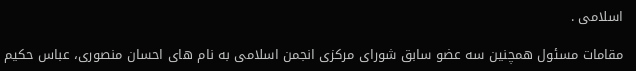اسلامی .

مقامات مسئول همچنين سه عضو سابق شورای مرکزی انجمن اسلامی به نام های احسان منصوری، عباس حکيم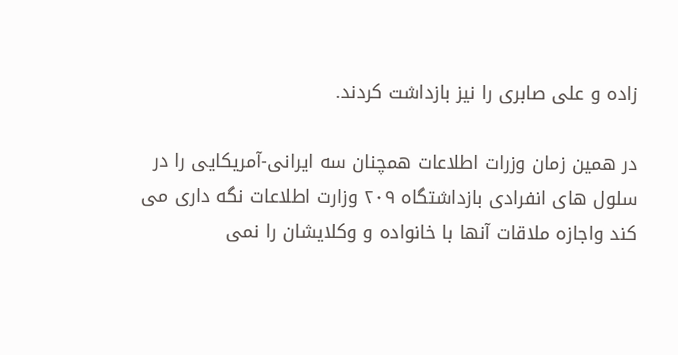زاده و علی صابری را نيز بازداشت کردند.

در همين زمان وزرات اطلاعات همچنان سه ايرانی-آمريکايی را در سلول های انفرادی بازداشتگاه ۲۰۹ وزارت اطلاعات نگه داری می کند واجازه ملاقات آنها با خانواده و وکلایشان را نمی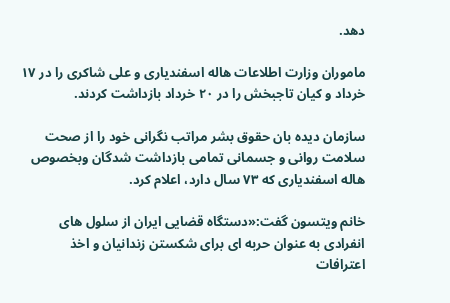دهد.

ماموران وزارت اطلاعات هاله اسفندياری و علی شاکری را در ۱۷ خرداد و کيان تاجبخش را در ۲۰ خرداد بازداشت کردند.

سازمان ديده بان حقوق بشر مراتب نگرانی خود را از صحت سلامت روانی و جسمانی تمامی بازداشت شدگان وبخصوص هاله اسفندياری که ۷۳ سال دارد، اعلام کرد.

خانم ويتسون گفت:«دستگاه قضايی ايران از سلول های انفرادی به عنوان حربه ای برای شکستن زندانيان و اخذ اعترافات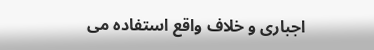اجباری و خلاف واقع استفاده می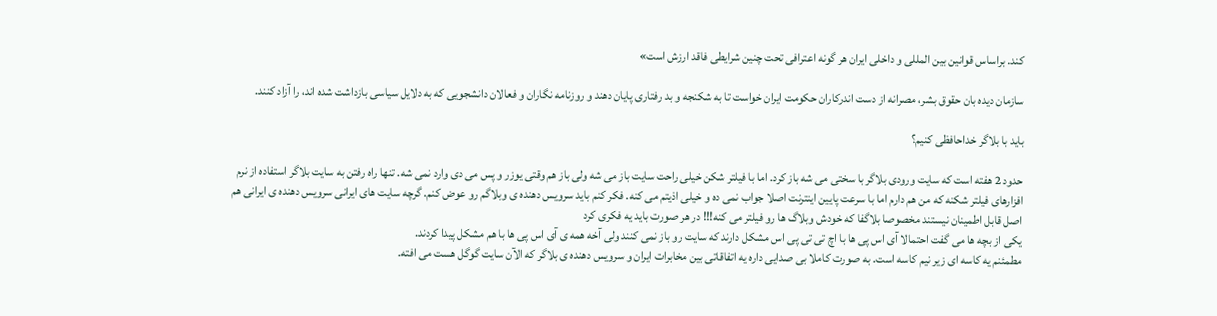کند. براساس قوانين بين المللی و داخلی ايران هر گونه اعترافی تحت چنين شرايطی فاقد ارزش است»

سازمان ديده بان حقوق بشر، مصرانه از دست اندرکاران حکومت ايران خواست تا به شکنجه و بد رفتاری پايان دهند و روزنامه نگاران و فعالان دانشجويی که به دلايل سياسی بازداشت شده اند، را آزاد کنند.

باید با بلاگر خداحافظی کنیم؟

حدود 2 هفته است که سایت ورودی بلاگر با سختی می شه باز کرد. اما با فیلتر شکن خیلی راحت سایت باز می شه ولی باز هم وقتی یوزر و پس می دی وارد نمی شه. تنها راه رفتن به سایت بلاگر استفاده از نرم افزارهای فیلتر شکنه که من هم دارم اما با سرعت پایین اینترنت اصلا جواب نمی ده و خیلی اذیتم می کنه. فکر کنم باید سرویس دهنده ی وبلاگم رو عوض کنم. گرچه سایت های ایرانی سرویس دهنده ی ایرانی هم اصل قابل اطمینان نیستند مخصوصا بلاگفا که خودش وبلاگ ها رو فیلتر می کنه!!! در هر صورت باید یه فکری کرد
یکی از بچه ها می گفت احتمالا آی اس پی ها با اچ تی تی پی اس مشکل دارند که سایت رو باز نمی کنند ولی آخه همه ی آی اس پی ها با هم مشکل پیدا کردند.
مطمئنم یه کاسه ای زیر نیم کاسه است. به صورت کاملا بی صدایی داره یه اتفاقاتی بین مخابرات ایران و سرویس دهنده ی بلاگر که الآن سایت گوگل هست می افته.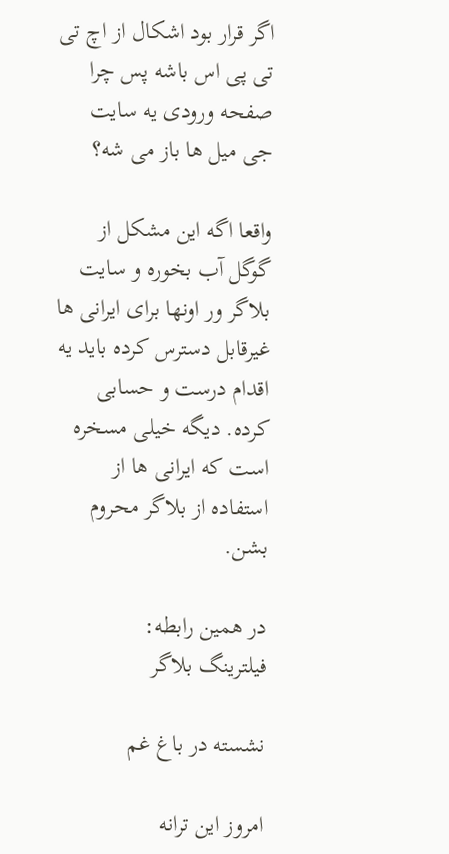اگر قرار بود اشکال از اچ تی تی پی اس باشه پس چرا صفحه ورودی یه سایت جی میل ها باز می شه؟

واقعا اگه این مشکل از گوگل آب بخوره و سایت بلاگر ور اونها برای ایرانی ها غیرقابل دسترس کرده باید یه اقدام درست و حسابی کرده. دیگه خیلی مسخره است که ایرانی ها از استفاده از بلاگر محروم بشن.

در همین رابطه:
فیلترینگ بلاگر

نشسته در باغ غم

امروز این ترانه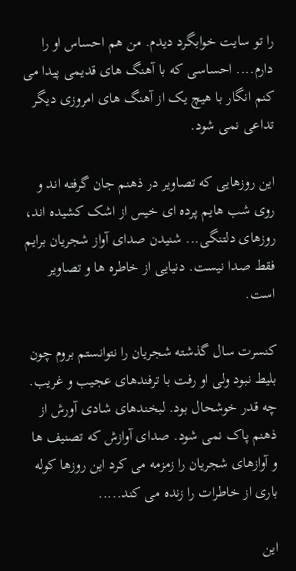را تو سایت خوابگرد دیدم. من هم احساس او را دارم.... احساسی که با آهنگ های قدیمی پیدا می کنم انگار با هیچ یک از آهنگ های امروزی دیگر تداعی نمی شود.

این روزهایی که تصاویر در ذهنم جان گرفته اند و روی شب هایم پرده ای خیس از اشک کشیده اند، روزهای دلتنگی... شنیدن صدای آواز شجریان برایم فقط صدا نیست. دنیایی از خاطره ها و تصاویر است.

کنسرت سال گذشته شجریان را نتوانستم بروم چون بلیط نبود ولی او رفت با ترفندهای عجیب و غریب. چه قدر خوشحال بود. لبخندهای شادی آورش از ذهنم پاک نمی شود. صدای آوازش که تصنیف ها و آوازهای شجریان را زمزمه می کرد این روزها کوله باری از خاطرات را زنده می کند.....

این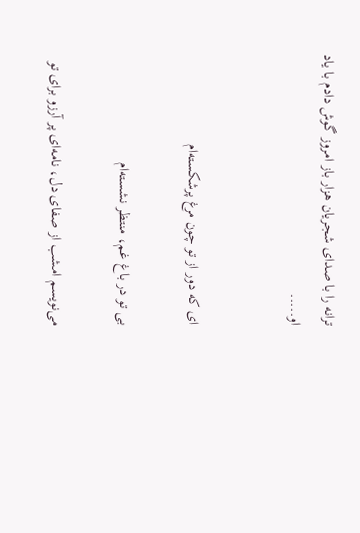ترانه را با صدای شجریان هزار باز امروز گوش دادم با یاد او.....


ای که دور از تو چون مرغ پرشکسته‌ام

بی تو در باغ غم، منتظر نشسته‌ام

می‌نویسم امشب از صفای دل، نامه‌ای پر آرزو برای تو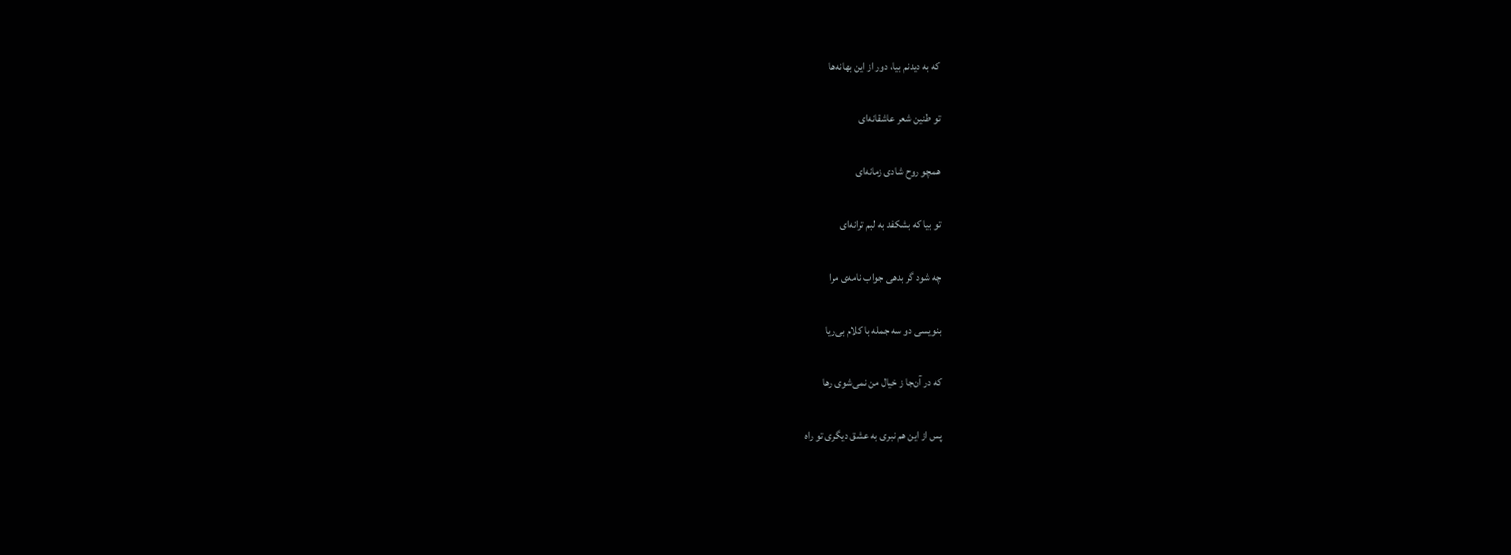که به دیدنم بیا، دور از این بهانه‌ها

تو طنین شعر عاشقانه‌ای

همچو روح شادی زمانه‌ای

تو بیا که بشکفد به لبم ترانه‌ای

چه شود گر بدهی جواب نامه‌ی مرا

بنویسی دو سه جمله با کلام بی‌ریا

که در آن‌جا ز خیال من نمی‌شوی رها

پس از این هم نبری به عشق دیگری تو راه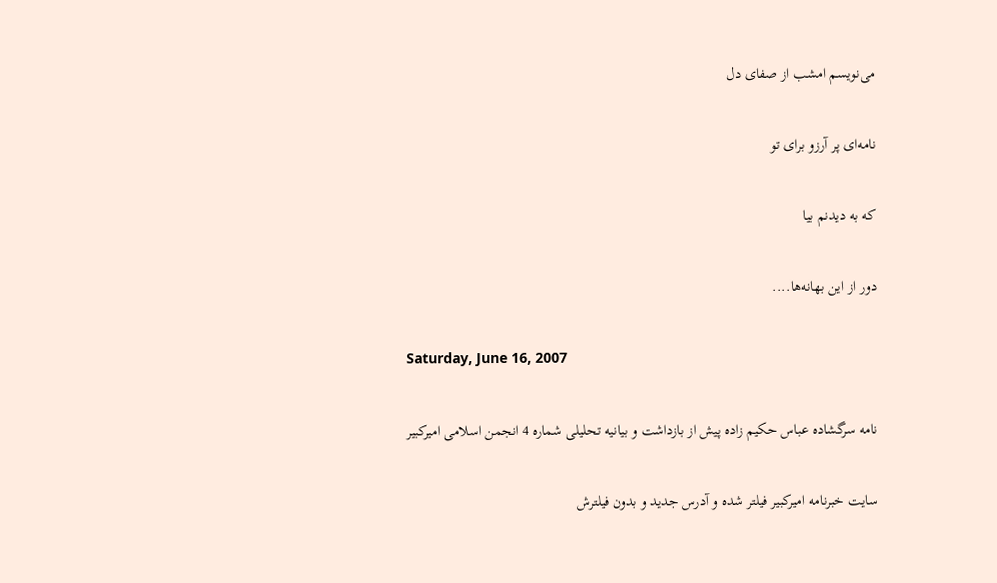می‌نویسم امشب از صفای دل

نامه‌ای پر آرزو برای تو

که به دیدنم بیا

دور از این بهانه‌ها....

Saturday, June 16, 2007

نامه سرگشاده عباس حکیم زاده پیش از بازداشت و بیانیه تحلیلی شماره 4 انجمن اسلامی امیرکبیر

سایت خبرنامه امیرکبیر فیلتر شده و آدرس جدید و بدون فیلترش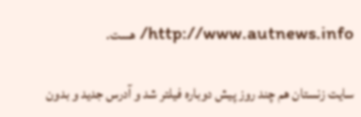http://www.autnews.info/ هست.

سایت زنستان هم چند روز پیش دوباره فیلتر شد و آدرس جدید و بدون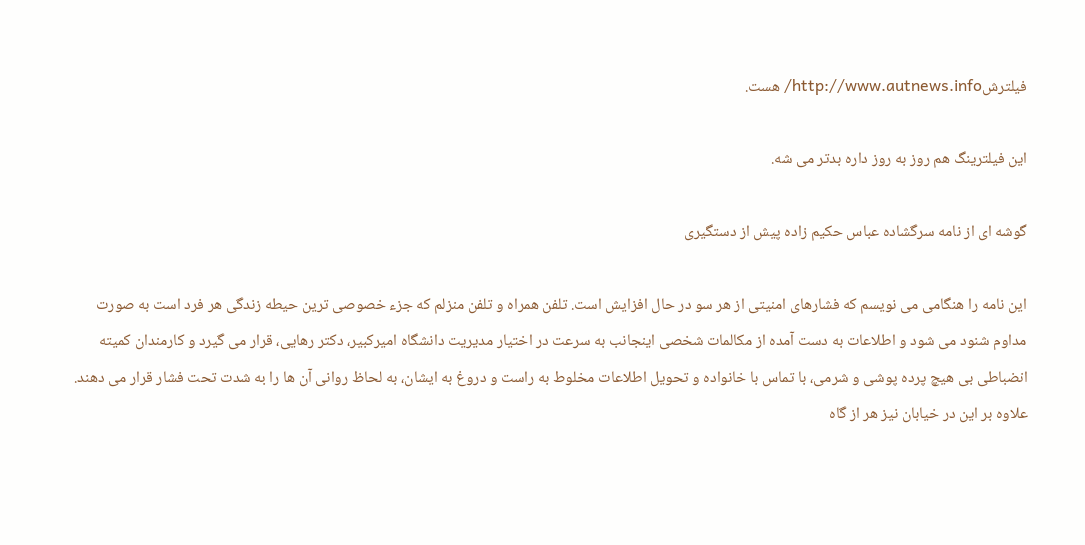فیلترشhttp://www.autnews.info/ هست.

این فیلترینگ هم روز به روز داره بدتر می شه.

گوشه ای از نامه سرگشاده عباس حکیم زاده پیش از دستگیری

این نامه را هنگامی می نویسم که فشارهای امنیتی از هر سو در حال افزایش است. تلفن همراه و تلفن منزلم که جزء خصوصی ترین حیطه زندگی هر فرد است به صورت مداوم شنود می شود و اطلاعات به دست آمده از مکالمات شخصی اینجانب به سرعت در اختیار مدیریت دانشگاه امیرکبیر، دکتر رهایی، قرار می گیرد و کارمندان کمیته انضباطی بی هیچ پرده پوشی و شرمی، با تماس با خانواده و تحویل اطلاعات مخلوط به راست و دروغ به ایشان، به لحاظ روانی آن ها را به شدت تحت فشار قرار می دهند. علاوه بر این در خیابان نیز هر از گاه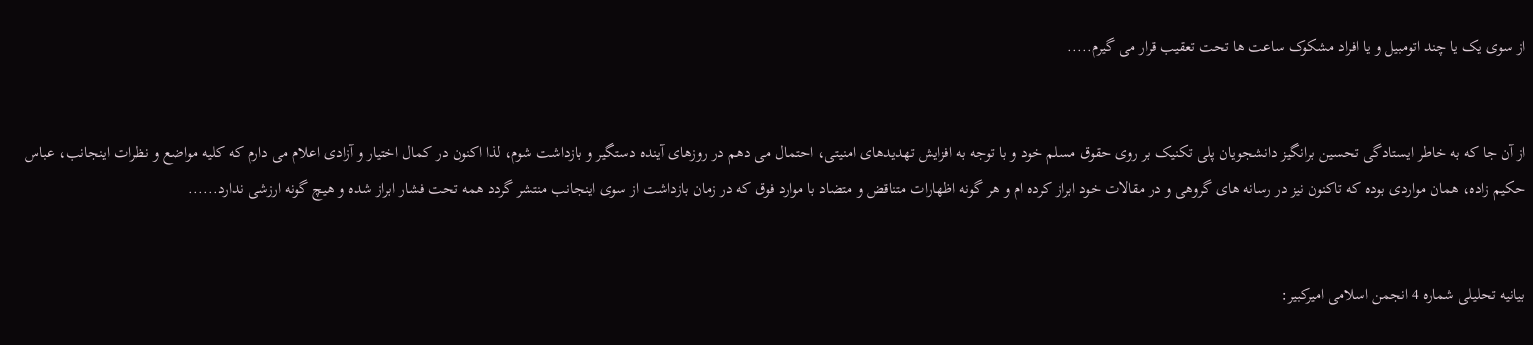از سوی یک یا چند اتومبیل و یا افراد مشکوک ساعت ها تحت تعقیب قرار می گیرم.....


از آن جا که به خاطر ایستادگی تحسین برانگیز دانشجویان پلی تکنیک بر روی حقوق مسلم خود و با توجه به افزایش تهدیدهای امنیتی، احتمال می دهم در روزهای آینده دستگیر و بازداشت شوم، لذا اکنون در کمال اختیار و آزادی اعلام می دارم که کلیه مواضع و نظرات اینجانب، عباس حکیم زاده، همان مواردی بوده که تاکنون نیز در رسانه های گروهی و در مقالات خود ابراز کرده ام و هر گونه اظهارات متناقض و متضاد با موارد فوق که در زمان بازداشت از سوی اینجانب منتشر گردد همه تحت فشار ابراز شده و هیچ گونه ارزشی ندارد......


بیانیه تحلیلی شماره 4 انجمن اسلامی امیرکبیر: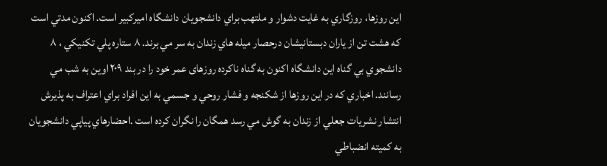اين روزها، روزگاري به غايت دشوار و ملتهب براي دانشجويان دانشگاه اميركبير است. اکنون مدتي است كه هشت تن از ياران دبستانيشان درحصار ميله هاي زندان به سر مي برند. ۸ ستاره پلي تکنيکي ، ۸ دانشجوي بي گناه اين دانشگاه اکنون به گناه ناکرده روزهای عمر خود را در بند ۲۰۹ اوين به شب مي رسانند. اخباري که در اين روزها از شکنجه و فشار روحي و جسمي به اين افراد براي اعتراف به پذيرش انتشار نشريات جعلي از زندان به گوش مي رسد همگان را نگران کرده است .احضارهاي پياپي دانشجويان به کميته انضباطي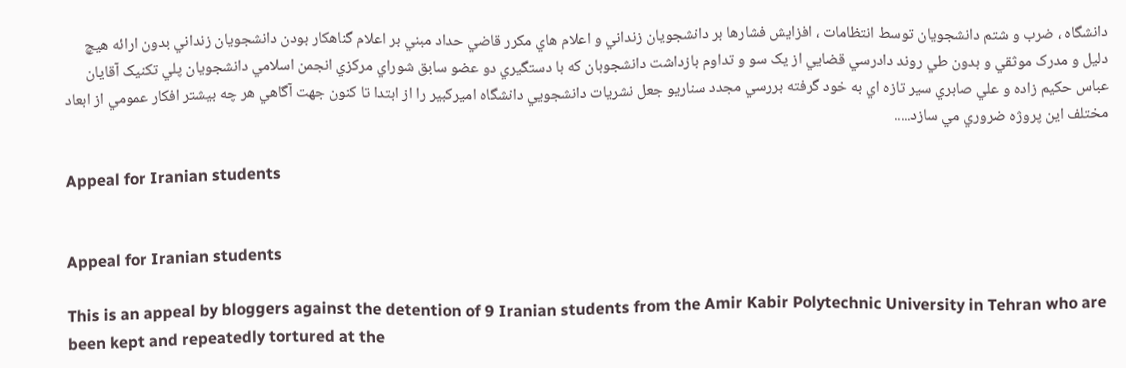دانشگاه ، ضرب و شتم دانشجويان توسط انتظامات ، افزايش فشارها بر دانشجويان زنداني و اعلام هاي مکرر قاضي حداد مبني بر اعلام گناهکار بودن دانشجويان زنداني بدون ارائه هيچ دليل و مدرک موثقي و بدون طي روند دادرسي قضايي از يک سو و تداوم بازداشت دانشجوبان که با دستگيري دو عضو سابق شوراي مرکزي انجمن اسلامي دانشجويان پلي تکنيک آقايان عباس حکيم زاده و علي صابري سير تازه اي به خود گرفته بررسي مجدد سناريو جعل نشريات دانشجويي دانشگاه اميرکبير را از ابتدا تا کنون جهت آگاهي هر چه بيشتر افکار عمومي از ابعاد مختلف اين پروژه ضروري مي سازد.....

Appeal for Iranian students


Appeal for Iranian students

This is an appeal by bloggers against the detention of 9 Iranian students from the Amir Kabir Polytechnic University in Tehran who are been kept and repeatedly tortured at the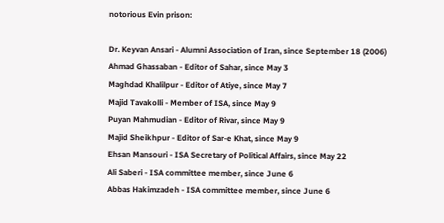notorious Evin prison:

Dr. Keyvan Ansari - Alumni Association of Iran, since September 18 (2006)
Ahmad Ghassaban - Editor of Sahar, since May 3
Maghdad Khalilpur - Editor of Atiye, since May 7
Majid Tavakolli - Member of ISA, since May 9
Puyan Mahmudian - Editor of Rivar, since May 9
Majid Sheikhpur - Editor of Sar-e Khat, since May 9
Ehsan Mansouri - ISA Secretary of Political Affairs, since May 22
Ali Saberi - ISA committee member, since June 6
Abbas Hakimzadeh - ISA committee member, since June 6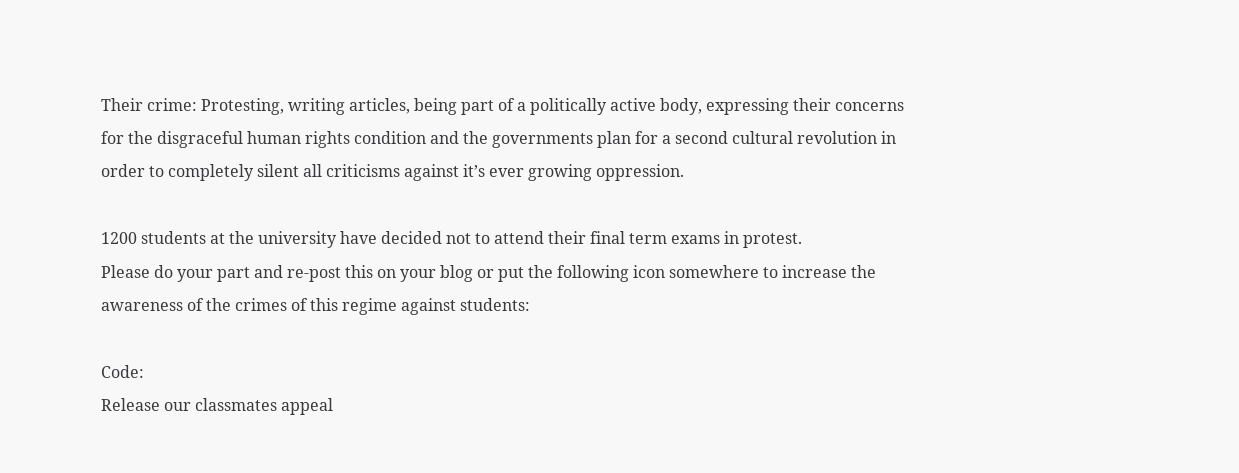Their crime: Protesting, writing articles, being part of a politically active body, expressing their concerns for the disgraceful human rights condition and the governments plan for a second cultural revolution in order to completely silent all criticisms against it’s ever growing oppression.

1200 students at the university have decided not to attend their final term exams in protest.
Please do your part and re-post this on your blog or put the following icon somewhere to increase the awareness of the crimes of this regime against students:

Code:
Release our classmates appeal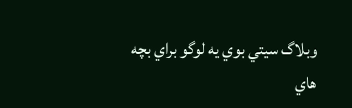وبلاگ سيتي بوي يه لوگو براي بچه هاي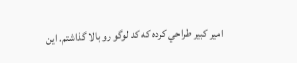امير كبير طراحي كرده كه كد لوگو رو بالا گذاشتم. اين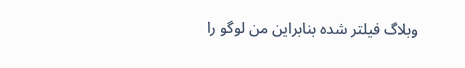وبلاگ فيلتر شده بنابراين من لوگو را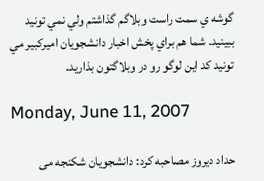گوشه ي سمت راست وبلاگم گذاشتم ولي نمي تونيد ببينيد. شما هم براي پخش اخبار دانشجويان اميركبير مي تونيد كد اين لوگو رو در وبلاگتون بذاريد.

Monday, June 11, 2007

حداد دیروز مصاحبه کرد: دانشجویان شکنجه می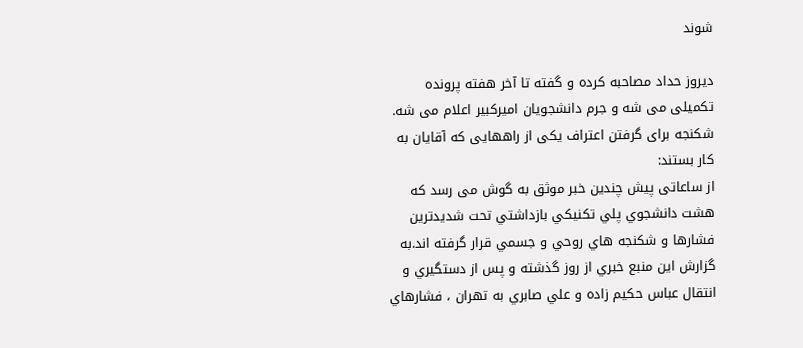شوند

دیروز حداد مصاحبه کرده و گفته تا آخر هفته پرونده تکمیلی می شه و جرم دانشجویان امیرکبیر اعلام می شه. شکنجه برای گرفتن اعتراف یکی از راههایی که آقایان به کار بستند:
از ساعاتی پیش چندین خبر موثق به گوش می رسد كه هشت دانشجوي پلي تكنيكي بازداشتي تحت شديدترين فشارها و شكنجه هاي روحي و جسمي قرار گرفته اند.به گزارش اين منبع خبري از روز گذشته و پس از دستگيري و انتقال عباس حكيم زاده و علي صابري به تهران ، فشارهاي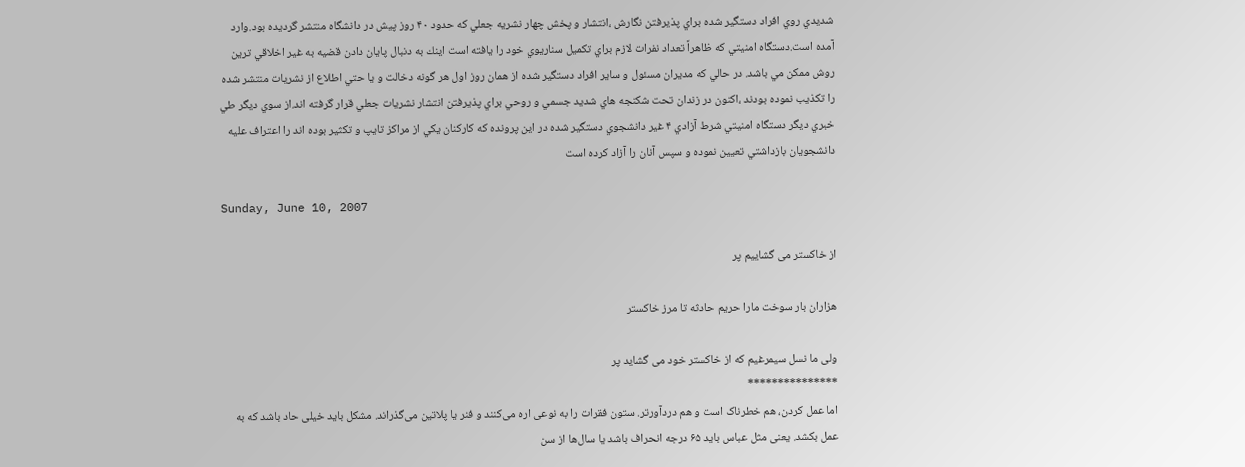شديدي روي افراد دستگير شده براي پذيرفتن نگارش ،انتشار و پخش چهار نشريه جعلي كه حدود ۴۰ روز پيش در دانشگاه منتشر گرديده بود.وارد آمده است.دستگاه امنيتي كه ظاهراً تعداد نفرات لازم براي تكميل سناريوي خود را يافته است اينك به دنبال پايان دادن قضيه به غير اخلاقي ترين روش ممكن مي باشد. در حالي كه مديران مسئول و ساير افراد دستگير شده از همان روز اول هر گونه دخالت و يا حتي اطلاع از نشريات منتشر شده را تكذيب نموده بودند ،اكنون در زندان تحت شكنجه هاي شديد جسمي و روحي براي پذيرفتن انتشار نشريات جعلي قرار گرفته اند.از سوي ديگر طي خبري ديگر دستگاه امنيتي شرط آزادي ۴ غير دانشجوي دستگير شده در اين پرونده كه كاركنان يكي از مراكز تايپ و تكثير بوده اند را اعتراف عليه دانشجويان بازداشتي تعيين نموده و سپس آنان را آزاد كرده است

Sunday, June 10, 2007

از خاکستر می گشاییم پر

هزاران بار سوخت مارا حریم حادثه تا مرز خاکستر

ولی ما نسل سیمرغیم که از خاکستر خود می گشاید پر
***************
اما عمل کردن، هم خطرناک است و هم دردآورتر. ستون فقرات را به نوعی اره می‌کنند و فنر یا پلاتین می‌گذراند. مشکل باید خیلی حاد باشد که به عمل بکشد. یعنی مثل عباس باید ۶۵ درجه انحراف باشد یا سال‌ها از سن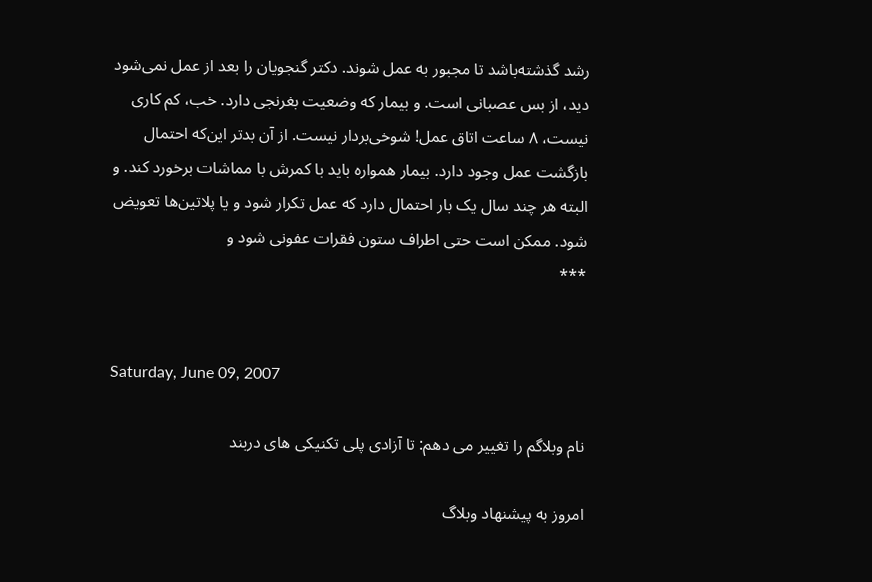رشد گذشته‌باشد تا مجبور به عمل شوند. دکتر گنجویان را بعد از عمل نمی‌شود دید، از بس عصبانی است. و بیمار که وضعیت بغرنجی دارد. خب، کم کاری نیست، ۸ ساعت اتاق عمل! شوخی‌بردار نیست. از آن بدتر این‌که احتمال بازگشت عمل وجود دارد. بیمار همواره باید با کمرش با مماشات برخورد کند. و البته هر چند سال یک بار احتمال دارد که عمل تکرار شود و یا پلاتین‌ها تعویض شود. ممکن است حتی اطراف ستون فقرات عفونی شود و
***


Saturday, June 09, 2007

نام وبلاگم را تغییر می دهم: تا آزادی پلی تکنیکی های دربند

امروز به پیشنهاد وبلاگ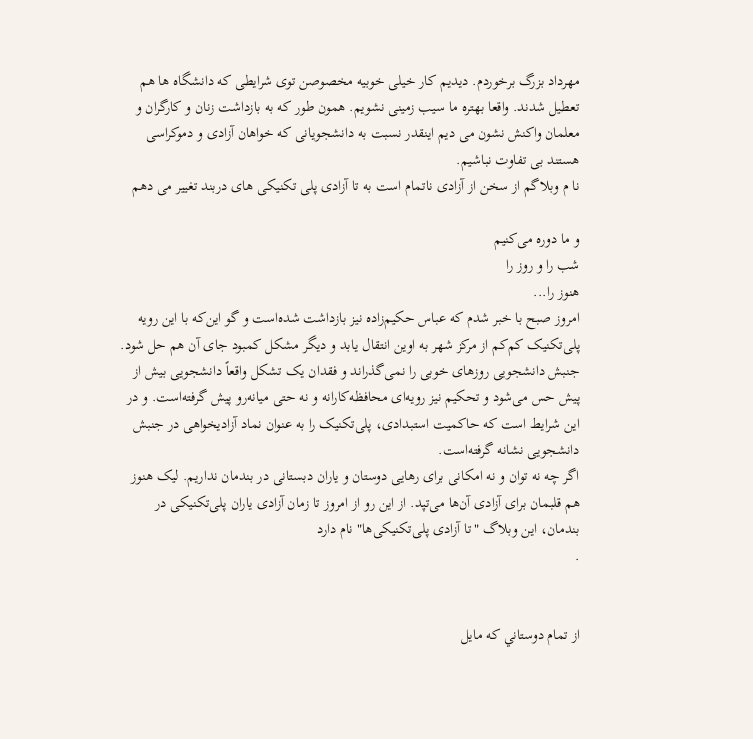مهرداد بزرگ برخوردم. دیدیم کار خیلی خوبیه مخصوصن توی شرایطی که دانشگاه ها هم تعطیل شدند. واقعا بهتره ما سیب زمینی نشویم. همون طور که به بازداشت زنان و کارگران و معلمان واکنش نشون می دیم اینقدر نسبت به دانشجویانی که خواهان آزادی و دموکراسی هستند بی تفاوت نباشیم.
نا م وبلاگم از سخن از آزادی ناتمام است به تا آزادی پلی تکنیکی های دربند تغییر می دهم

و ما دوره می‌کنیم
شب را و روز را
هنوز را...
امروز صبح با خبر شدم که عباس حکیم‌زاده نیز بازداشت شده‌است و گو این‌که با این رویه پلی‌تکنیک کم‌کم از مرکز شهر به اوین انتقال یابد و دیگر مشکل کمبود جای آن هم حل شود.
جنبش دانشجویی روزهای خوبی را نمی‌گذراند و فقدان یک تشکل واقعاً دانشجویی بیش از پیش حس می‌شود و تحکیم نیز رویه‌ای محافظه‌کارانه و نه حتی میانه‌رو پیش گرفته‌است. و در این شرایط است که حاکمیت استبدادی، پلی‌تکنیک را به عنوان نماد آزادیخواهی در جنبش دانشجویی نشانه گرفته‌است.
اگر چه نه توان و نه امکانی برای رهایی دوستان و یاران دبستانی در بندمان نداریم. لیک هنوز هم قلبمان برای آزادی آن‌ها می‌تپد. از این رو از امروز تا زمان آزادی یاران پلی‌تکنیکی در بندمان، این وبلاگ "تا آزادی پلی‌تکنیکی‌ها" نام دارد
.


از تمام دوستاني كه مايل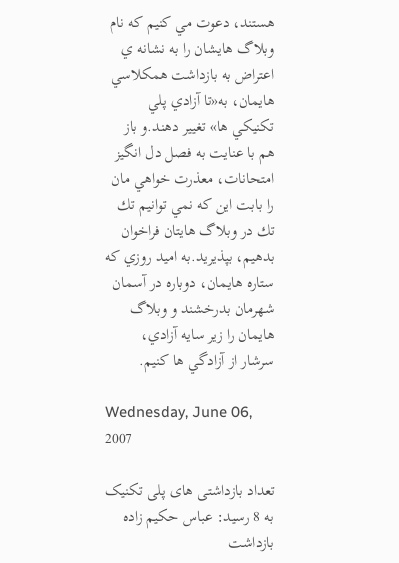هستند، دعوت مي كنيم كه نام وبلاگ هايشان را به نشانه ي اعتراض به بازداشت همكلاسي هايمان، به«تا آزادي پلي تكنيكي ها» تغيير دهند.و باز هم با عنايت به فصل دل انگيز امتحانات، معذرت خواهي مان را بابت اين كه نمي توانيم تك تك در وبلاگ هايتان فراخوان بدهيم، بپذيريد.به اميد روزي كه ستاره هايمان، دوباره در آسمان شهرمان بدرخشند و وبلاگ هايمان را زير سايه آزادي، سرشار از آزادگي ها كنيم.

Wednesday, June 06, 2007

تعداد بازداشتی های پلی تکنیک به 8 رسید: عباس حکیم زاده بازداشت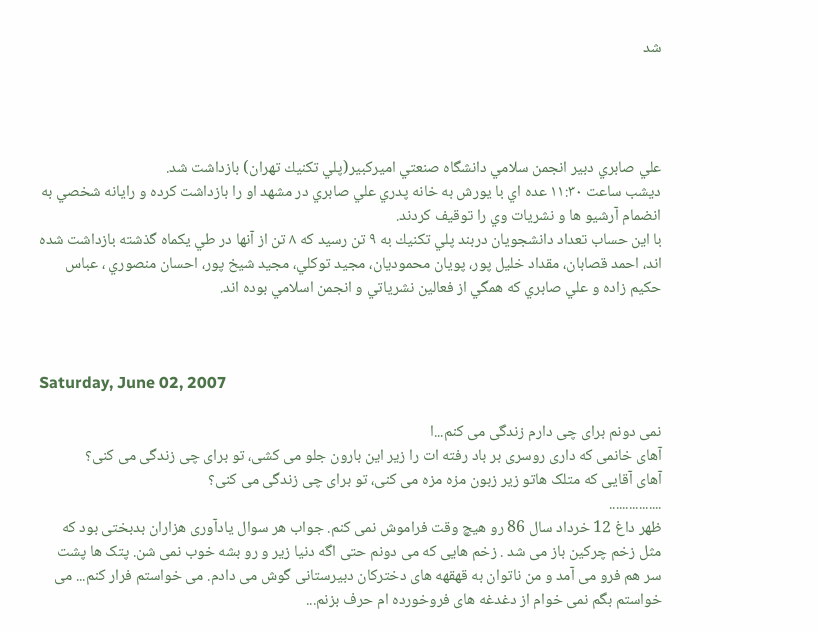شد




علي صابري دبير انجمن سلامي دانشگاه صنعتي اميركبير(پلي تكنيك تهران) بازداشت شد.
ديشب ساعت ۱۱:۳۰ عده اي با يورش به خانه پدري علي صابري در مشهد او را بازداشت كرده و رايانه شخصي به انضمام آرشيو ها و نشريات وي را توقيف كردند.
با اين حساب تعداد دانشجويان دربند پلي تكنيك به ۹ تن رسيد كه ۸ تن از آنها در طي يكماه گذشته بازداشت شده اند، احمد قصابان، مقداد خليل پور، پويان محموديان، مجيد توكلي، مجيد شيخ پور، احسان منصوري ، عباس حكيم زاده و علي صابري كه همگي از فعالين نشرياتي و انجمن اسلامي بوده اند.



Saturday, June 02, 2007

نمی دونم برای چی دارم زندگی می کنم...ا
آهای خانمی که داری روسری بر باد رفته ات را زیر این بارون جلو می کشی، تو برای چی زندگی می کنی؟
آهای آقایی که متلک هاتو زیر زبون مزه مزه می کنی، تو برای چی زندگی می کنی؟
................
ظهر داغ 12 خرداد سال 86 رو هیچ وقت فراموش نمی کنم. جواب هر سوال یادآوری هزاران بدبختی بود که مثل زخم چرکین باز می شد . زخم هایی که می دونم حتی اگه دنیا زیر و رو بشه خوب نمی شن. پتک ها پشت سر هم فرو می آمد و من ناتوان به قهقهه های دخترکان دبیرستانی گوش می دادم. می خواستم فرار کنم... می خواستم بگم نمی خوام از دغدغه های فروخورده ام حرف بزنم...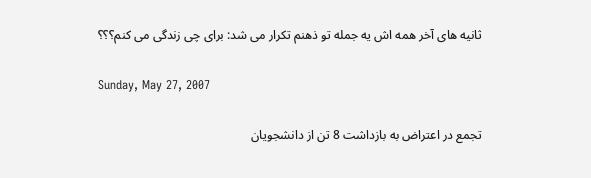ثانیه های آخر همه اش یه جمله تو ذهنم تکرار می شد: برای چی زندگی می کنم؟؟؟

Sunday, May 27, 2007

تجمع در اعتراض به بازداشت 8 تن از دانشجویان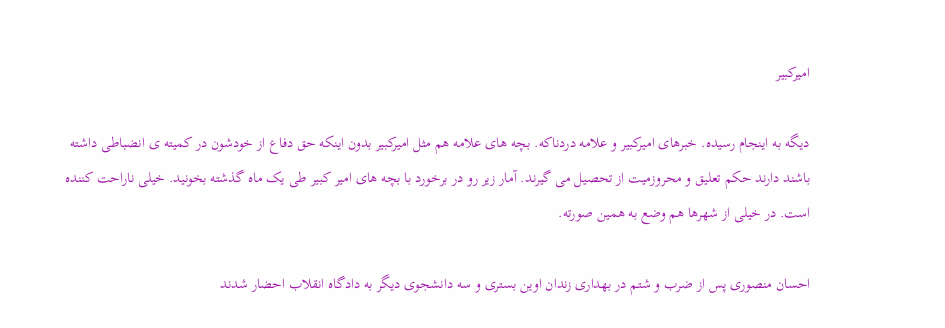امیرکبیر

دیگه به اینجام رسیده. خبرهای امیرکبیر و علامه دردناکه. بچه های علامه هم مثل امیرکبیر بدون اینکه حق دفاع از خودشون در کمیته ی انضباطی داشته باشند دارند حکم تعلیق و محروزمیت از تحصیل می گیرند. آمار زیر رو در برخورد با بچه های امیر کبیر طی یک ماه گذشته بخونید. خیلی ناراحت کننده است. در خیلی از شهرها هم وضع به همین صورته.

احسان منصوری پس از ضرب و شتم در بهداری زندان اوین بستری و سه دانشجوی دیگر به دادگاه انقلاب احضار شدند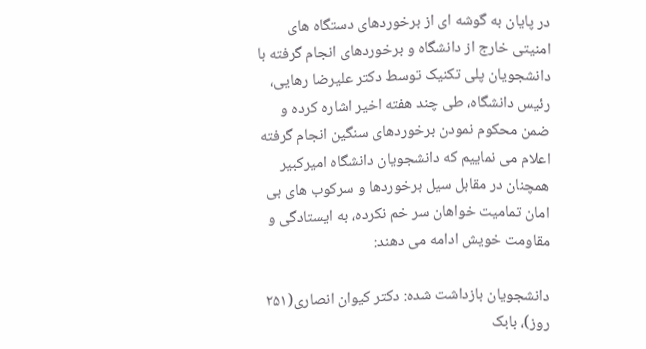در پایان به گوشه ای از برخوردهای دستگاه های امنیتی خارج از دانشگاه و برخوردهای انجام گرفته با دانشجویان پلی تکنیک توسط دکتر علیرضا رهایی، رئیس دانشگاه، طی چند هفته اخیر اشاره کرده و ضمن محکوم نمودن برخوردهای سنگین انجام گرفته اعلام می نماییم که دانشجویان دانشگاه امیرکبیر همچنان در مقابل سیل برخوردها و سرکوب های بی امان تمامیت خواهان سر خم نکرده، به ایستادگی و مقاومت خویش ادامه می دهند:

دانشجویان بازداشت شده: دکتر کیوان انصاری(۲۵۱ روز)، بابک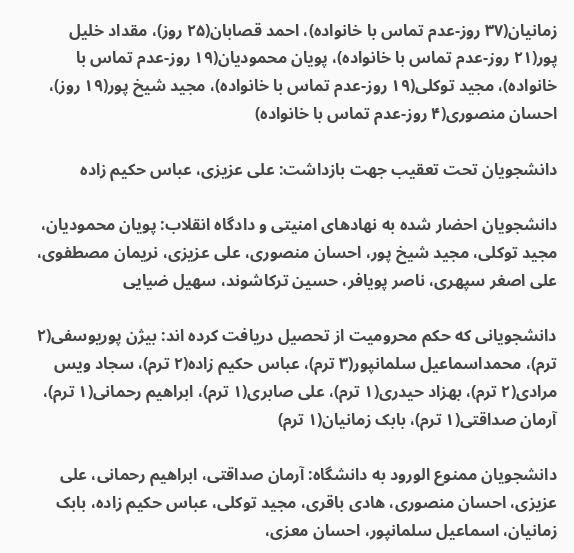زمانیان(۳۷ روز-عدم تماس با خانواده)، احمد قصابان(۲۵ روز)، مقداد خلیل پور(۲۱ روز-عدم تماس با خانواده)، پویان محمودیان(۱۹ روز-عدم تماس با خانواده)، مجید توکلی(۱۹ روز-عدم تماس با خانواده)، مجید شیخ پور(۱۹ روز)، احسان منصوری(۴ روز-عدم تماس با خانواده)

دانشجویان تحت تعقیب جهت بازداشت: علی عزیزی، عباس حکیم زاده

دانشجویان احضار شده به نهادهای امنیتی و دادگاه انقلاب: پویان محمودیان، مجید توکلی، مجید شیخ پور، احسان منصوری، علی عزیزی، نریمان مصطفوی، علی اصغر سپهری، ناصر پویافر، حسین ترکاشوند، سهیل ضیایی

دانشجویانی که حکم محرومیت از تحصیل دریافت کرده اند: بیژن پوریوسفی(۲ ترم)، محمداسماعیل سلمانپور(۳ ترم)، عباس حکیم زاده(۲ ترم)، سجاد ویس مرادی(۲ ترم)، بهزاد حیدری(۱ ترم)، علی صابری(۱ ترم)، ابراهیم رحمانی(۱ ترم)، آرمان صداقتی(۱ ترم)، بابک زمانیان(۱ ترم)

دانشجویان ممنوع الورود به دانشگاه: آرمان صداقتی، ابراهیم رحمانی، علی عزیزی، احسان منصوری، هادی باقری، مجید توکلی، عباس حکیم زاده، بابک زمانیان، اسماعیل سلمانپور، احسان معزی،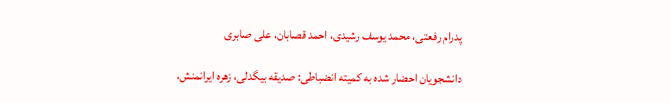پدرام رفعتی، محمد یوسف رشیدی، احمد قصابان، علی صابری

دانشجویان احضار شده به کمیته انضباطی: صدیقه بیگدلی، زهره ایرانمنش،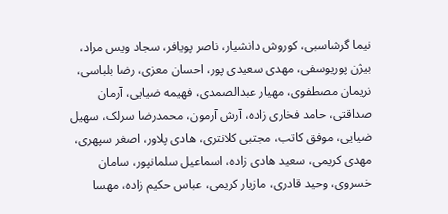نیما گرشاسبی، کوروش دانشیار، ناصر پویافر، سجاد ویس مراد، بیژن پوریوسفی، مهدی سعیدی پور، احسان معزی، رضا بلباسی، نریمان مصطفوی، مهیار عبدالصمدی، فهیمه ضیایی، آرمان صداقتی، حامد فخاری زاده، آرش آرمون، محمدرضا سرلک، سهیل ضیایی، موفق کاتب، مجتبی کلانتری، هادی پلاور، اصغر سپهری، مهدی کریمی، سعید هادی زاده، اسماعیل سلمانپور، سامان خسروی، وحید قادری، مازیار کریمی، عباس حکیم زاده، مهسا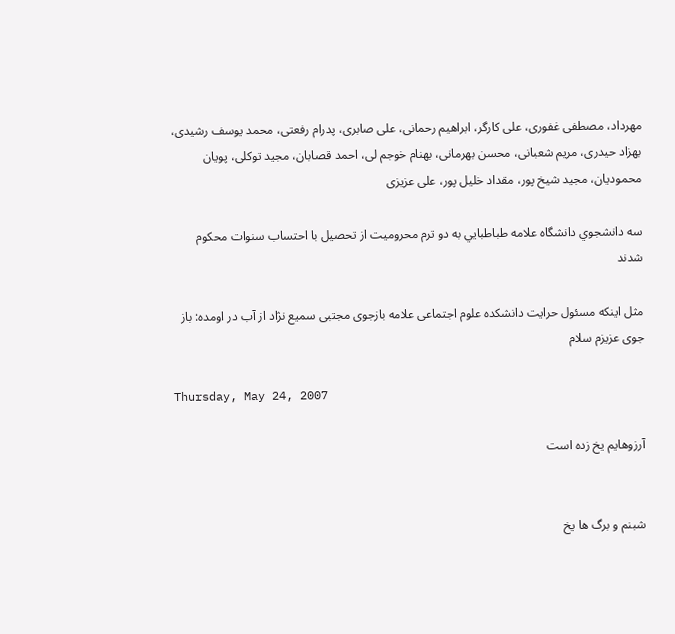مهرداد، مصطفی غفوری، علی کارگر، ابراهیم رحمانی، علی صابری، پدرام رفعتی، محمد یوسف رشیدی، بهزاد حیدری، مریم شعبانی، محسن بهرمانی، بهنام خوجم لی، احمد قصابان، مجید توکلی، پویان محمودیان، مجید شیخ پور، مقداد خلیل پور، علی عزیزی

سه دانشجوي دانشگاه علامه طباطبايي به دو ترم محروميت از تحصيل با احتساب سنوات محكوم شدند

مثل اینکه مسئول حرایت دانشکده علوم اجتماعی علامه بازجوی مجتبی سمیع نژاد از آب در اومده: باز جوی عزیزم سلام

Thursday, May 24, 2007

آرزوهایم یخ زده است


شبنم و برگ ها یخ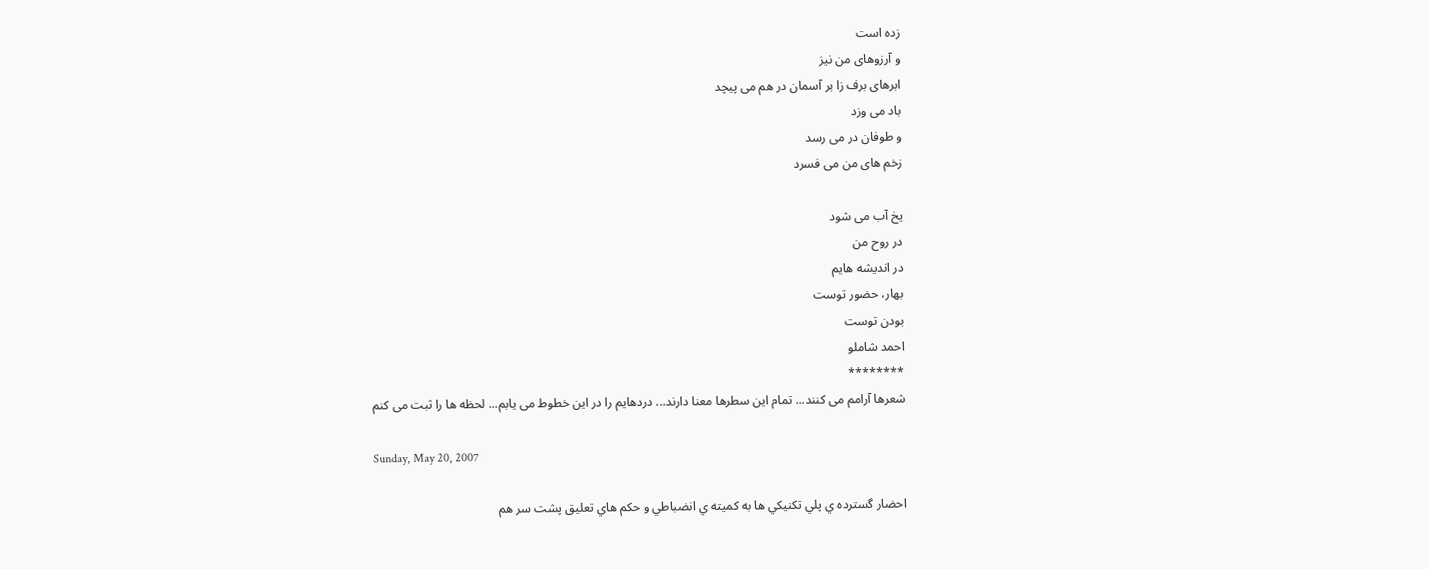زده است
و آرزوهای من نیز
ابرهای برف زا بر آسمان در هم می پیچد
باد می وزد
و طوفان در می رسد
زخم های من می فسرد

یخ آب می شود
در روح من
در اندیشه هایم
بهار، حضور توست
بودن توست
احمد شاملو
********
شعرها آرامم می کنند... تمام این سطرها معنا دارند... دردهایم را در این خطوط می یابم... لحظه ها را ثبت می کنم

Sunday, May 20, 2007

احضار گسترده ي پلي تكنيكي ها به كميته ي انضباطي و حكم هاي تعليق پشت سر هم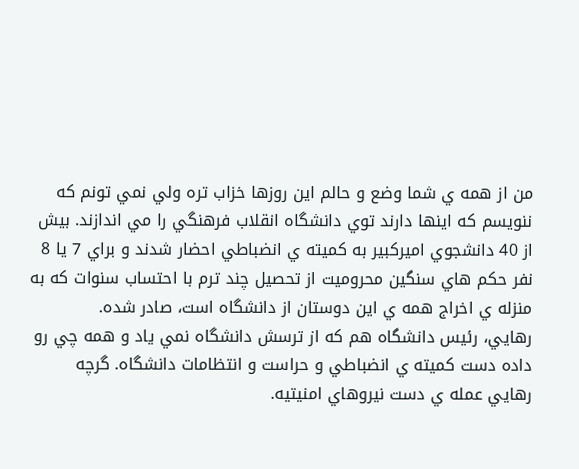من از همه ي شما وضع و حالم اين روزها خزاب تره ولي نمي تونم كه ننويسم كه اينها دارند توي دانشگاه انقلاب فرهنگي را مي اندازند. بيش از 40 دانشجوي اميركبير به كميته ي انضباطي احضار شدند و براي 7 يا 8 نفر حكم هاي سنگين محروميت از تحصيل چند ترم با احتساب سنوات كه به منزله ي اخراج همه ي اين دوستان از دانشگاه است، صادر شده.
رهايي، رئيس دانشگاه هم كه از ترسش دانشگاه نمي ياد و همه چي رو داده دست كميته ي انضباطي و حراست و انتظامات دانشگاه. گرچه رهايي عمله ي دست نيروهاي امنيتيه.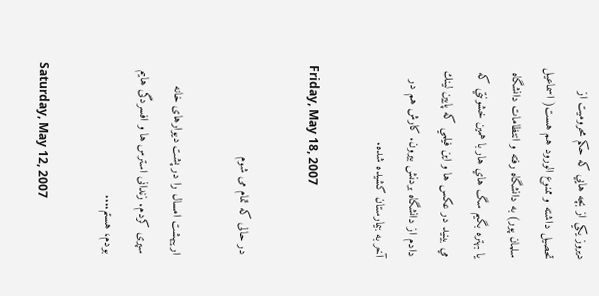ديروز يكي از بچه هايي كه حكم محروميت از تحصيل داشته و ممنوع الورود هم هست( اسماعيل سلمان پور) به دانشگاه رفته و انتظامات دانشگاه يا بهتره بگيم سگ هاي هار با همين خشونتي كه مي بينيد در عكس ها و اين فيلمي كه پايين لينك دادم از دانشگاه بردنش بيرون. كارش هم در آخر به بيمارستان كشيده شده.

Friday, May 18, 2007

در حالی که تمام می شوم

اریبهشت امسال را در پشت دیوارهای خانه سپری کردم. زندانی استرس ها و افسردگی هایم بودم، هستم....

Saturday, May 12, 2007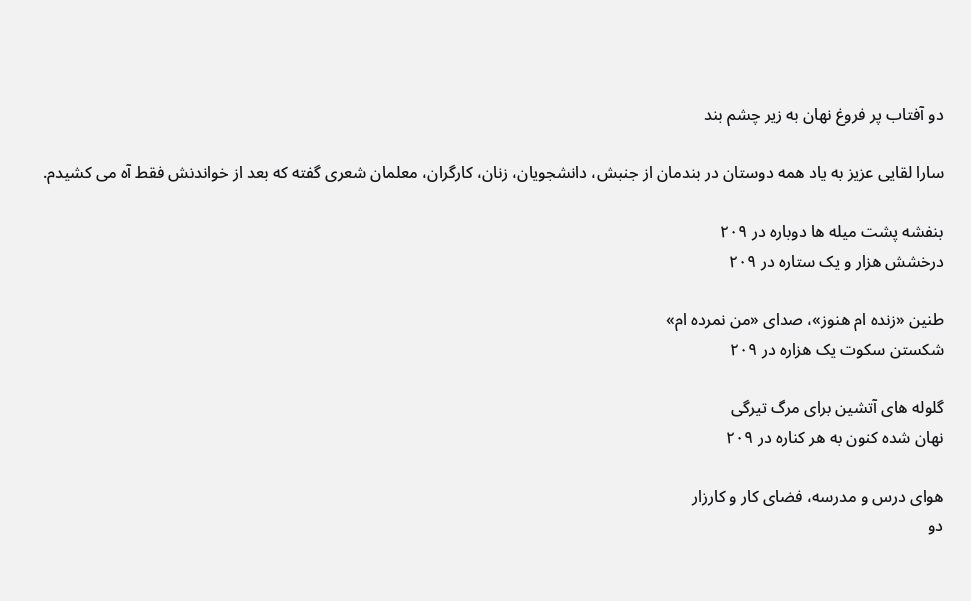دو آفتاب پر فروغ نهان به زیر چشم بند

سارا لقایی عزیز به یاد همه دوستان در بندمان از جنبش، دانشجویان، زنان، کارگران، معلمان شعری گفته که بعد از خواندنش فقط آه می کشیدم.

بنفشه پشت میله ها دوباره در ۲۰۹
درخشش هزار و یک ستاره در ۲۰۹

طنین «زنده ام هنوز»، صدای «من نمرده ام»
شکستن سکوت یک هزاره در ۲۰۹

گلوله های آتشین برای مرگ تیرگی
نهان شده کنون به هر کناره در ۲۰۹

هوای درس و مدرسه، فضای کار و کارزار
دو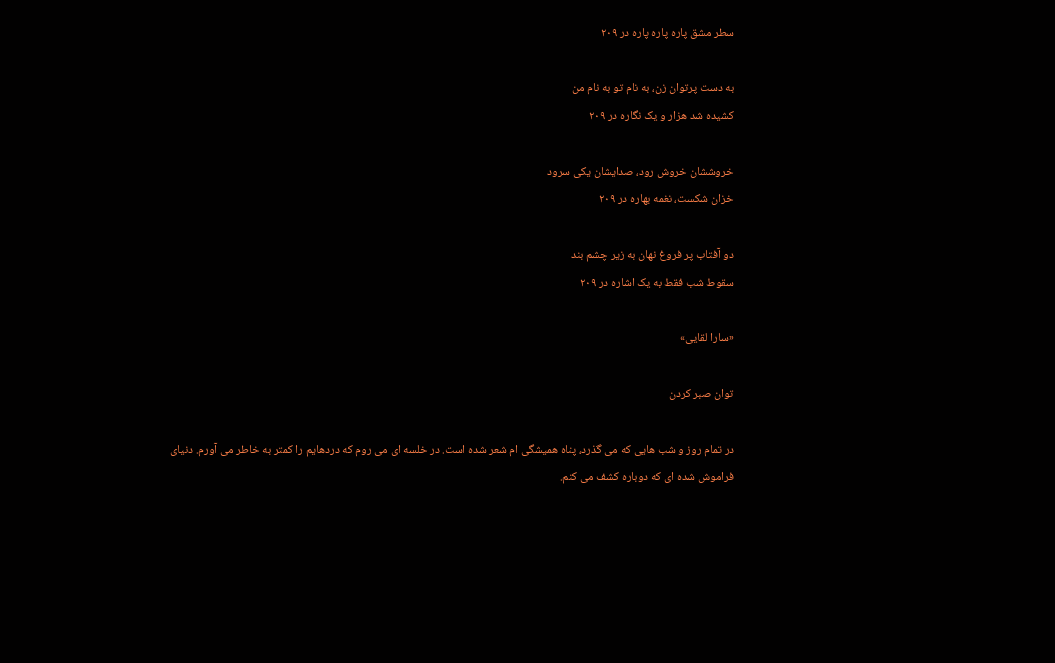سطر مشق پاره پاره پاره در ۲۰۹

به دست پرتوان زن، به نام تو به نام من
کشیده شد هزار و یک نگاره در ۲۰۹

خروششان خروش رود، صدایشان یکی سرود
خزان شکست، نغمه بهاره در ۲۰۹

دو آفتاب پر فروغ نهان به زیر چشم بند
سقوط شب فقط به یک اشاره در ۲۰۹

«سارا لقایی»

توان صبر کردن

در تمام روز و شب هایی که می گذرد، پناه همیشگی ام شعر شده است. در خلسه ای می روم که دردهایم را کمتر به خاطر می آورم. دنیای فراموش شده ای که دوباره کشف می کنم.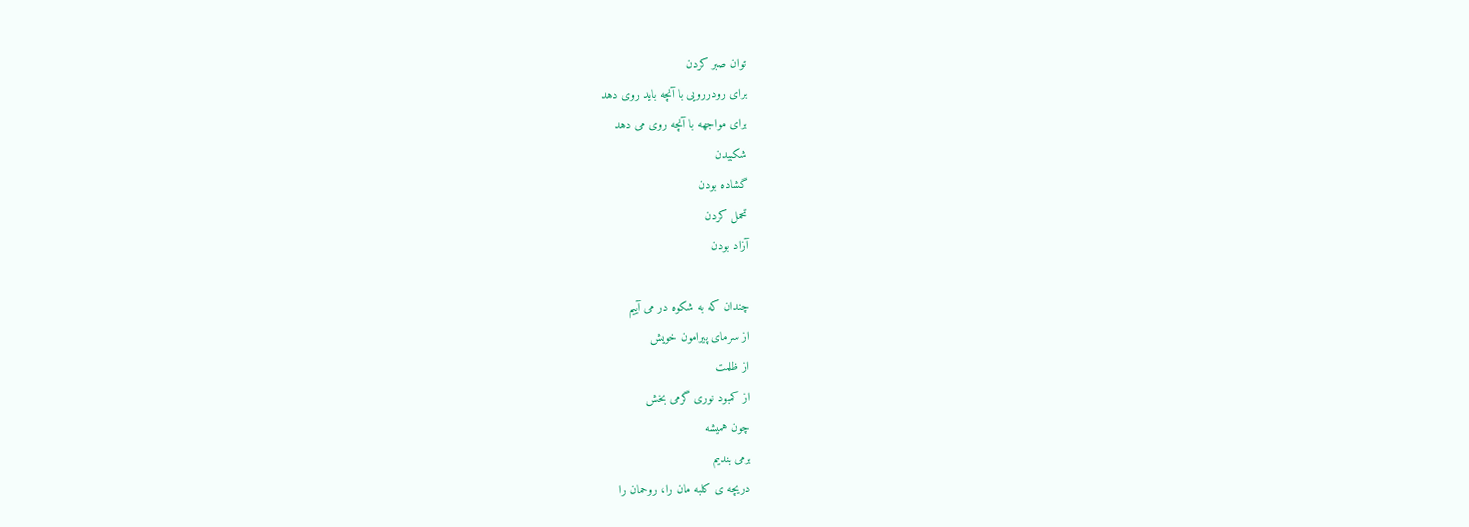توان صبر کردن
برای رودررویی با آنچه باید روی دهد
برای مواجهه با آنچه روی می دهد
شکبیدن
گشاده بودن
تحمل کردن
آزاد بودن

چندان که به شکوه در می آییم
از سرمای پیرامون خویش
از ظلمت
از کمبود نوری گرمی بخش
چون همیشه
برمی بندیم
دریچه ی کلبه مان را، روحمان را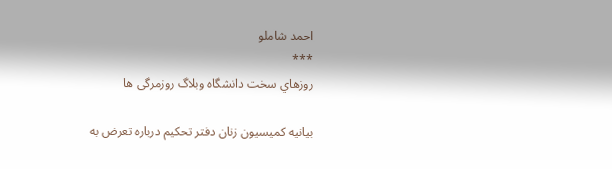احمد شاملو
***
روزهاي سخت دانشگاه وبلاگ روزمرگی ها

بيانيه کمیسیون زنان دفتر تحکیم درباره تعرض به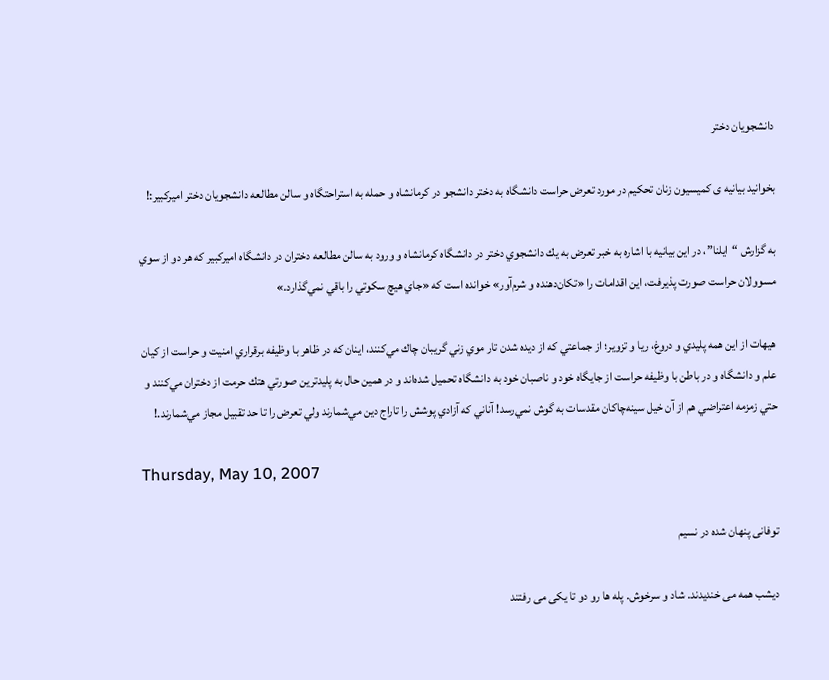دانشجویان دختر

بخوانید بیانیه ی کمیسیون زنان تحکیم در مورد تعرض حراست دانشگاه به دختر دانشجو در کرمانشاه و حمله به استراحتگاه و سالن مطالعه دانشجویان دختر امیرکبیر:!

به گزارش “ايلنا”، در اين بيانيه با اشاره به خبر تعرض به يك دانشجوي دختر در دانشگاه كرمانشاه و ورود به سالن مطالعه دختران در دانشگاه اميركبير كه هر دو از سوي مسوولان حراست صورت پذيرفت، اين اقدامات را «تكان‌دهنده و شرم‌آور» خوانده است كه «جاي هيچ سكوتي را باقي نمي‌گذارد.»

هيهات از اين همه پليدي و دروغ، ريا و تزوير؛ از جماعتي كه از ديده شدن تار موي زني گريبان چاك مي‌كنند، اينان كه در ظاهر با وظيفه برقراري امنيت و حراست از كيان علم و دانشگاه و در باطن با وظيفه حراست از جايگاه خود و ناصبان خود به دانشگاه تحميل شده‌اند و در همين حال به پليدترين صورتي هتك حرمت از دختران مي‌كنند و حتي زمزمه اعتراضي هم از آن خيل سينه‌چاكان مقدسات به گوش نمي‌رسد! آناني كه آزادي پوشش را تاراج دين مي‌شمارند ولي تعرض را تا حد تقبيل مجاز مي‌شمارند.!

Thursday, May 10, 2007

توفانی پنهان شده در نسیم

دیشب همه می خندیدند. شاد و سرخوش. پله ها رو دو تا یکی می رفتند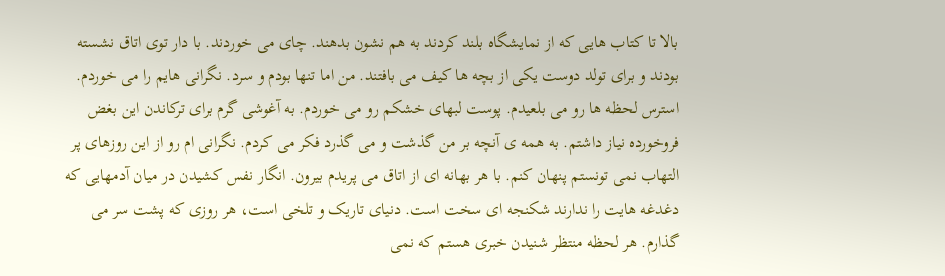بالا تا کتاب هایی که از نمایشگاه بلند کردند به هم نشون بدهند. چای می خوردند. با دار توی اتاق نشسته بودند و برای تولد دوست یکی از بچه ها کیف می بافتند. من اما تنها بودم و سرد. نگرانی هایم را می خوردم. استرس لحظه ها رو می بلعیدم. پوست لبهای خشکم رو می خوردم. به آغوشی گرم برای ترکاندن این بغض فروخورده نیاز داشتم. به همه ی آنچه بر من گذشت و می گذرد فکر می کردم. نگرانی ام رو از این روزهای پر التهاب نمی تونستم پنهان کنم. با هر بهانه ای از اتاق می پریدم بیرون. انگار نفس کشیدن در میان آدمهایی که دغدغه هایت را ندارند شکنجه ای سخت است. دنیای تاریک و تلخی است، هر روزی که پشت سر می گذارم. هر لحظه منتظر شنیدن خبری هستم که نمی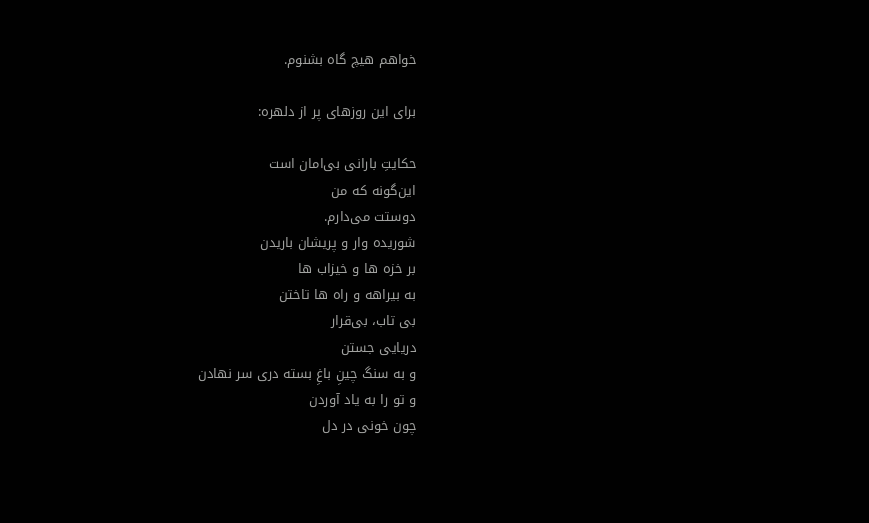خواهم هیچ گاه بشنوم.

برای این روزهای پر از دلهره:

حکايتِ بارانی بی‌امان است
اين‌گونه که من
دوستت می‌دارم.
شوريده‌ وار و پريشان باريدن
بر خزه‌ ها و خيزاب ‌ها
به بيراهه و راه‌ ها تاختن
بی ‌تاب، بی‌قرار
دريايی جستن
و به سنگ ‌چينِ باغِ بسته ‌دری سر نهادن
و تو را به ياد آوردن
چون خونی در دل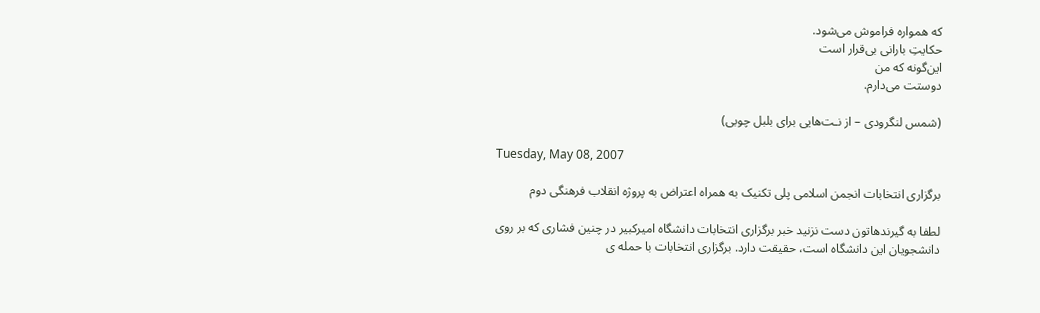که همواره فراموش می‌شود.
حکايتِ بارانی بی‌قرار است
اين‌گونه که من
دوستت می‌دارم.

(شمس لنگرودی – از نـت‌هايی برای بلبل چوبی)

Tuesday, May 08, 2007

برگزاری انتخابات انجمن اسلامی پلی تکنیک به همراه اعتراض به پروژه انقلاب فرهنگی دوم

لطفا به گیرندهاتون دست نزنید خبر برگزاری انتخابات دانشگاه امیرکبیر در چنین فشاری که بر روی دانشجویان این دانشگاه است، حقیقت دارد. برگزاری انتخابات با حمله ی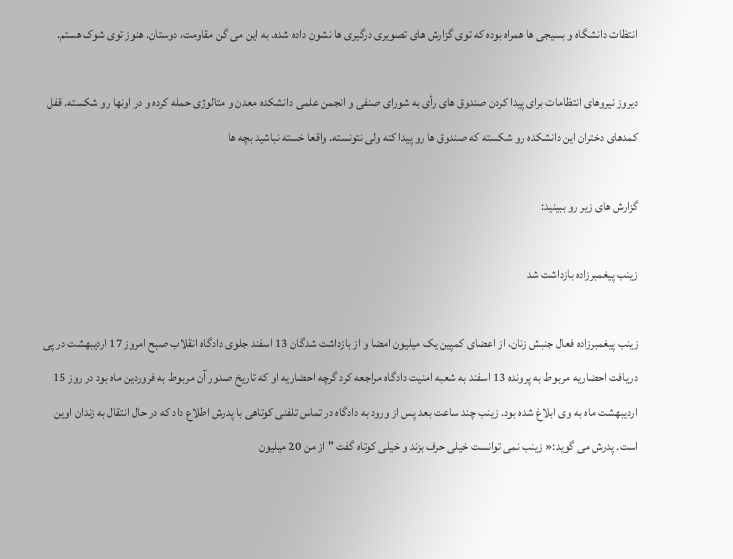انتظات دانشگاه و بسیجی ها همراه بوده که توی گزارش های تصویری درگیری ها نشون داده شده. به این می گن مقاومت، دوستان. هنوز توی شوک هستم.

دیروز نیروهای انتظامات برای پیدا کردن صندوق های رأی به شورای صنفی و انجمن علمی دانشکده معدن و متالوژی حمله کرده و در اونها رو شکسته. قفل کمدهای دختران این دانشکده رو شکسته که صندوق ها رو پیدا کنه ولی نتونسته. واقعا خسته نباشید بچه ها

گزارش های زیر رو ببینید:

زینب پیغمبرزاده بازداشت شد

زینب پیغمبرزاده فعال جنبش زنان، از اعضای کمپین یک میلیون امضا و از بازداشت شدگان 13 اسفند جلوی دادگاه انقلاب صبح امروز 17 اردیبهشت در پی دریافت احضاریه مربوط به پرونده 13 اسفند به شعبه امنیت دادگاه مراجعه کرد گرچه احضاریه او که تاریخ صدور آن مربوط به فروردین ماه بود در روز 15 اردیبهشت ماه به وی ابلاغ شده بود. زینب چند ساعت بعد پس از ورود به دادگاه در تماس تلفنی کوتاهی با پدرش اطلاع داد که در حال انتقال به زندان اوین است. پدرش می گوید:« زینب نمی توانست خیلی حرف بزند و خیلی کوتاه گفت "از من 20 میلیون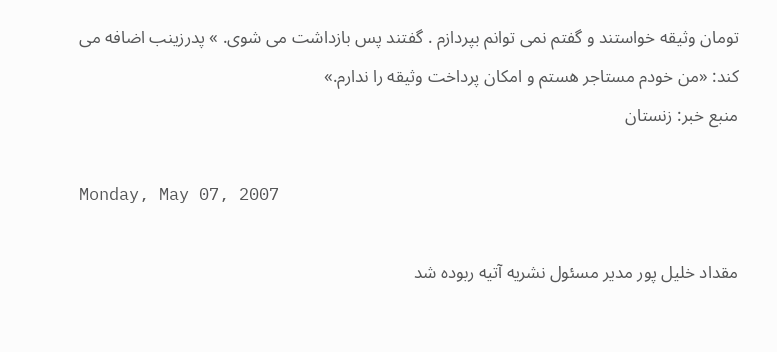تومان وثیقه خواستند و گفتم نمی توانم بپردازم . گفتند پس بازداشت می شوی. » پدرزینب اضافه می کند: «من خودم مستاجر هستم و امکان پرداخت وثیقه را ندارم.»
منبع خبر: زنستان

Monday, May 07, 2007

مقداد خليل پور مدير مسئول نشريه آتيه ربوده شد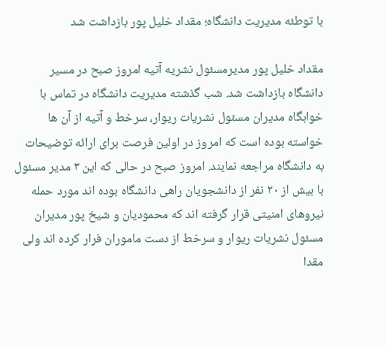با توطئه مدیریت دانشگاه؛ مقداد خلیل پور بازداشت شد

مقداد خلیل پور مدیرمسئول نشریه آتیه امروز صبح در مسیر دانشگاه بازداشت شد. شب گذشته مدیریت دانشگاه در تماس با خوابگاه مدیران مسئول نشریات ریوار، سرخط و آتیه از آن ها خواسته بوده است که امروز در اولین فرصت برای ارائه توضیحات به دانشگاه مراجعه نمایند. امروز صبح در حالی که این ۳ مدیر مسئول با بیش از ۲۰ نفر از دانشجویان راهی دانشگاه بوده اند مورد حمله نیروهای امنیتی قرار گرفته اند که محمودیان و شیخ پور مدیران مسئول نشریات ریوار و سرخط از دست ماموران فرار کرده اند ولی مقدا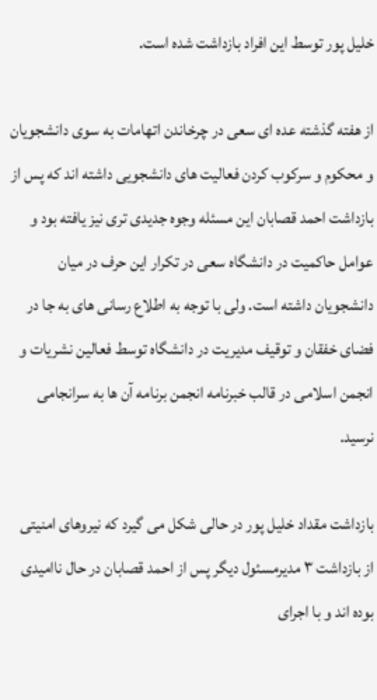خلیل پور توسط این افراد بازداشت شده است.

از هفته گذشته عده ای سعی در چرخاندن اتهامات به سوی دانشجویان و محکوم و سرکوب کردن فعالیت های دانشجویی داشته اند که پس از بازداشت احمد قصابان این مسئله وجوه جدیدی تری نیز یافته بود و عوامل حاکمیت در دانشگاه سعی در تکرار این حرف در میان دانشجویان داشته است. ولی با توجه به اطلاع رسانی های به جا در فضای خفقان و توقیف مدیریت در دانشگاه توسط فعالین نشریات و انجمن اسلامی در قالب خبرنامه انجمن برنامه آن ها به سرانجامی نرسید.

بازداشت مقداد خلیل پور در حالی شکل می گیرد که نیروهای امنیتی از بازداشت ۳ مدیرمسئول دیگر پس از احمد قصابان در حال ناامیدی بوده اند و با اجرای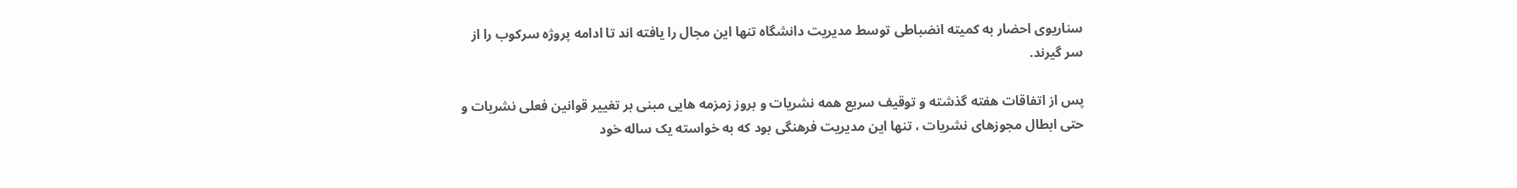سناریوی احضار به کمیته انضباطی توسط مدیریت دانشگاه تنها این مجال را یافته اند تا ادامه پروژه سرکوب را از سر گیرند.

پس از اتفاقات هفته گذشته و توقیف سریع همه نشریات و بروز زمزمه هایی مبنی بر تغییر قوانین فعلی نشریات و حتی ابطال مجوزهای نشریات ، تنها این مدیریت فرهنگی بود که به خواسته یک ساله خود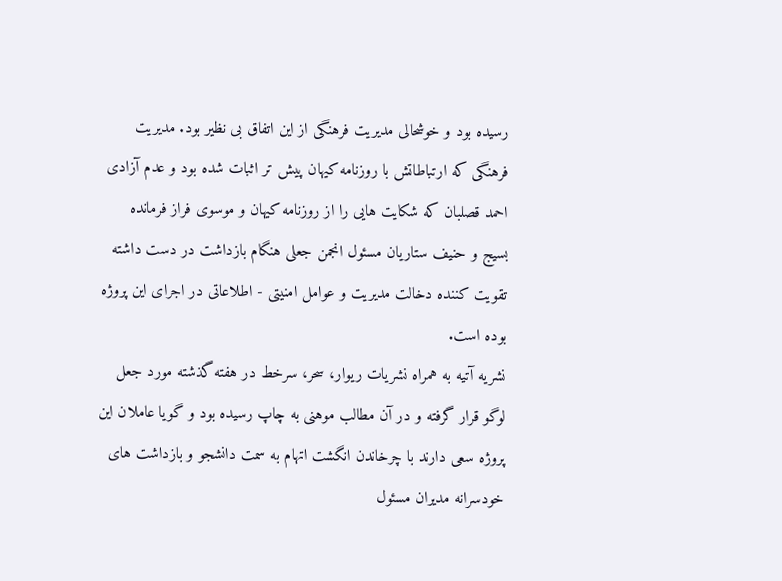رسیده بود و خوشحالی مدیریت فرهنگی از این اتفاق بی نظیر بود. مدیریت فرهنگی که ارتباطاتش با روزنامه کیهان پیش تر اثبات شده بود و عدم آزادی احمد قصلبان که شکایت هایی را از روزنامه کیهان و موسوی فراز فرمانده بسیج و حنیف ستاریان مسئول انجمن جعلی هنگام بازداشت در دست داشته تقویت کننده دخالت مدیریت و عوامل امنیتی - اطلاعاتی در اجرای این پروژه بوده است.
نشریه آتیه به همراه نشریات ریوار، سحر، سرخط در هفته گذشته مورد جعل لوگو قرار گرفته و در آن مطالب موهنی به چاپ رسیده بود و گویا عاملان این پروژه سعی دارند با چرخاندن انگشت اتهام به سمت دانشجو و بازداشت های خودسرانه مدیران مسئول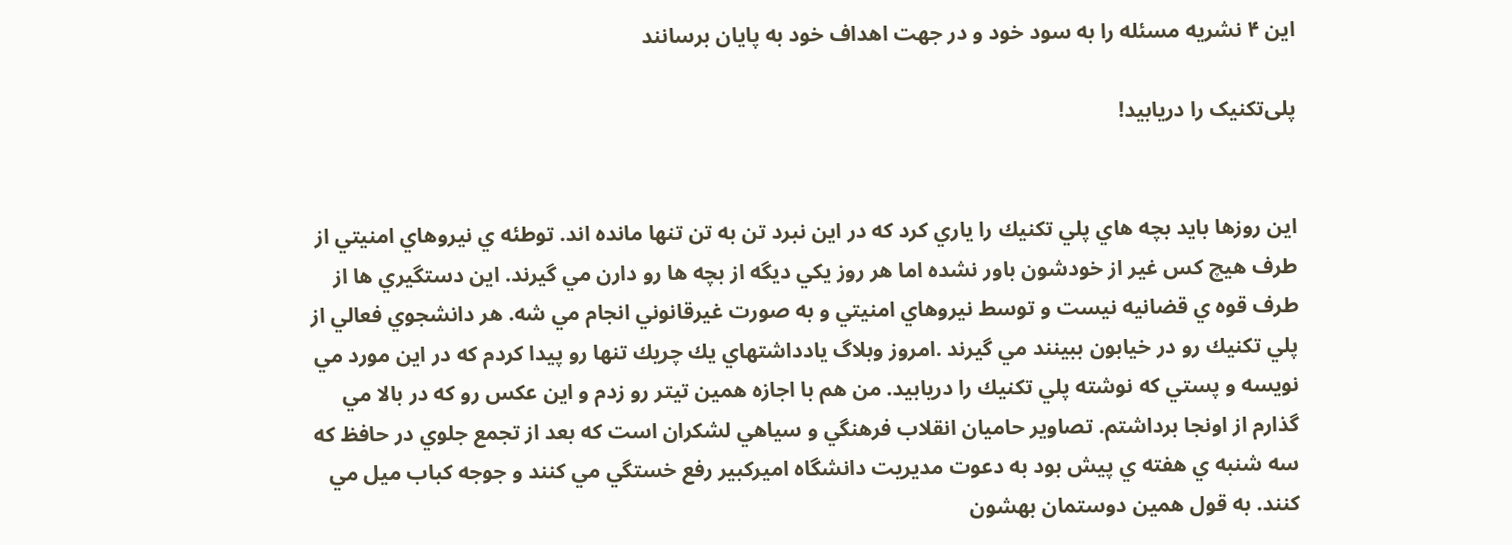این ۴ نشریه مسئله را به سود خود و در جهت اهداف خود به پایان برسانند

پلی‌تکنيک را دريابيد!


اين روزها بايد بچه هاي پلي تكنيك را ياري كرد كه در اين نبرد تن به تن تنها مانده اند. توطئه ي نيروهاي امنيتي از طرف هيچ كس غير از خودشون باور نشده اما هر روز يكي ديگه از بچه ها رو دارن مي گيرند. اين دستگيري ها از طرف قوه ي قضانيه نيست و توسط نيروهاي امنيتي و به صورت غيرقانوني انجام مي شه. هر دانشجوي فعالي از پلي تكنيك رو در خيابون ببينند مي گيرند .امروز وبلاگ يادداشتهاي يك چريك تنها رو پيدا كردم كه در اين مورد مي نويسه و پستي كه نوشته پلي تكنيك را دريابيد. من هم با اجازه همين تيتر رو زدم و اين عكس رو كه در بالا مي گذارم از اونجا برداشتم. تصاوير حاميان انقلاب فرهنگي و سياهي لشكران است كه بعد از تجمع جلوي در حافظ كه سه شنبه ي هفته ي پيش بود به دعوت مديريت دانشگاه اميركبير رفع خستگي مي كنند و جوجه كباب ميل مي كنند. به قول همين دوستمان بهشون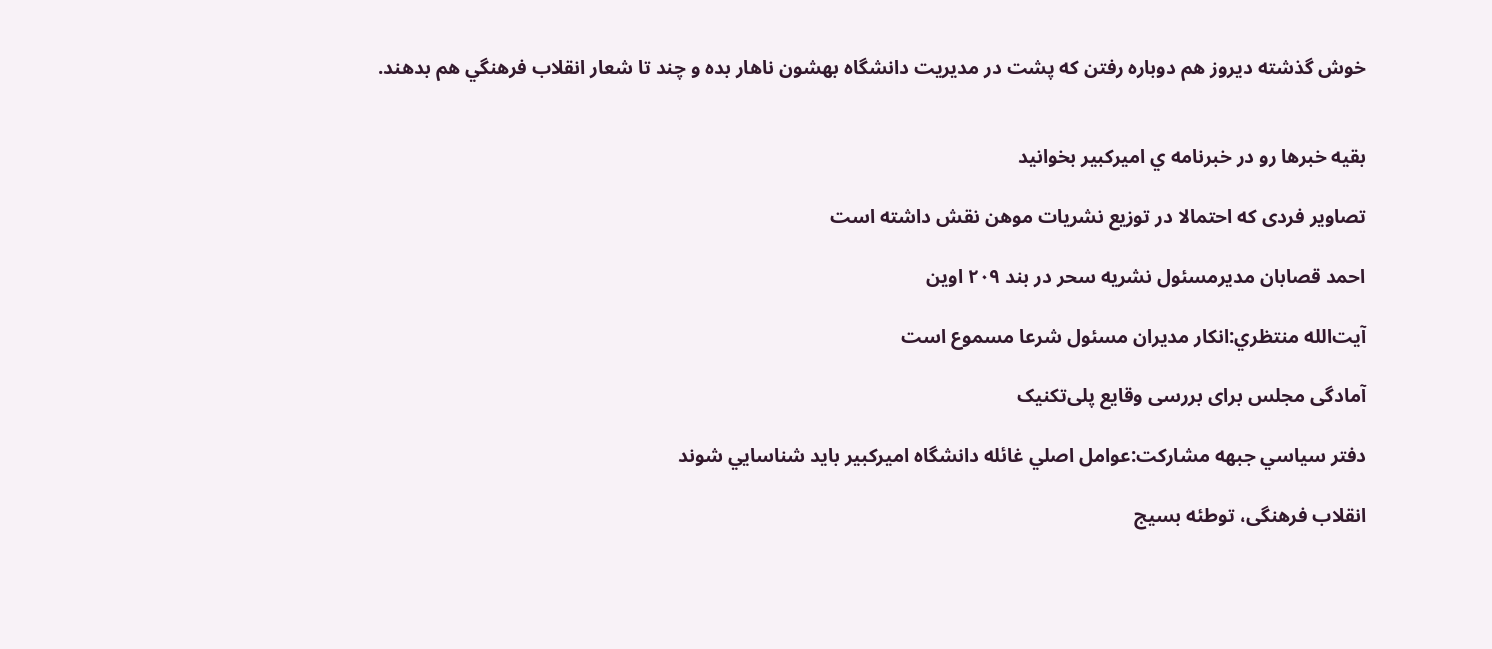خوش گذشته ديروز هم دوباره رفتن كه پشت در مديريت دانشگاه بهشون ناهار بده و چند تا شعار انقلاب فرهنگي هم بدهند.


بقيه خبرها رو در خبرنامه ي اميركبير بخوانيد

تصاویر فردی که احتمالا در توزیع نشریات موهن نقش داشته است

احمد قصابان مدیرمسئول نشریه سحر در بند ۲۰۹ اوین

آيت‌الله منتظري:انكار مديران مسئول شرعا مسموع است

آمادگی مجلس برای بررسی وقایع پلی‌تکنیک

دفتر سياسي جبهه مشاركت:عوامل اصلي غائله دانشگاه اميركبير بايد شناسايي شوند

انقلاب فرهنگی، توطئه بسیج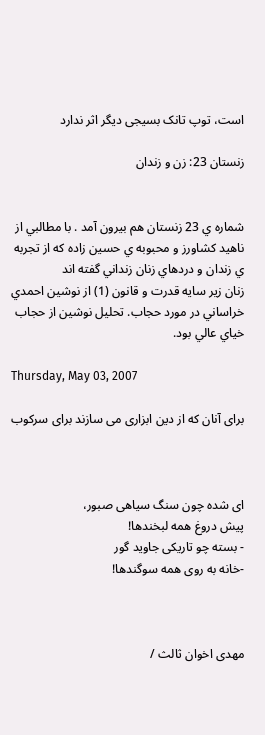است، توپ تانک بسیجی دیگر اثر ندارد

زنستان 23: زن و زندان


شماره ي 23 زنستان هم بيرون آمد . با مطالبي از ناهيد كشاورز و محبوبه ي حسين زاده كه از تجربه ي زندان و دردهاي زنان زنداني گفته اند
زنان زیر سایه قدرت و قانون (1) از نوشين احمدي خراساني در مورد حجاب. تحليل نوشين از حجاب خياي عالي بود.

Thursday, May 03, 2007

برای آنان که از دین ابزاری می سازند برای سرکوب



ای شده چون سنگ سیاهی صبور،
پیش دروغ همه لبخندها!
- بسته چو تاریکی جاوید گور
-خانه به روی همه سوگندها!



مهدی اخوان ثالث /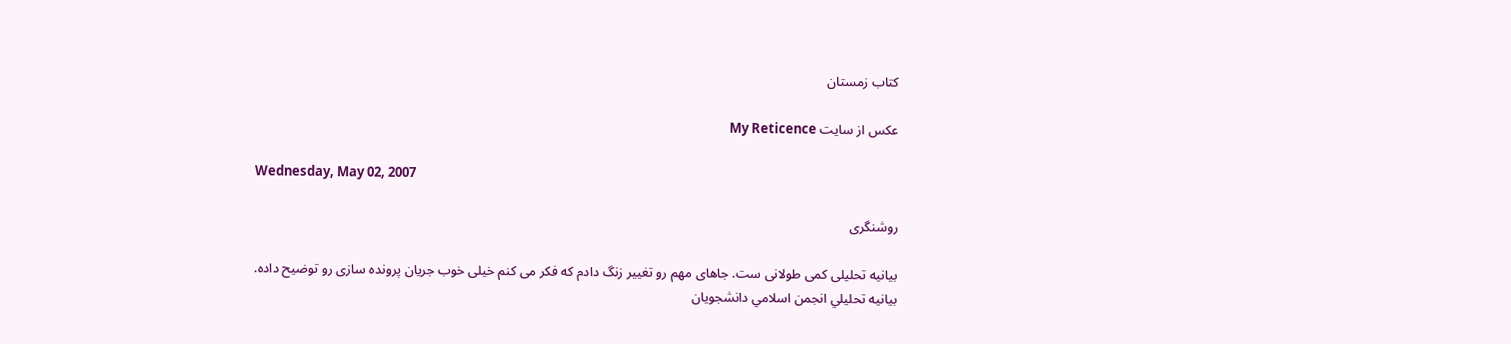کتاب زمستان

عکس از سایت My Reticence

Wednesday, May 02, 2007

روشنگری

بیانیه تحلیلی کمی طولانی ست. جاهای مهم رو تغییر زنگ دادم که فکر می کنم خیلی خوب جریان پرونده سازی رو توضیح داده.
بيانيه تحليلي انجمن اسلامي دانشجويان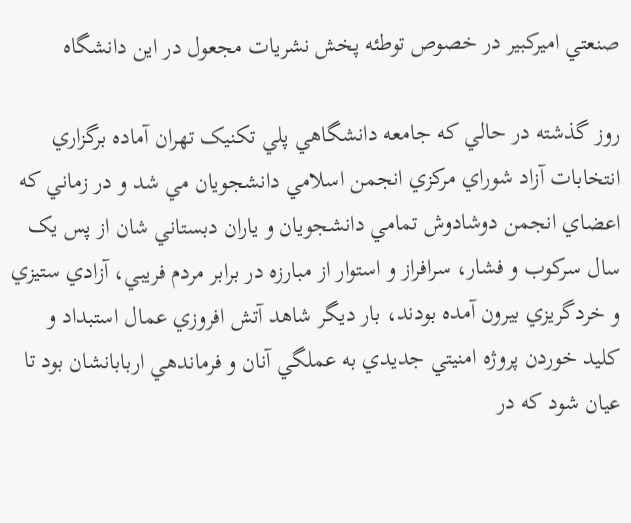صنعتي اميرکبير در خصوص توطئه پخش نشريات مجعول در اين دانشگاه

روز گذشته در حالي که جامعه دانشگاهي پلي تکنيک تهران آماده برگزاري انتخابات آزاد شوراي مرکزي انجمن اسلامي دانشجويان مي شد و در زماني که اعضاي انجمن دوشادوش تمامي دانشجويان و ياران دبستاني شان از پس يک سال سرکوب و فشار، سرافراز و استوار از مبارزه در برابر مردم فريبي، آزادي ستيزي و خردگريزي بيرون آمده بودند، بار ديگر شاهد آتش افروزي عمال استبداد و کليد خوردن پروژه امنيتي جديدي به عملگي آنان و فرماندهي اربابانشان بود تا عيان شود که در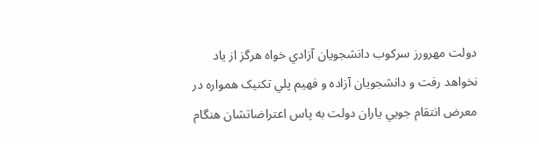دولت مهرورز سرکوب دانشجويان آزادي خواه هرگز از ياد نخواهد رفت و دانشجويان آزاده و فهيم پلي تکنيک همواره در معرض انتقام جويي ياران دولت به پاس اعتراضاتشان هنگام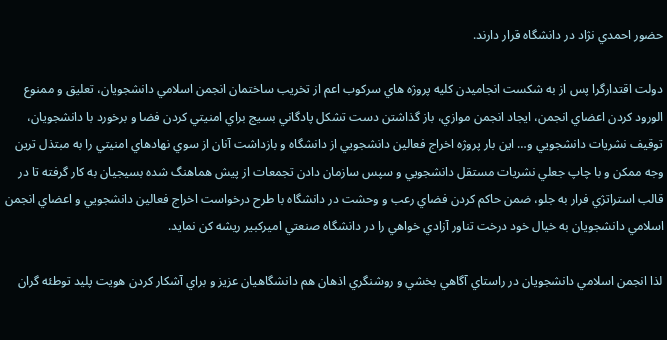حضور احمدي نژاد در دانشگاه قرار دارند.

دولت اقتدارگرا پس از به شکست انجاميدن کليه پروژه هاي سرکوب اعم از تخريب ساختمان انجمن اسلامي دانشجويان، تعليق و ممنوع الورود کردن اعضاي انجمن، ايجاد انجمن موازي، باز گذاشتن دست تشکل پادگاني بسيج براي امنيتي کردن فضا و برخورد با دانشجويان، توقيف نشريات دانشجويي و… اين بار پروژه اخراج فعالين دانشجويي از دانشگاه و بازداشت آنان از سوي نهادهاي امنيتي را به مبتذل ترين وجه ممکن و با چاپ جعلي نشريات مستقل دانشجويي و سپس سازمان دادن تجمعات از پيش هماهنگ شده بسيجيان به کار گرفته تا در قالب استراتژي فرار به جلو، ضمن حاکم کردن فضاي رعب و وحشت در دانشگاه با طرح درخواست اخراج فعالين دانشجويي و اعضاي انجمن اسلامي دانشجويان به خيال خود درخت تناور آزادي خواهي را در دانشگاه صنعتي اميرکبير ريشه کن نمايد.

لذا انجمن اسلامي دانشجويان در راستاي آگاهي بخشي و روشنگري اذهان هم دانشگاهيان عزيز و براي آشکار کردن هويت پليد توطئه گران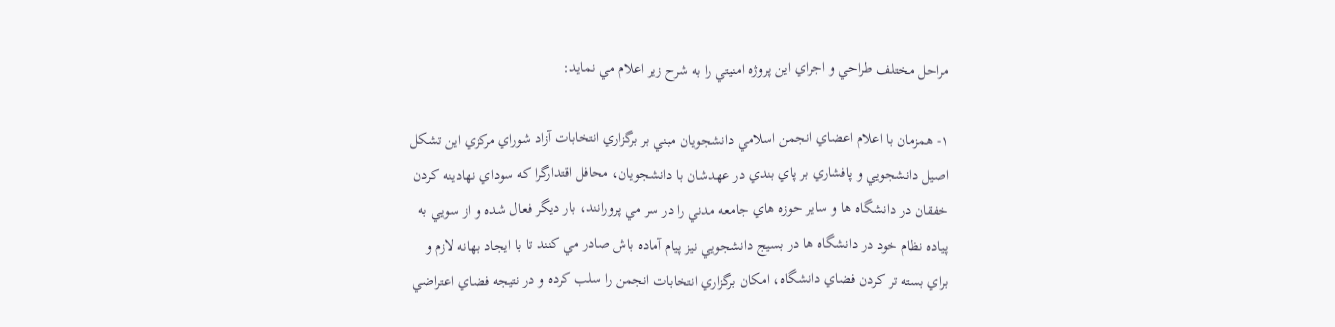مراحل مختلف طراحي و اجراي اين پروژه امنيتي را به شرح زير اعلام مي نمايد:

۱- همزمان با اعلام اعضاي انجمن اسلامي دانشجويان مبني بر برگزاري انتخابات آزاد شوراي مرکزي اين تشکل اصيل دانشجويي و پافشاري بر پاي بندي در عهدشان با دانشجويان، محافل اقتدارگرا که سوداي نهادينه کردن خفقان در دانشگاه ها و ساير حوزه هاي جامعه مدني را در سر مي پرورانند، بار ديگر فعال شده و از سويي به پياده نظام خود در دانشگاه ها در بسيج دانشجويي نيز پيام آماده باش صادر مي کنند تا با ايجاد بهانه لازم و براي بسته تر کردن فضاي دانشگاه، امکان برگزاري انتخابات انجمن را سلب کرده و در نتيجه فضاي اعتراضي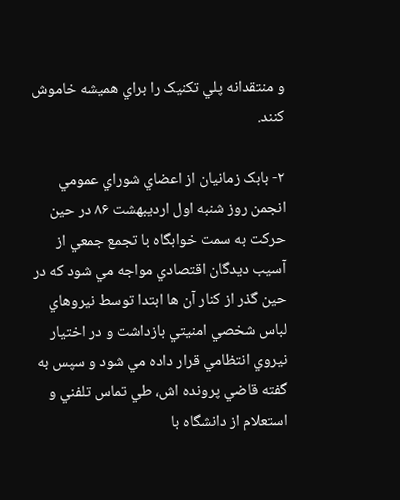و منتقدانه پلي تکنيک را براي هميشه خاموش کنند.

۲- بابک زمانيان از اعضاي شوراي عمومي انجمن روز شنبه اول ارديبهشت ۸۶ در حين حرکت به سمت خوابگاه با تجمع جمعي از آسيب ديدگان اقتصادي مواجه مي شود که در حين گذر از کنار آن ها ابتدا توسط نيروهاي لباس شخصي امنيتي بازداشت و در اختيار نيروي انتظامي قرار داده مي شود و سپس به گفته قاضي پرونده اش، طي تماس تلفني و استعلام از دانشگاه با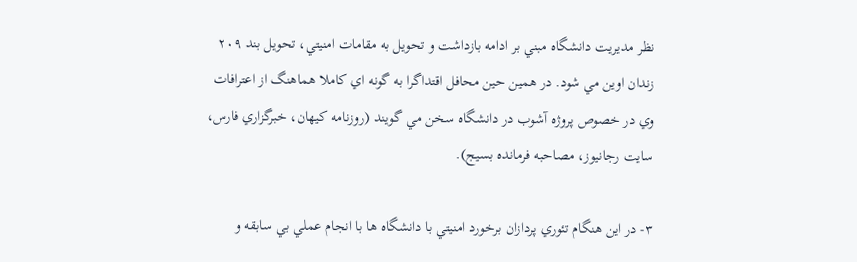نظر مديريت دانشگاه مبني بر ادامه بازداشت و تحويل به مقامات امنيتي، تحويل بند ۲۰۹ زندان اوين مي شود. در همين حين محافل اقتداگرا به گونه اي کاملا هماهنگ از اعترافات وي در خصوص پروژه آشوب در دانشگاه سخن مي گويند (روزنامه کيهان، خبرگزاري فارس، سايت رجانيوز، مصاحبه فرمانده بسيج).

۳- در اين هنگام تئوري پردازان برخورد امنيتي با دانشگاه ها با انجام عملي بي سابقه و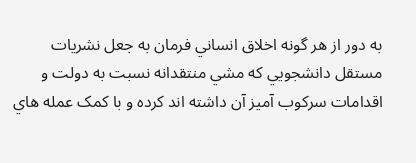به دور از هر گونه اخلاق انساني فرمان به جعل نشريات مستقل دانشجويي که مشي منتقدانه نسبت به دولت و اقدامات سرکوب آميز آن داشته اند کرده و با کمک عمله هاي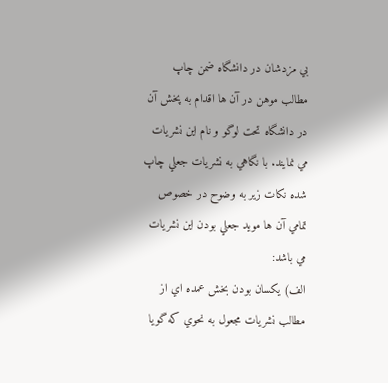بي مزدشان در دانشگاه ضمن چاپ مطالب موهن در آن ها اقدام به پخش آن در دانشگاه تحت لوگو و نام اين نشريات مي نمايند. با نگاهي به نشريات جعلي چاپ شده نکات زير به وضوح در خصوص تمامي آن ها مويد جعلي بودن اين نشريات مي باشد:
الف) يکسان بودن بخش عمده اي از مطالب نشريات مجعول به نحوي که گويا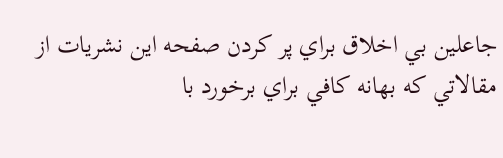جاعلين بي اخلاق براي پر کردن صفحه اين نشريات از مقالاتي که بهانه کافي براي برخورد با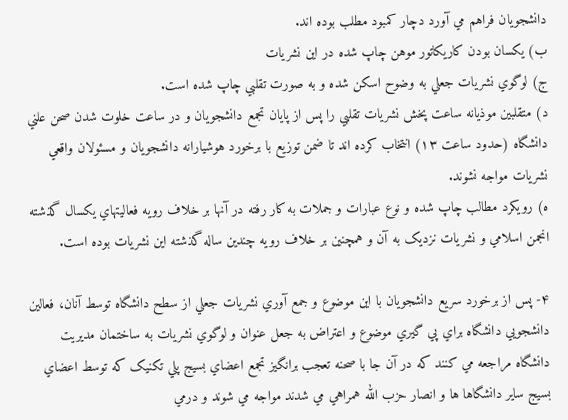دانشجويان فراهم مي آورد دچار کمبود مطلب بوده اند.
ب) يکسان بودن کاريکاتور موهن چاپ شده در اين نشريات
ج) لوگوي نشريات جعلي به وضوح اسکن شده و به صورت تقلبي چاپ شده است.
د) متقلبين موذيانه ساعت پخش نشريات تقلبي را پس از پايان تجمع دانشجويان و در ساعت خلوت شدن صحن علني دانشگاه (حدود ساعت ۱۳) انتخاب کرده اند تا ضمن توزيع با برخورد هوشيارانه دانشجويان و مسئولان واقعي نشريات مواجه نشوند.
ه) رويکرد مطالب چاپ شده و نوع عبارات و جملات به کار رفته در آنها بر خلاف رويه فعاليتهاي يکسال گذشته انجمن اسلامي و نشريات نزديک به آن و همچنين بر خلاف رويه چندين ساله گذشته اين نشريات بوده است.

۴- پس از برخورد سريع دانشجويان با اين موضوع و جمع آوري نشريات جعلي از سطح دانشگاه توسط آنان، فعالين دانشجويي دانشگاه براي پي گيري موضوع و اعتراض به جعل عنوان و لوگوي نشريات به ساختمان مديريت دانشگاه مراجعه مي کنند که در آن جا با صحنه تعجب برانگيز تجمع اعضاي بسيج پلي تکنيک که توسط اعضاي بسيج ساير دانشگاها ها و انصار حزب الله همراهي مي شدند مواجه مي شوند و درمي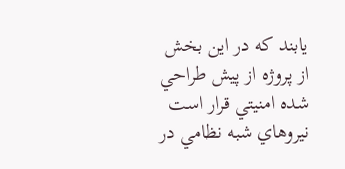يابند که در اين بخش از پروژه از پيش طراحي شده امنيتي قرار است نيروهاي شبه نظامي در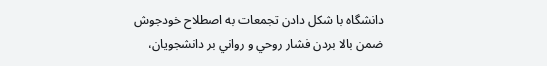دانشگاه با شکل دادن تجمعات به اصطلاح خودجوش ضمن بالا بردن فشار روحي و رواني بر دانشجويان،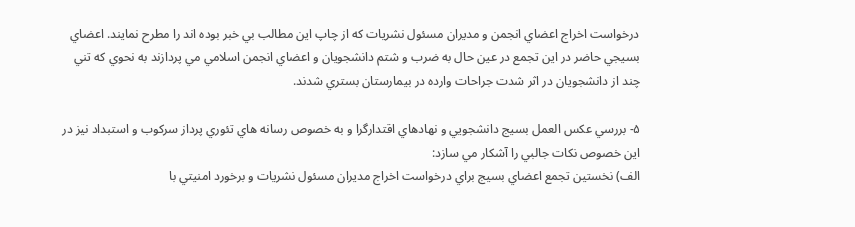درخواست اخراج اعضاي انجمن و مديران مسئول نشريات که از چاپ اين مطالب بي خبر بوده اند را مطرح نمايند. اعضاي بسيجي حاضر در اين تجمع در عين حال به ضرب و شتم دانشجويان و اعضاي انجمن اسلامي مي پردازند به نحوي که تني چند از دانشجويان در اثر شدت جراحات وارده در بيمارستان بستري شدند.

۵- بررسي عکس العمل بسيج دانشجويي و نهادهاي اقتدارگرا و به خصوص رسانه هاي تئوري پرداز سرکوب و استبداد نيز در اين خصوص نکات جالبي را آشکار مي سازد:
الف) نخستين تجمع اعضاي بسيج براي درخواست اخراج مديران مسئول نشريات و برخورد امنيتي با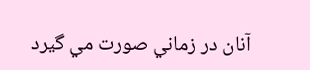آنان در زماني صورت مي گيرد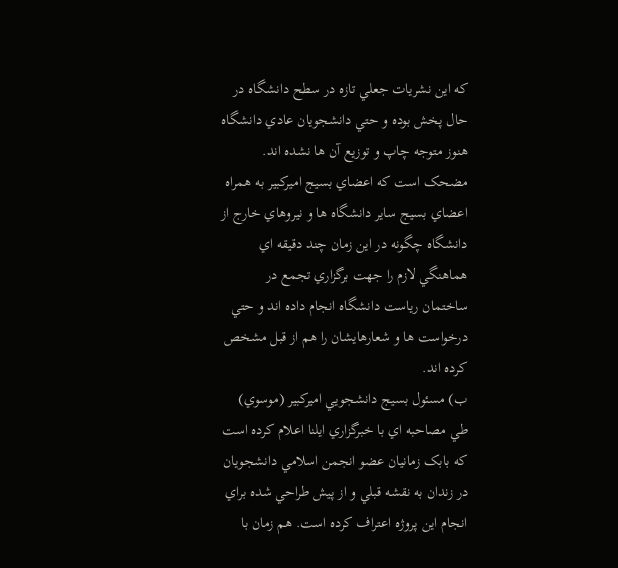که اين نشريات جعلي تازه در سطح دانشگاه در حال پخش بوده و حتي دانشجويان عادي دانشگاه هنوز متوجه چاپ و توزيع آن ها نشده اند. مضحک است که اعضاي بسيج اميرکبير به همراه اعضاي بسيج ساير دانشگاه ها و نيروهاي خارج از دانشگاه چگونه در اين زمان چند دقيقه اي هماهنگي لازم را جهت برگزاري تجمع در ساختمان رياست دانشگاه انجام داده اند و حتي درخواست ها و شعارهايشان را هم از قبل مشخص کرده اند.
ب) مسئول بسيج دانشجويي اميرکبير (موسوي) طي مصاحبه اي با خبرگزاري ايلنا اعلام کرده است که بابک زمانيان عضو انجمن اسلامي دانشجويان در زندان به نقشه قبلي و از پيش طراحي شده براي انجام اين پروژه اعتراف کرده است. هم زمان با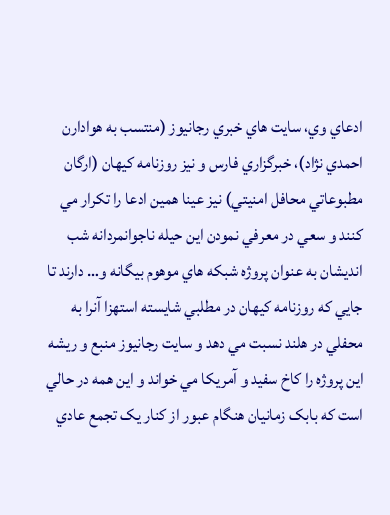ادعاي وي، سايت هاي خبري رجانيوز (منتسب به هوادارن احمدي نژاد)، خبرگزاري فارس و نيز روزنامه کيهان (ارگان مطبوعاتي محافل امنيتي) نيز عينا همين ادعا را تکرار مي کنند و سعي در معرفي نمودن اين حيله ناجوانمردانه شب انديشان به عنوان پروژه شبکه هاي موهوم بيگانه و… دارند تا جايي که روزنامه کيهان در مطلبي شايسته استهزا آنرا به محفلي در هلند نسبت مي دهد و سايت رجانيوز منبع و ريشه اين پروژه را کاخ سفيد و آمريکا مي خواند و اين همه در حالي است که بابک زمانيان هنگام عبور از کنار يک تجمع عادي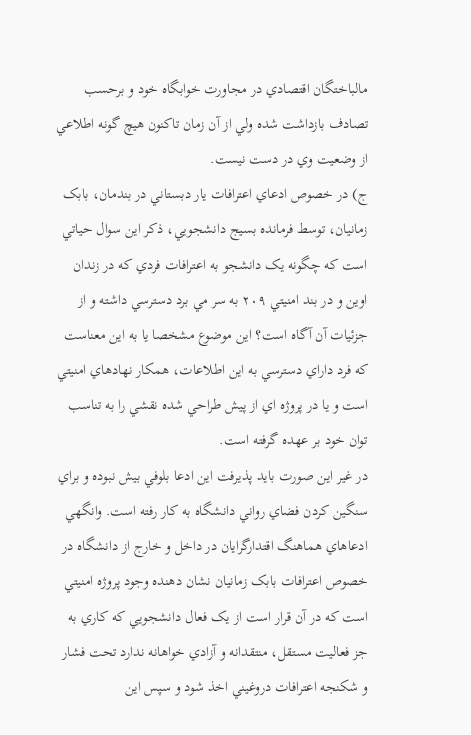مالباختگان اقتصادي در مجاورت خوابگاه خود و برحسب تصادف بازداشت شده ولي از آن زمان تاکنون هيچ گونه اطلاعي از وضعيت وي در دست نيست.
ج) در خصوص ادعاي اعترافات يار دبستاني در بندمان، بابک زمانيان، توسط فرمانده بسيج دانشجويي، ذکر اين سوال حياتي است که چگونه يک دانشجو به اعترافات فردي که در زندان اوين و در بند امنيتي ۲۰۹ به سر مي برد دسترسي داشته و از جزئيات آن آگاه است؟ اين موضوع مشخصا يا به اين معناست که فرد داراي دسترسي به اين اطلاعات، همکار نهادهاي امنيتي است و يا در پروژه اي از پيش طراحي شده نقشي را به تناسب توان خود بر عهده گرفته است.
در غير اين صورت بايد پذيرفت اين ادعا بلوفي بيش نبوده و براي سنگين کردن فضاي رواني دانشگاه به کار رفته است. وانگهي ادعاهاي هماهنگ اقتدارگرايان در داخل و خارج از دانشگاه در خصوص اعترافات بابک زمانيان نشان دهنده وجود پروژه امنيتي است که در آن قرار است از يک فعال دانشجويي که کاري به جز فعاليت مستقل، منتقدانه و آزادي خواهانه ندارد تحت فشار و شکنجه اعترافات دروغيني اخذ شود و سپس اين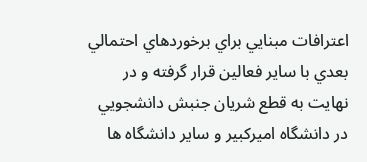اعترافات مبنايي براي برخوردهاي احتمالي بعدي با ساير فعالين قرار گرفته و در نهايت به قطع شريان جنبش دانشجويي در دانشگاه اميرکبير و ساير دانشگاه ها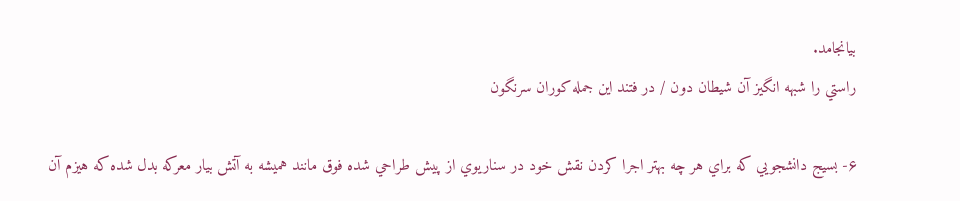بيانجامد.
راستي را شبهه انگيز آن شيطان دون / در فتند اين جمله کوران سرنگون

۶- بسيج دانشجويي که براي هر چه بهتر اجرا کردن نقش خود در سناريوي از پيش طراحي شده فوق مانند هميشه به آتش بيار معرکه بدل شده که هيزم آن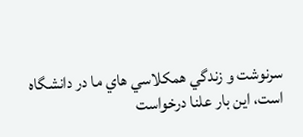سرنوشت و زندگي همکلاسي هاي ما در دانشگاه است، اين بار علنا درخواست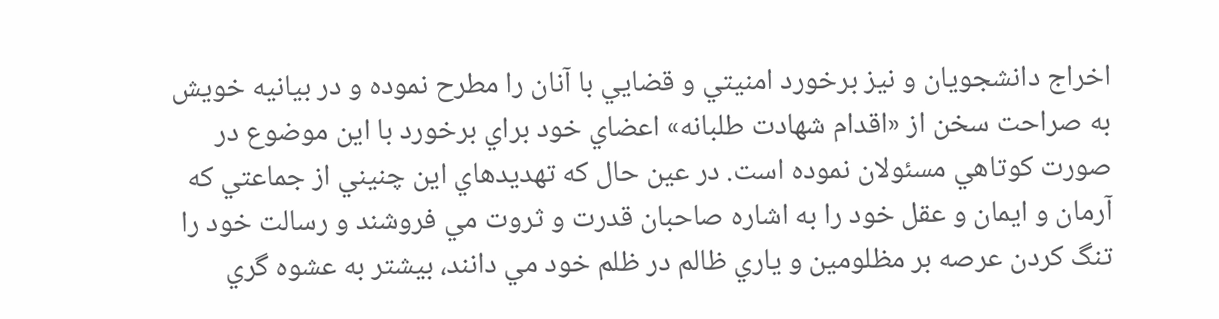اخراج دانشجويان و نيز برخورد امنيتي و قضايي با آنان را مطرح نموده و در بيانيه خويش به صراحت سخن از «اقدام شهادت طلبانه» اعضاي خود براي برخورد با اين موضوع در صورت کوتاهي مسئولان نموده است. در عين حال که تهديدهاي اين چنيني از جماعتي که آرمان و ايمان و عقل خود را به اشاره صاحبان قدرت و ثروت مي فروشند و رسالت خود را تنگ کردن عرصه بر مظلومين و ياري ظالم در ظلم خود مي دانند، بيشتر به عشوه گري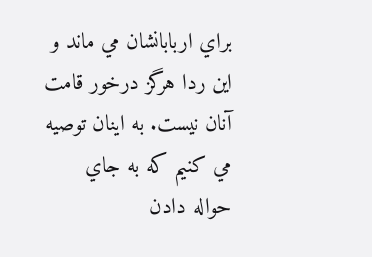براي اربابانشان مي ماند و اين ردا هرگز درخور قامت آنان نيست. به اينان توصيه مي کنيم که به جاي حواله دادن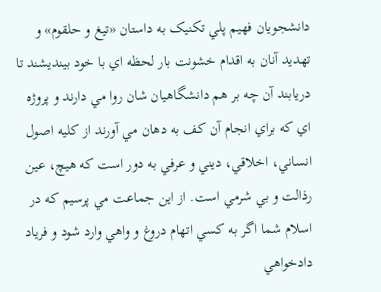دانشجويان فهيم پلي تکنيک به داستان «تيغ و حلقوم» و تهديد آنان به اقدام خشونت بار لحظه اي با خود بينديشند تا دريابند آن چه بر هم دانشگاهيان شان روا مي دارند و پروژه اي که براي انجام آن کف به دهان مي آورند از کليه اصول انساني، اخلاقي، ديني و عرفي به دور است که هيچ، عين رذالت و بي شرمي است. از اين جماعت مي پرسيم که در اسلام شما اگر به کسي اتهام دروغ و واهي وارد شود و فرياد دادخواهي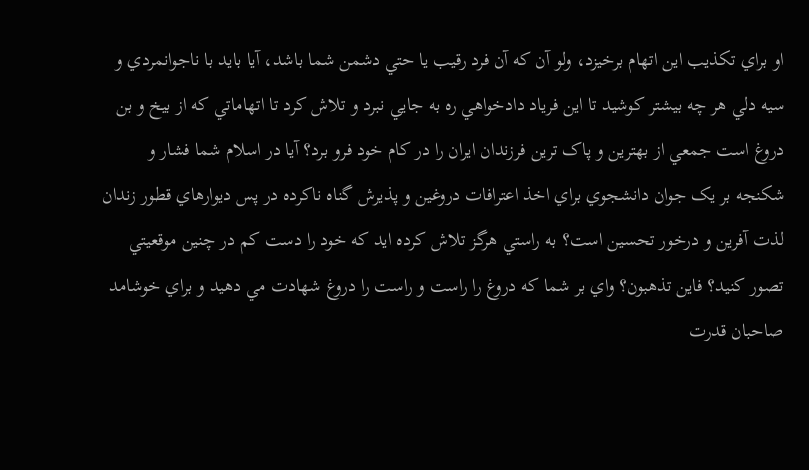او براي تکذيب اين اتهام برخيزد، ولو آن که آن فرد رقيب يا حتي دشمن شما باشد، آيا بايد با ناجوانمردي و سيه دلي هر چه بيشتر کوشيد تا اين فرياد دادخواهي ره به جايي نبرد و تلاش کرد تا اتهاماتي که از بيخ و بن دروغ است جمعي از بهترين و پاک ترين فرزندان ايران را در کام خود فرو برد؟ آيا در اسلام شما فشار و شکنجه بر يک جوان دانشجوي براي اخذ اعترافات دروغين و پذيرش گناه ناکرده در پس ديوارهاي قطور زندان لذت آفرين و درخور تحسين است؟ به راستي هرگز تلاش کرده ايد که خود را دست کم در چنين موقعيتي تصور کنيد؟ فاين تذهبون؟ واي بر شما که دروغ را راست و راست را دروغ شهادت مي دهيد و براي خوشامد صاحبان قدرت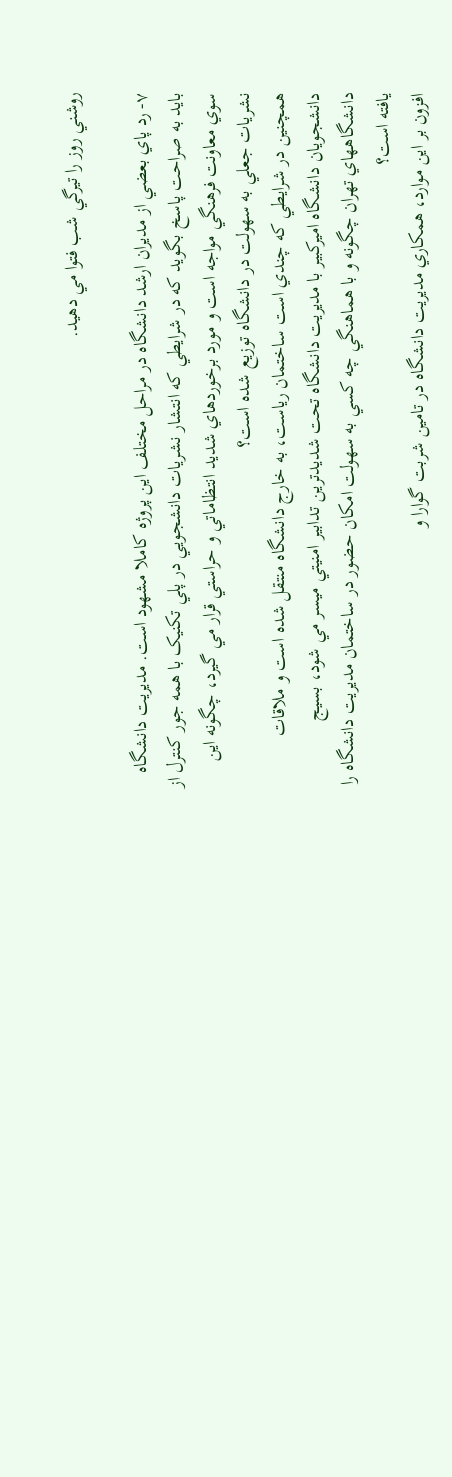روشني روز را تيرگي شب فتوا مي دهيد.

۷- رد پاي بعضي از مديران ارشد دانشگاه در مراحل مختلف اين پروژه کاملا مشهود است. مديريت دانشگاه بايد به صراحت پاسخ بگويد که در شرايطي که انتشار نشريات دانشجويي در پلي تکنيک با همه جور کنترل از سوي معاونت فرهنگي مواجه است و مورد برخوردهاي شديد انتظاماتي و حراستي قرار مي گيرد، چگونه اين نشريات جعلي به سهولت در دانشگاه توزيع شده است؟
همچنين در شرايطي که چندي است ساختمان رياست، به خارج دانشگاه منتقل شده است و ملاقات دانشجويان دانشگاه اميرکبير با مديريت دانشگاه تحت شديدترين تدابير امنيتي ميسر مي شود، بسيج دانشگاههاي تهران چگونه و با هماهنگي چه کسي به سهولت امکان حضور در ساختمان مديريت دانشگاه را يافته است؟
افزون بر اين موارد، همکاري مديريت دانشگاه در تامين شربت گوارا و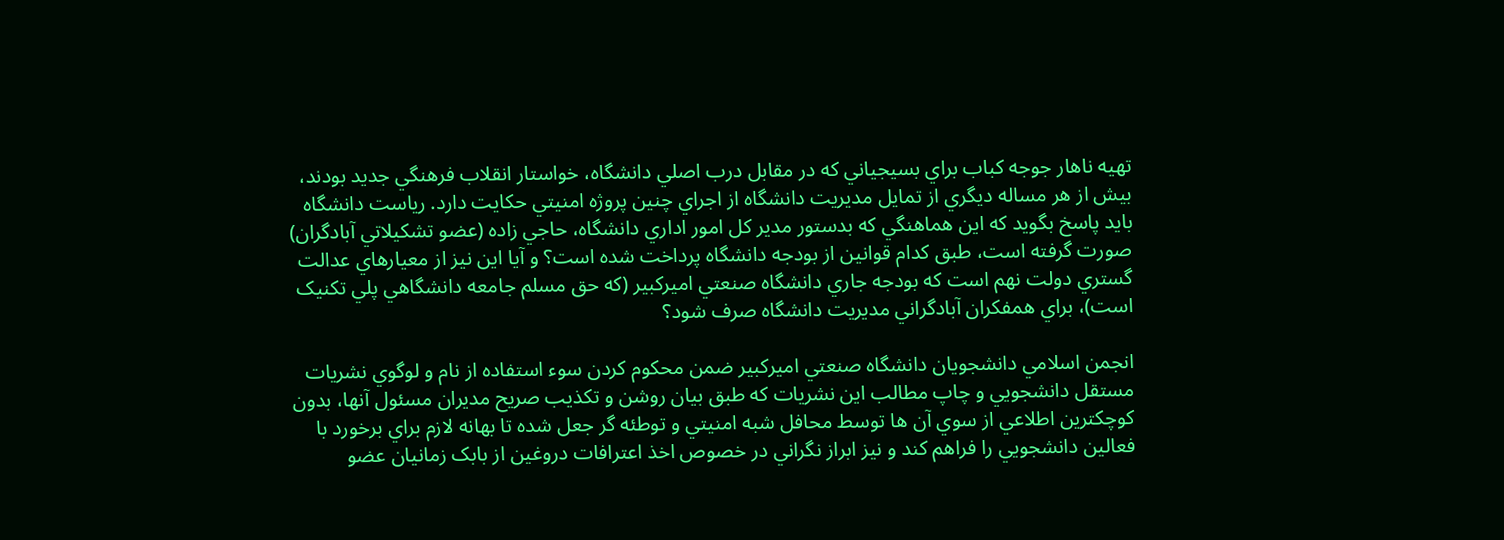تهيه ناهار جوجه کباب براي بسيجياني که در مقابل درب اصلي دانشگاه، خواستار انقلاب فرهنگي جديد بودند، بيش از هر مساله ديگري از تمايل مديريت دانشگاه از اجراي چنين پروژه امنيتي حکايت دارد. رياست دانشگاه بايد پاسخ بگويد که اين هماهنگي که بدستور مدير کل امور اداري دانشگاه، حاجي زاده (عضو تشکيلاتي آبادگران) صورت گرفته است، طبق کدام قوانين از بودجه دانشگاه پرداخت شده است؟ و آيا اين نيز از معيارهاي عدالت گستري دولت نهم است که بودجه جاري دانشگاه صنعتي اميرکبير (که حق مسلم جامعه دانشگاهي پلي تکنيک است)، براي همفکران آبادگراني مديريت دانشگاه صرف شود؟

انجمن اسلامي دانشجويان دانشگاه صنعتي اميرکبير ضمن محکوم کردن سوء استفاده از نام و لوگوي نشريات مستقل دانشجويي و چاپ مطالب اين نشريات که طبق بيان روشن و تکذيب صريح مديران مسئول آنها، بدون کوچکترين اطلاعي از سوي آن ها توسط محافل شبه امنيتي و توطئه گر جعل شده تا بهانه لازم براي برخورد با فعالين دانشجويي را فراهم کند و نيز ابراز نگراني در خصوص اخذ اعترافات دروغين از بابک زمانيان عضو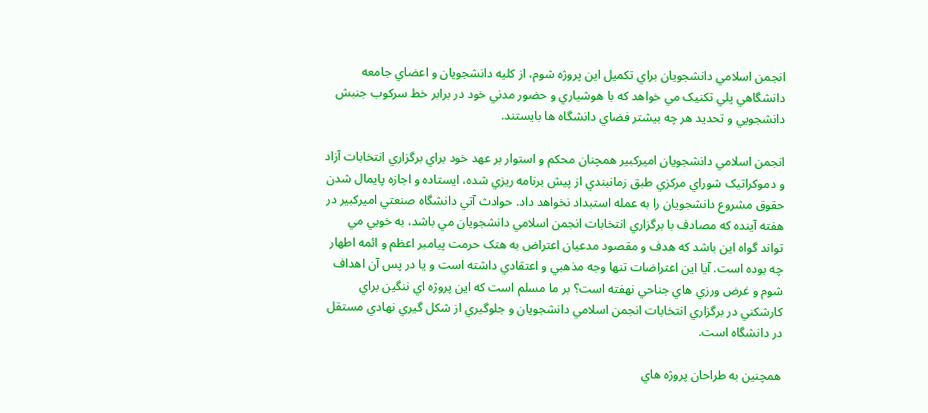انجمن اسلامي دانشجويان براي تکميل اين پروژه شوم، از کليه دانشجويان و اعضاي جامعه دانشگاهي پلي تکنيک مي خواهد که با هوشياري و حضور مدني خود در برابر خط سرکوب جنبش دانشجويي و تحديد هر چه بيشتر فضاي دانشگاه ها بايستند.

انجمن اسلامي دانشجويان اميرکبير همچنان محکم و استوار بر عهد خود براي برگزاري انتخابات آزاد و دموکراتيک شوراي مرکزي طبق زمانبندي از پيش برنامه ريزي شده، ايستاده و اجازه پايمال شدن حقوق مشروع دانشجويان را به عمله استبداد نخواهد داد. حوادث آتي دانشگاه صنعتي اميرکبير در هفته آينده که مصادف با برگزاري انتخابات انجمن اسلامي دانشجويان مي باشد، به خوبي مي تواند گواه اين باشد که هدف و مقصود مدعيان اعتراض به هتک حرمت پيامبر اعظم و ائمه اطهار چه بوده است. آيا اين اعتراضات تنها وجه مذهبي و اعتقادي داشته است و يا در پس آن اهداف شوم و غرض ورزي هاي جناحي نهفته است؟ بر ما مسلم است که اين پروژه اي ننگين براي کارشکني در برگزاري انتخابات انجمن اسلامي دانشجويان و جلوگيري از شکل گيري نهادي مستقل در دانشگاه است.

همچنين به طراحان پروژه هاي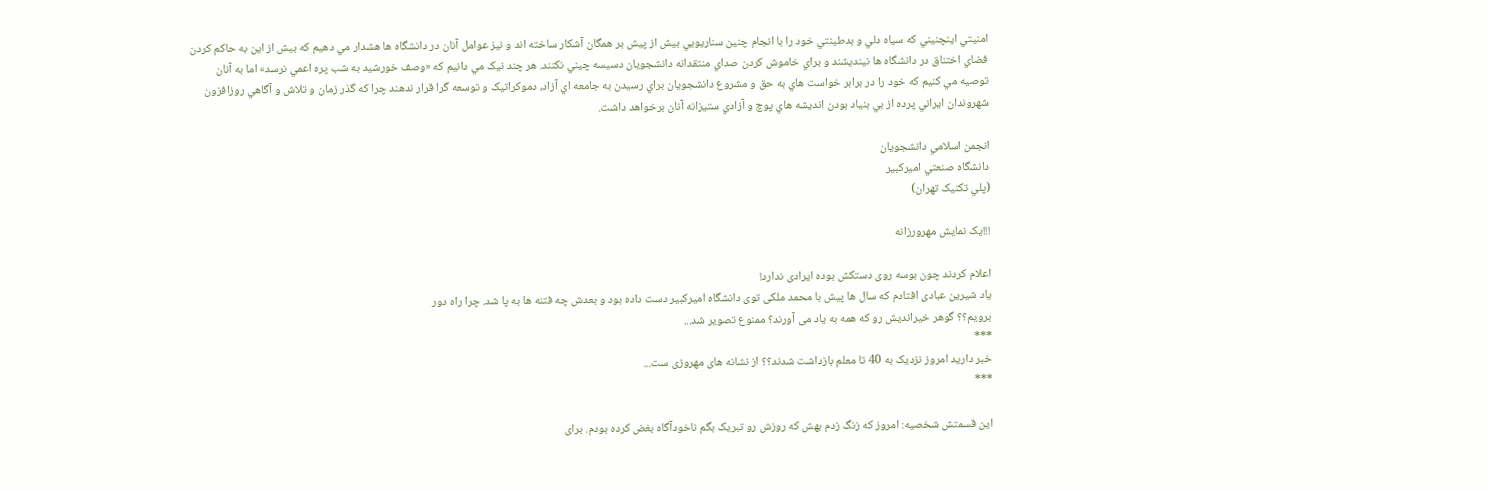امنيتي اينچنيني که سياه دلي و بدطينتي خود را با انجام چنين سناريويي بيش از پيش بر همگان آشکار ساخته اند و نيز عوامل آنان در دانشگاه ها هشدار مي دهيم که بيش از اين به حاکم کردن فضاي اختناق در دانشگاه ها نينديشند و براي خاموش کردن صداي منتقدانه دانشجويان دسيسه چيني نکنند. هر چند نيک مي دانيم که «وصف خورشيد به شب پره اعمي نرسد» اما به آنان توصيه مي کنيم که خود را در برابر خواست هاي به حق و مشروع دانشجويان براي رسيدن به جامعه اي آزاد، دموکراتيک و توسعه گرا قرار ندهند چرا که گذر زمان و تلاش و آگاهي روزافزون شهروندان ايراني پرده از بي بنياد بودن انديشه هاي پوچ و آزادي ستيزانه آنان برخواهد داشت.

انجمن اسلامي دانشجويان
دانشگاه صنعتي اميرکبير
(پلي تکنيک تهران)

!!!یک نمایش مهرورزانه

اعلام کردند چون بوسه روی دستکش بوده ایرادی ندارد!
یاد شیرین عبادی افتادم که سال ها پیش با محمد ملکی توی دانشگاه امیرکبیر دست داده بود و بعدش چه فتنه ها به پا شد. چرا راه دور
برویم؟؟ گوهر خیراندیش رو که همه به یاد می آورند؟ ممنوع تصویر شد...
***
خبر دارید امروز نزدیک به 40 تا معلم بازداشت شدند؟؟ از نشانه های مهروزی ست...
***

این قسمتش شخصیه: امروز که زنگ زدم بهش که روزش رو تبریک بگم ناخودآگاه بغض کرده بودم. برای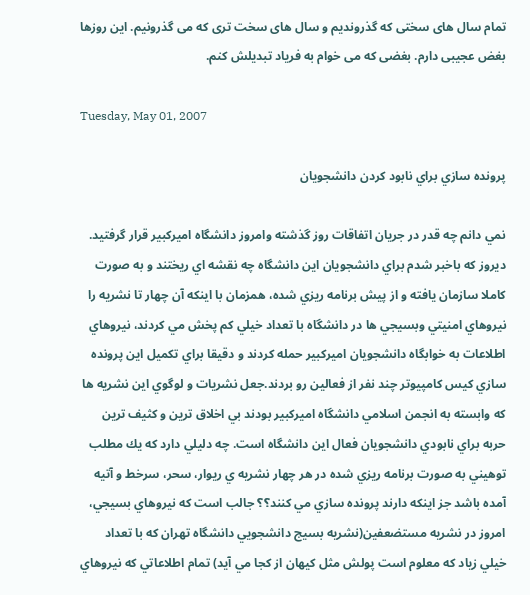تمام سال های سختی که گذروندیم و سال های سخت تری که می گذرونیم. این روزها بغض عجیبی دارم. بغضی که می خوام به فریاد تبدیلش کنم.

Tuesday, May 01, 2007

پرونده سازي براي نابود كردن دانشجويان

نمي دانم چه قدر در جريان اتفاقات روز گذشته وامروز دانشگاه اميركبير قرار گرفتيد. ديروز كه باخبر شدم براي دانشجويان اين دانشگاه چه نقشه اي ريختند و به صورت كاملا سازمان يافته و از پيش برنامه ريزي شده، همزمان با اينكه آن چهار تا نشريه را نيروهاي امنيتي وبسيجي ها در دانشگاه با تعداد خيلي كم پخش مي كردند، نيروهاي اطلاعات به خوابگاه دانشجويان اميركبير حمله كردند و دقيقا براي تكميل اين پرونده سازي كيس كامپيوتر چند نفر از فعالين رو بردند.جعل نشريات و لوگوي اين نشريه ها كه وابسته به انجمن اسلامي دانشگاه اميركبير بودند بي اخلاق ترين و كثيف ترين حربه براي نابودي دانشجويان فعال اين دانشگاه است. چه دليلي دارد كه يك مطلب توهيني به صورت برنامه ريزي شده در هر چهار نشريه ي ريوار، سحر، سرخط و آتيه آمده باشد جز اينكه دارند پرونده سازي مي كنند؟؟ جالب است كه نيروهاي بسيجي، امروز در نشريه مستضعفين(نشريه بسيج دانشجويي دانشگاه تهران كه با تعداد خيلي زياد كه معلوم است پولش مثل كيهان از كجا مي آيد) تمام اطلاعاتي كه نيروهاي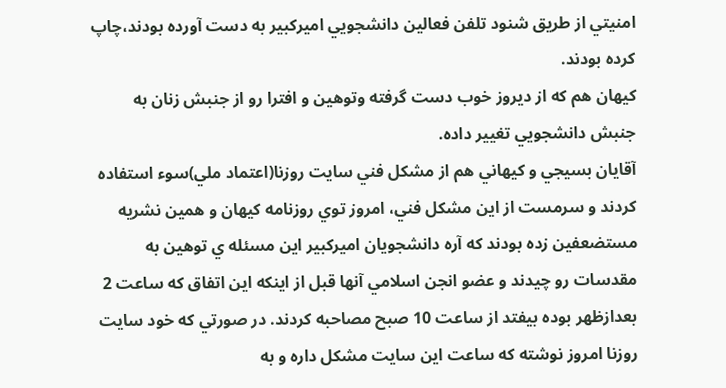امنيتي از طريق شنود تلفن فعالين دانشجويي اميركبير به دست آورده بودند،چاپ كرده بودند.
كيهان هم كه از ديروز خوب دست گرفته وتوهين و افترا رو از جنبش زنان به جنبش دانشجويي تغيير داده.
آقايان بسيجي و كيهاني هم از مشكل فني سايت روزنا(اعتماد ملي)سوء استفاده كردند و سرمست از اين مشكل فني، امروز توي روزنامه كيهان و همين نشريه مستضعفين زده بودند كه آره دانشجويان اميركبير اين مسئله ي توهين به مقدسات رو چيدند و عضو انجن اسلامي آنها قبل از اينكه اين اتفاق كه ساعت 2 بعدازظهر بوده بيفتد از ساعت 10 صبح مصاحبه كردند. در صورتي كه خود سايت روزنا امروز نوشته كه ساعت اين سايت مشكل داره و به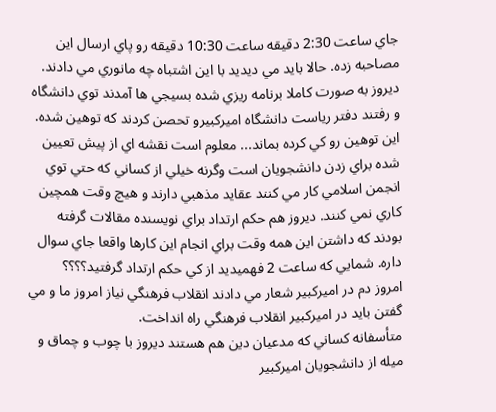جاي ساعت 2:30 دقيقه ساعت 10:30 دقيقه رو پاي ارسال اين مصاحبه زده. حالا بايد مي ديديد با اين اشتباه چه مانوري مي دادند. ديروز به صورت كاملا برنامه ريزي شده بسيجي ها آمدند توي دانشگاه و رفتند دفتر رياست دانشگاه اميركبيرو تحصن كردند كه توهين شده. اين توهين رو كي كرده بماند... معلوم است نقشه اي از پيش تعيين شده براي زدن دانشجويان است وگرنه خيلي از كساني كه حتي توي انجمن اسلامي كار مي كنند عقايد مذهبي دارند و هيچ وقت همچين كاري نمي كنند. ديروز هم حكم ارتداد براي نويسنده مقالات گرفته بودند كه داشتن اين همه وقت براي انجام اين كارها واقعا جاي سوال داره. شمايي كه ساعت 2 فهميديد از كي حكم ارتداد گرفتيد؟؟؟؟
امروز دم در اميركبير شعار مي دادند انقلاب فرهنگي نياز امروز ما و مي گفتن بايد در اميركبير انقلاب فرهنگي راه انداخت.
متأسفانه كساني كه مدعيان دين هم هستند ديروز با چوب و چماق و ميله از دانشجويان اميركبير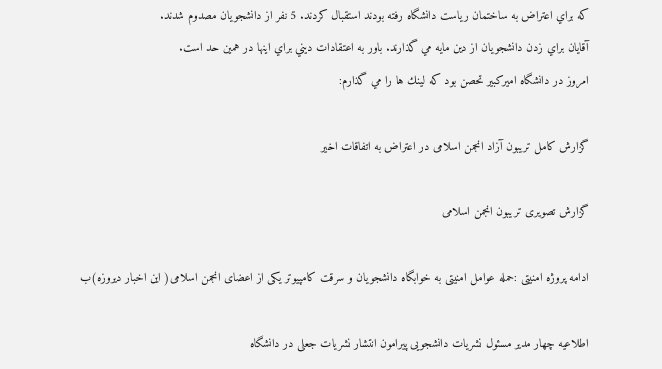كه براي اعتراض به ساختمان رياست دانشگاه رفته بودند استقبال كردند. 5 نفر از دانشجويان مصدوم شدند.
آقايان براي زدن دانشجويان از دين مايه مي گذارند. باور به اعتقادات ديني براي اينها در همين حد است.
امروز در دانشگاه اميركبير تحصن بود كه لينك ها را مي گذارم:

گزارش کامل تریبون آزاد انجمن اسلامی در اعتراض به اتفاقات اخیر

گزارش تصویری تریبون انجمن اسلامی

ادامه پروژه امنیتی :حمله عوامل امنیتی به خوابگاه دانشجویان و سرقت کامپیوتر یکی از اعضای انجمن اسلامی( اين اخبار ديروزه)ب

اطلاعیه چهار مدیر مسئول نشریات دانشجویی پیرامون انتشار نشریات جعلی در دانشگاه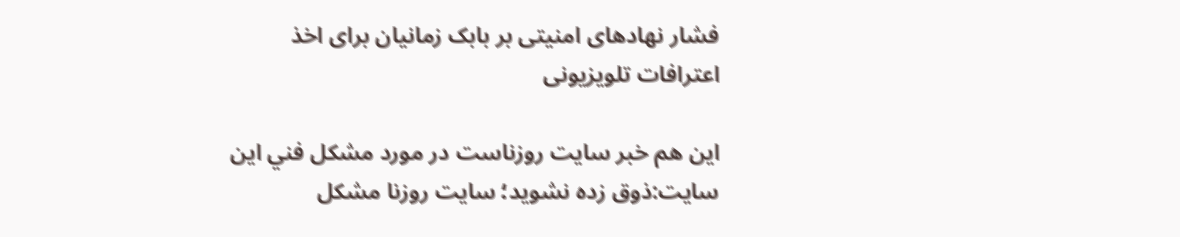فشار نهادهای امنیتی بر بابک زمانیان برای اخذ اعترافات تلویزیونی

اين هم خبر سايت روزناست در مورد مشكل فني اين سايت:ذوق زده نشويد؛ سايت روزنا مشكل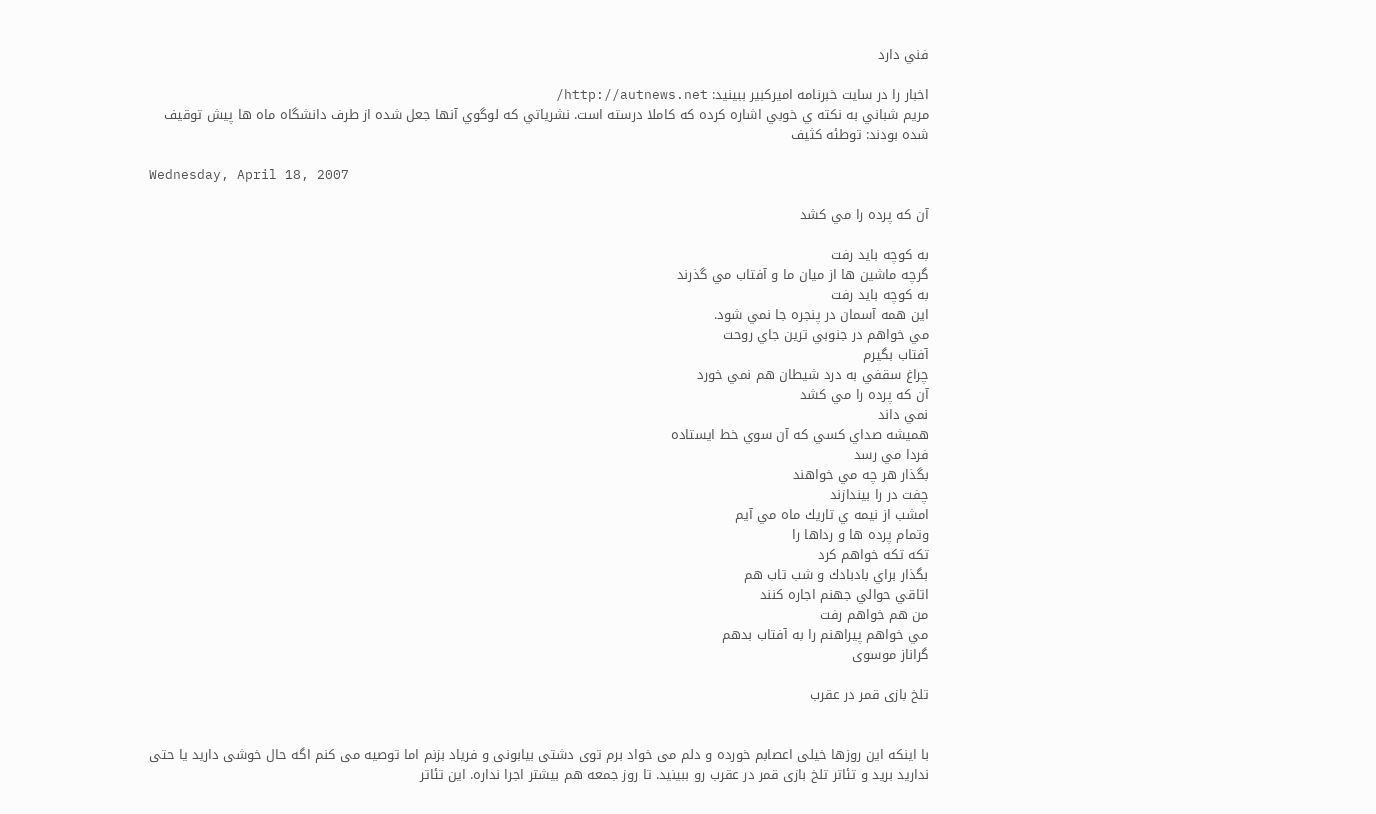فني دارد

اخبار را در سايت خبرنامه اميركبير ببينيد: http://autnews.net/
مريم شباني به نكته ي خوبي اشاره كرده كه كاملا درسته است. نشرياتي كه لوگوي آنها جعل شده از طرف دانشگاه ماه ها پيش توقيف شده بودند: توطئه كثيف

Wednesday, April 18, 2007

آن كه پرده را مي كشد

به كوچه بايد رفت
گرچه ماشين ها از ميان ما و آفتاب مي گذرند
به كوچه بايد رفت
اين همه آسمان در پنجره جا نمي شود.
مي خواهم در جنوبي ترين جاي روحت
آفتاب بگيرم
چراغ سقفي به درد شيطان هم نمي خورد
آن كه پرده را مي كشد
نمي داند
هميشه صداي كسي كه آن سوي خط ايستاده
فردا مي رسد
بگذار هر چه مي خواهند
چفت در را بيندازند
امشب از نيمه ي تاريك ماه مي آيم
وتمام پرده ها و رداها را
تكه تكه خواهم كرد
بگذار براي بادبادك و شب تاب هم
اتاقي حوالي جهنم اجاره كنند
من هم خواهم رفت
مي خواهم پيراهنم را به آفتاب بدهم
گراناز موسوی

تلخ بازی قمر در عقرب


با اینکه این روزها خیلی اعصابم خورده و دلم می خواد برم توی دشتی بیابونی و فریاد بزنم اما توصیه می کنم اگه حال خوشی دارید یا حتی ندارید برید و تئاتر تلخ بازی قمر در عقرب رو ببینید. تا روز جمعه هم بیشتر اجرا نداره. این تئاتر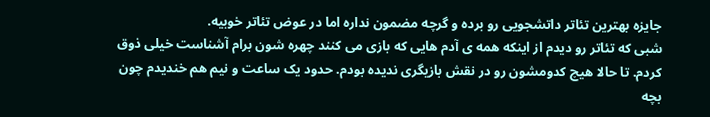جایزه بهترین تئاتر داتشجویی رو برده و گرچه مضمون نداره اما در عوض تئاتر خوبیه.
شبی که تئاتر رو دیدم از اینکه همه ی آدم هایی که بازی می کنند چهره شون برام آشناست خیلی ذوق کردم. تا حالا هیچ کدومشون رو در نقش بازیگری ندیده بودم. حدود یک ساعت و نیم هم خندیدم چون بچه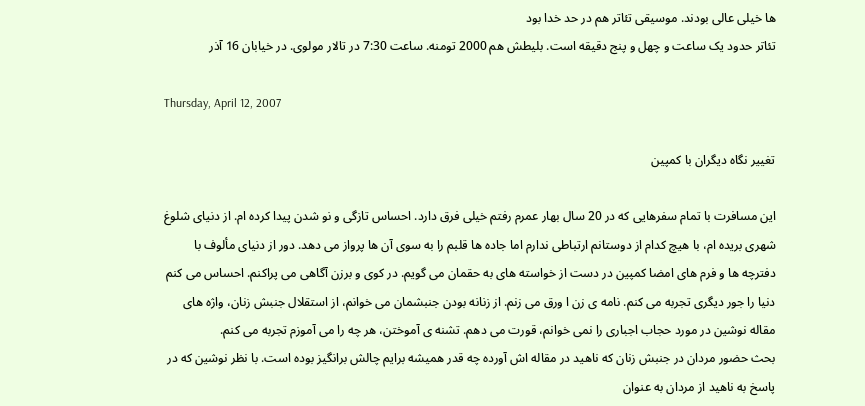ها خیلی عالی بودند. موسیقی تئاتر هم در حد خدا بود
تئاتر حدود یک ساعت و چهل و پنج دقیقه است. بلیطش هم 2000 تومنه. ساعت 7:30 در تالار مولوی. در خیابان 16 آذر

Thursday, April 12, 2007

تغییر نگاه دیگران با کمپین

این مسافرت با تمام سفرهایی که در 20 سال بهار عمرم رفتم خیلی فرق دارد. احساس تازگی و نو شدن پیدا کرده ام. از دنیای شلوغ شهری بریده ام، با هیچ کدام از دوستانم ارتباطی ندارم اما جاده ها قلبم را به سوی آن ها پرواز می دهد. دور از دنیای مألوف با دفترچه ها و فرم های امضا کمپین در دست از خواسته های به حقمان می گویم. در کوی و برزن آگاهی می پراکنم. احساس می کنم دنیا را جور دیگری تجربه می کنم. نامه ی زن ا ورق می زنم. از زنانه بودن جنبشمان می خوانم، از استقلال جنبش زنان، واژه های مقاله نوشین در مورد حجاب اجباری را نمی خوانم، قورت می دهم. تشنه ی آموختن، هر چه را می آموزم تجربه می کنم.
بحث حضور مردان در جنبش زنان که ناهید در مقاله اش آورده چه قدر همیشه برایم چالش برانگیز بوده است. با نظر نوشین که در پاسخ به ناهید از مردان به عنوان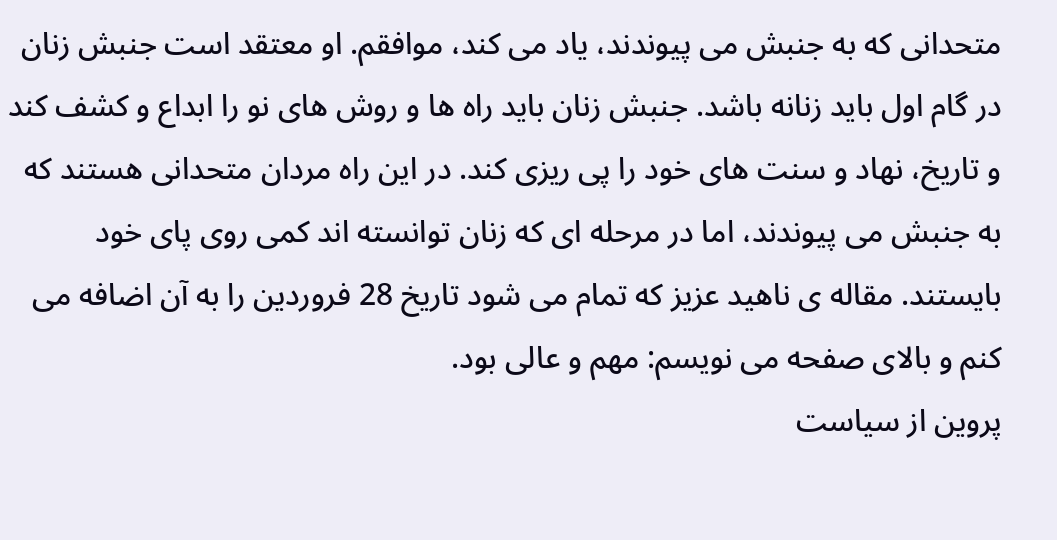متحدانی که به جنبش می پیوندند، یاد می کند، موافقم. او معتقد است جنبش زنان در گام اول باید زنانه باشد. جنبش زنان باید راه ها و روش های نو را ابداع و کشف کند و تاریخ، نهاد و سنت های خود را پی ریزی کند. در این راه مردان متحدانی هستند که به جنبش می پیوندند، اما در مرحله ای که زنان توانسته اند کمی روی پای خود بایستند. مقاله ی ناهید عزیز که تمام می شود تاریخ 28 فروردین را به آن اضافه می کنم و بالای صفحه می نویسم: مهم و عالی بود.
پروین از سیاست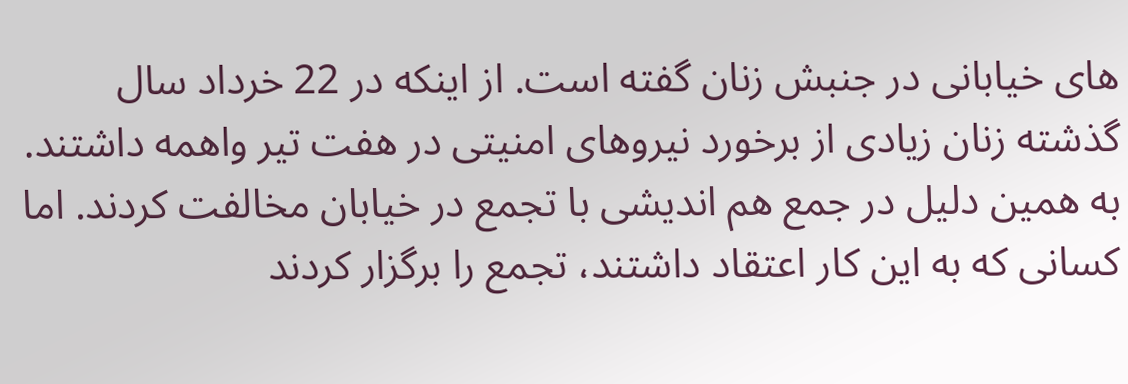های خیابانی در جنبش زنان گفته است. از اینکه در 22 خرداد سال گذشته زنان زیادی از برخورد نیروهای امنیتی در هفت تیر واهمه داشتند. به همین دلیل در جمع هم اندیشی با تجمع در خیابان مخالفت کردند. اما کسانی که به این کار اعتقاد داشتند، تجمع را برگزار کردند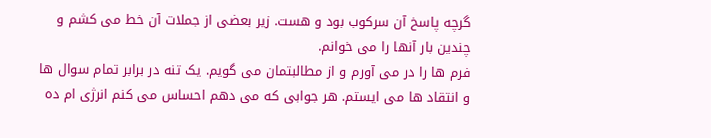گرچه پاسخ آن سرکوب بود و هست. زیر بعضی از جملات آن خط می کشم و چندین بار آنها را می خوانم.
فرم ها را در می آورم و از مطالبتمان می گویم. یک تنه در برابر تمام سوال ها و انتقاد ها می ایستم. هر جوابی که می دهم احساس می کنم انرژی ام ده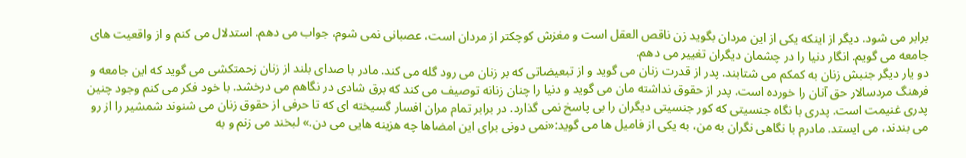برابر می شود. دیگر از اینکه یکی از این مردان بگوید زن ناقص العقل است و مغزش کوچکتر از مردان است، عصبانی نمی شوم، جواب می دهم. استدلال می کنم و از واقعیت های جامعه می گویم. انگار دنیا را در چشمان دیگران تغییر می دهم.
دو یار دیگر جنبش زنان به کمکم می شتابند. پدر از قدرت زنان می گوید و از تبعیضاتی که بر زنان می رود گله می کند. مادر با صدای بلند از زنان زحمتکشی می گوید که این جامعه و فرهنگ مردسالار حق آنان را خورده است. پدر از حقوق نداشته مان می گوید و دنیا را چنان زنانه توصیف می کند که برق شادی در نگاهم می درخشد. با خود فکر می کنم وجود چنین پدری غنیمت است. پدری با نگاه جنسیتی که کور جنسیتی دیگران را بی پاسخ نمی گذارد. در برابر تمام مران افسار گسیخته ای که تا حرفی از حقوق زنان می شنوند شمشیر را از رو می بندند، می ایستد. مادرم با نگاهی نگران به من، به یکی از فامیل ها می گوید:«نمی دونی برای این امضاها چه هزینه هایی می دن.» لبخند می زنم و به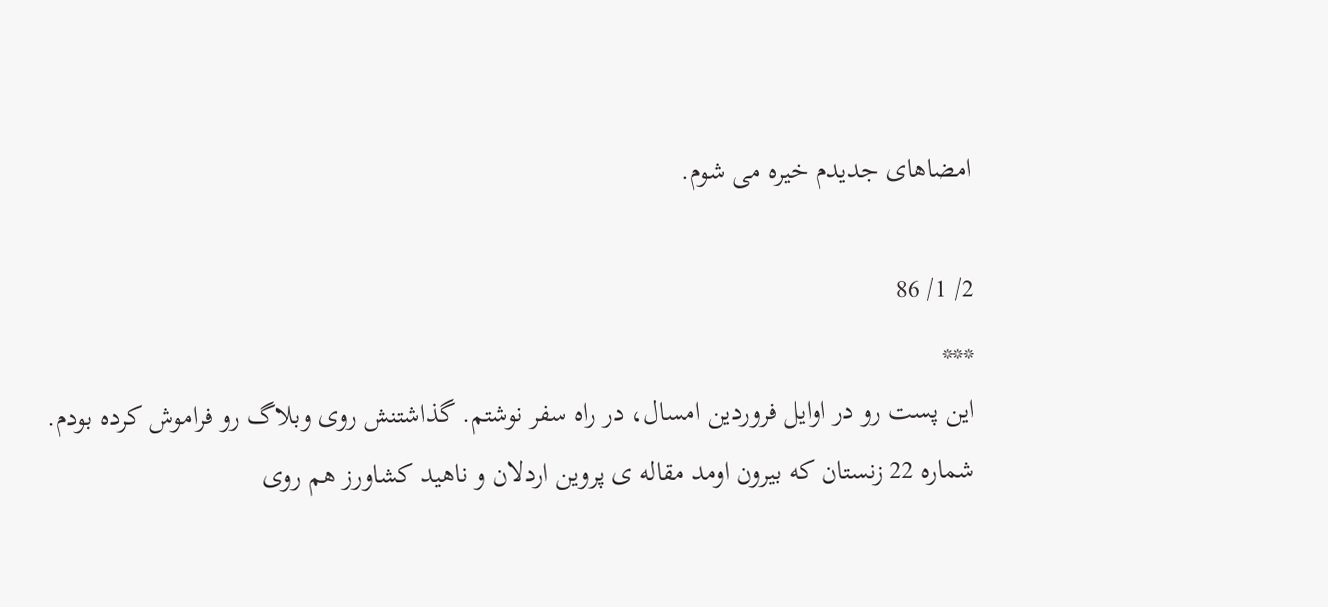امضاهای جدیدم خیره می شوم.

2/ 1/ 86
***
این پست رو در اوایل فروردین امسال، در راه سفر نوشتم. گذاشتنش روی وبلاگ رو فراموش کرده بودم.
شماره 22 زنستان که بیرون اومد مقاله ی پروین اردلان و ناهید کشاورز هم روی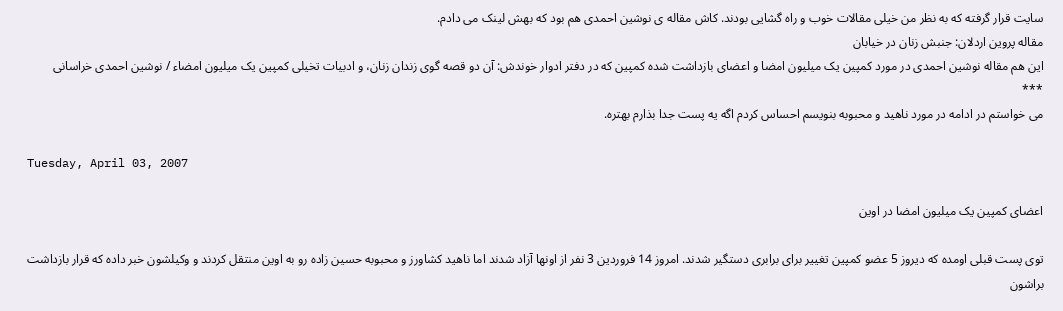سایت قرار گرفته که به نظر من خیلی مقالات خوب و راه گشایی بودند. کاش مقاله ی نوشین احمدی هم بود که بهش لینک می دادم.
مقاله پروین اردلان: جنبش زنان در خیابان
این هم مقاله نوشین احمدی در مورد کمپین یک میلیون امضا و اعضای بازداشت شده کمپین که در دفتر ادوار خوندش: آن دو قصه گوی زندان زنان، و ادبیات تخیلی کمپین یک میلیون امضاء / نوشین احمدی خراسانی
***
می خواستم در ادامه در مورد ناهید و محبوبه بنویسم احساس کردم اگه یه پست جدا بذارم بهتره.

Tuesday, April 03, 2007

اعضای کمپین یک میلیون امضا در اوین

توی پست قبلی اومده که دیروز 5 عضو کمپین تغییر برای برابری دستگیر شدند. امروز 14 فروردین 3 نفر از اونها آزاد شدند اما ناهید کشاورز و محبوبه حسین زاده رو به اوین منتقل کردند و وکیلشون خبر داده که قرار بازداشت براشون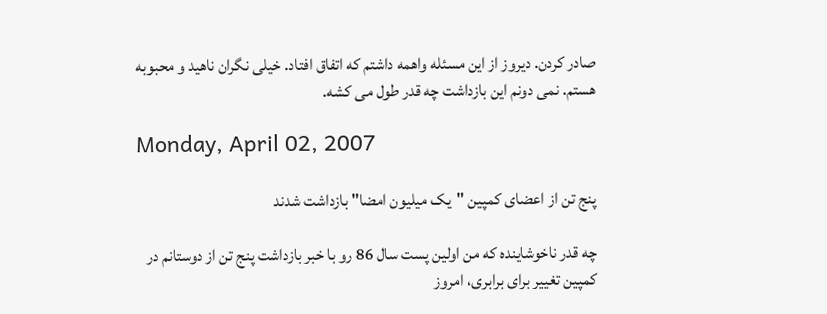صادر کردن. دیروز از این مسئله واهمه داشتم که اتفاق افتاد. خیلی نگران ناهید و محبوبه هستم. نمی دونم این بازداشت چه قدر طول می کشه.

Monday, April 02, 2007

پنج تن از اعضای کمپین "یک میلیون امضا" بازداشت شدند

چه قدر ناخوشاینده که من اولین پست سال 86 رو با خبر بازداشت پنج تن از دوستانم در کمپین تغییر برای برابری، امروز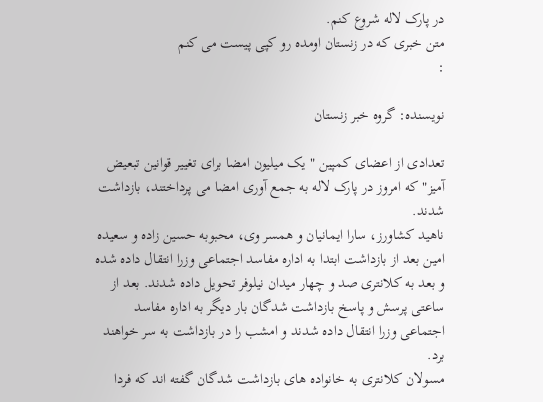در پارک لاله شروع کنم.
متن خبری که در زنستان اومده رو کپی پیست می کنم
:

نويسنده: گروه خبر زنستان

تعدادی از اعضای کمپین " یک میلیون امضا برای تغییر قوانین تبعیض آمیز" که امروز در پارک لاله به جمع آوری امضا می پرداختند، بازداشت شدند.
ناهید کشاورز، سارا ایمانیان و همسر وی، محبوبه حسین زاده و سعیده امین بعد از بازداشت ابتدا به اداره مفاسد اجتماعی وزرا انتقال داده شده و بعد به کلانتری صد و چهار میدان نیلوفر تحویل داده شدند. بعد از ساعتی پرسش و پاسخ بازداشت شدگان بار دیگر به اداره مفاسد اجتماعی وزرا انتقال داده شدند و امشب را در بازداشت به سر خواهند برد.
مسولان کلانتری به خانواده های بازداشت شدگان گفته اند که فردا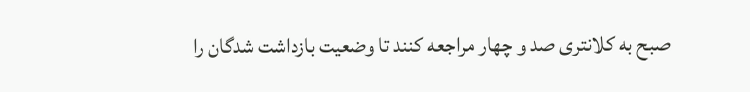صبح به کلانتری صد و چهار مراجعه کنند تا وضعیت بازداشت شدگان را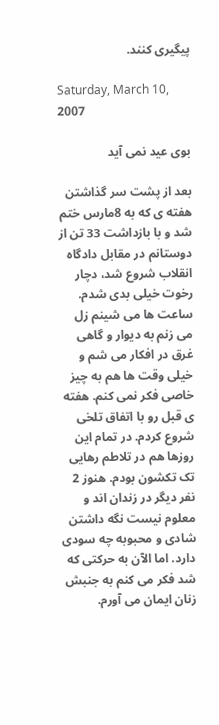پیگیری کنند.

Saturday, March 10, 2007

بوی عید نمی آید

بعد از پشت سر گذاشتن هفته ی که به 8مارس ختم شد و با بازداشت 33 تن از دوستانم در مقابل دادگاه انقلاب شروع شد، دچار رخوت خیلی بدی شدم. ساعت ها می شینم زل می زنم به دیوار و گاهی غرق در افکار می شم و خیلی وقت ها هم به چیز خاصی فکر نمی کنم. هفته ی قبل رو با اتفاق تلخی شروع کردم. در تمام این روزها هم در تلاطم رهایی تک تکشون بودم. هنوز 2 نفر دیگر در زندان اند و معلوم نیست نگه داشتن شادی و محبوبه چه سودی دارد. اما الآن به حرکتی که شد فکر می کنم به جنبش زنان ایمان می آورم.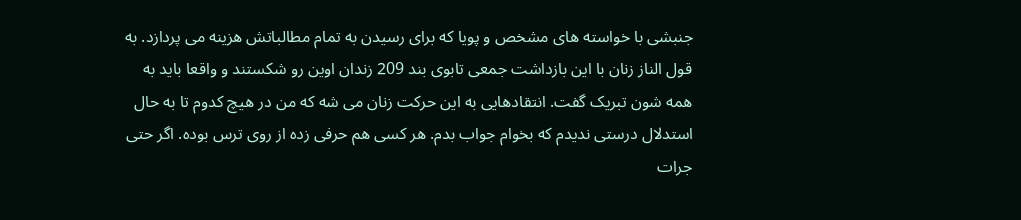جنبشی با خواسته های مشخص و پویا که برای رسیدن به تمام مطالباتش هزینه می پردازد. به قول الناز زنان با این بازداشت جمعی تابوی بند 209 زندان اوین رو شکستند و واقعا باید به همه شون تبریک گفت. انتقادهایی به این حرکت زنان می شه که من در هیچ کدوم تا به حال استدلال درستی ندیدم که بخوام جواب بدم. هر کسی هم حرفی زده از روی ترس بوده. اگر حتی جرات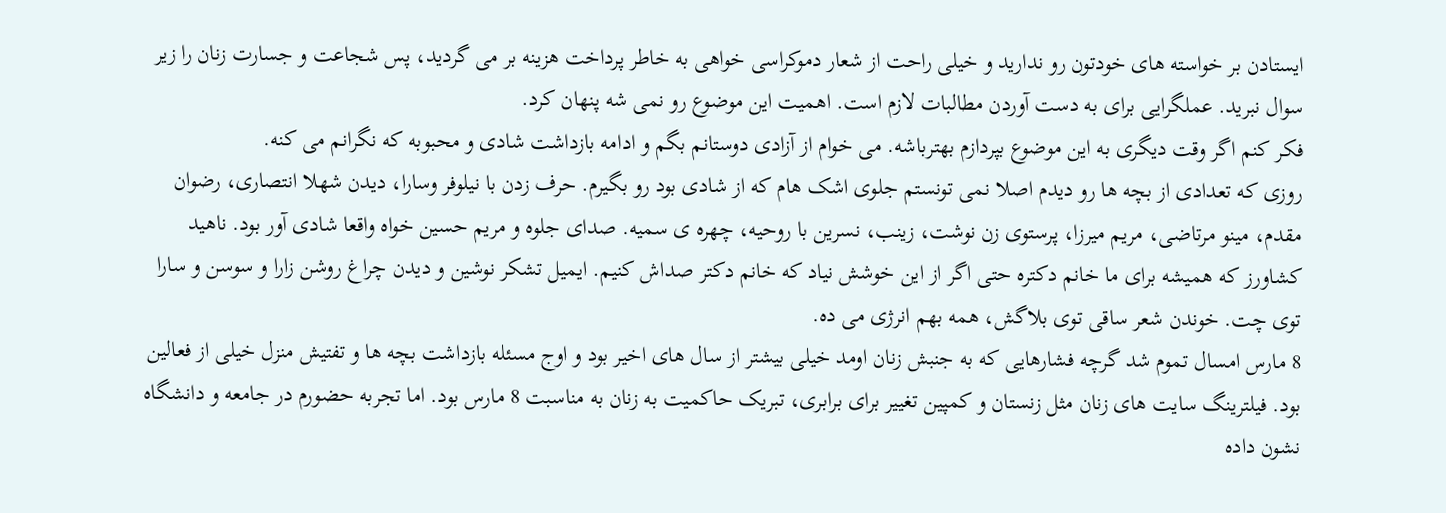ایستادن بر خواسته های خودتون رو ندارید و خیلی راحت از شعار دموکراسی خواهی به خاطر پرداخت هزینه بر می گردید، پس شجاعت و جسارت زنان را زیر سوال نبرید. عملگرایی برای به دست آوردن مطالبات لازم است. اهمیت این موضوع رو نمی شه پنهان کرد.
فکر کنم اگر وقت دیگری به این موضوع بپردازم بهترباشه. می خوام از آزادی دوستانم بگم و ادامه بازداشت شادی و محبوبه که نگرانم می کنه.
روزی که تعدادی از بچه ها رو دیدم اصلا نمی تونستم جلوی اشک هام که از شادی بود رو بگیرم. حرف زدن با نیلوفر وسارا، دیدن شهلا انتصاری، رضوان مقدم، مینو مرتاضی، مریم میرزا، پرستوی زن نوشت، زینب، نسرین با روحیه، چهره ی سمیه. صدای جلوه و مریم حسین خواه واقعا شادی آور بود. ناهید کشاورز که همیشه برای ما خانم دکتره حتی اگر از این خوشش نیاد که خانم دکتر صداش کنیم. ایمیل تشکر نوشین و دیدن چراغ روشن زارا و سوسن و سارا توی چت. خوندن شعر ساقی توی بلاگش، همه بهم انرژی می ده.
8 مارس امسال تموم شد گرچه فشارهایی که به جنبش زنان اومد خیلی بیشتر از سال های اخیر بود و اوج مسئله بازداشت بچه ها و تفتیش منزل خیلی از فعالین بود. فیلترینگ سایت های زنان مثل زنستان و کمپین تغییر برای برابری، تبریک حاکمیت به زنان به مناسبت 8 مارس بود. اما تجربه حضورم در جامعه و دانشگاه نشون داده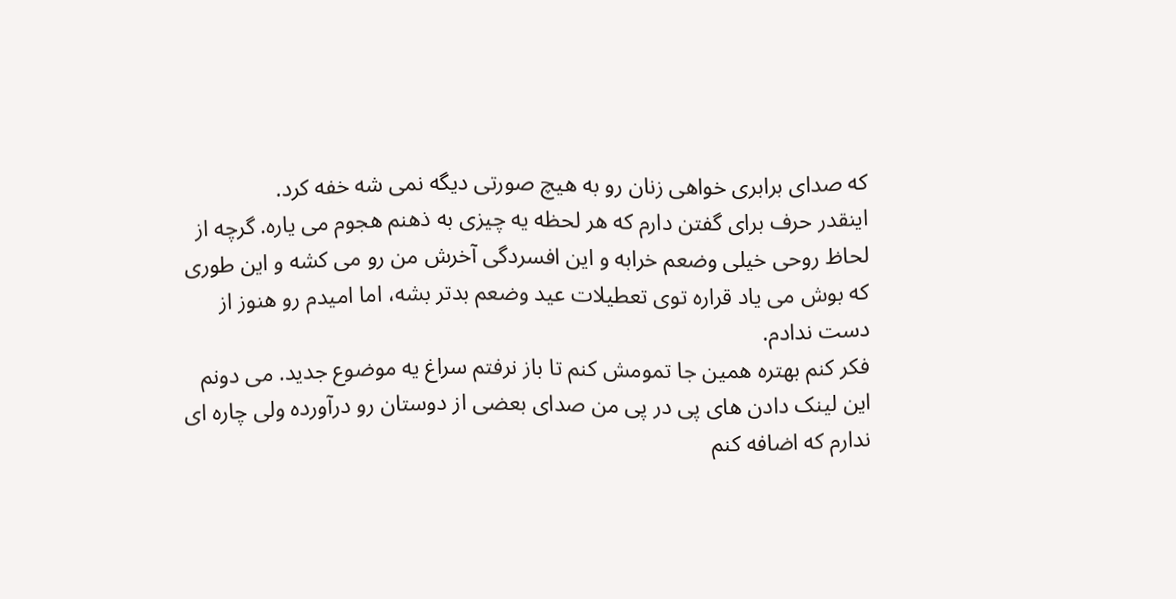که صدای برابری خواهی زنان رو به هیچ صورتی دیگه نمی شه خفه کرد.
اینقدر حرف برای گفتن دارم که هر لحظه یه چیزی به ذهنم هجوم می یاره. گرچه از لحاظ روحی خیلی وضعم خرابه و این افسردگی آخرش من رو می کشه و این طوری که بوش می یاد قراره توی تعطیلات عید وضعم بدتر بشه، اما امیدم رو هنوز از دست ندادم.
فکر کنم بهتره همین جا تمومش کنم تا باز نرفتم سراغ یه موضوع جدید. می دونم این لینک دادن های پی در پی من صدای بعضی از دوستان رو درآورده ولی چاره ای ندارم که اضافه کنم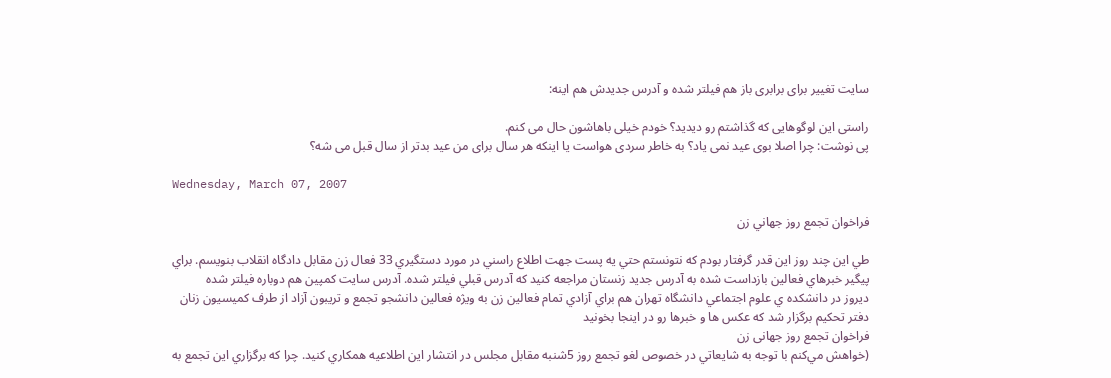سایت تغییر برای برابری باز هم فیلتر شده و آدرس جدیدش هم اینه:

راستی این لوگوهایی که گذاشتم رو دیدید؟ خودم خیلی باهاشون حال می کنم.
پی نوشت: چرا اصلا بوی عید نمی یاد؟ به خاطر سردی هواست یا اینکه هر سال برای من عید بدتر از سال قبل می شه؟

Wednesday, March 07, 2007

فراخوان تجمع روز جهاني زن

طي اين چند روز اين قدر گرفتار بودم كه نتونستم حتي يه پست جهت اطلاع راسني در مورد دستگيري 33 فعال زن مقابل دادگاه انقلاب بنويسم. براي پيگير خبرهاي فعالين بازداست شده به آدرس جديد زنستان مراجعه كنيد كه آدرس قبلي فيلتر شده. آدرس سايت كمپين هم دوباره فيلتر شده
ديروز در دانشكده ي علوم اجتماعي دانشگاه تهران هم براي آزادي تمام فعالين زن به ويژه فعالين دانشجو تجمع و تريبون آزاد از طرف كميسيون زنان دفتر تحكيم برگزار شد كه عكس ها و خبرها رو در اينجا بخونيد
فراخوان تجمع روز جهانی زن
(خواهش مي‌كنم با توجه به شايعاتي در خصوص لغو تجمع روز 5شنبه مقابل مجلس در انتشار اين اطلاعيه همكاري كنيد. چرا كه برگزاري اين تجمع به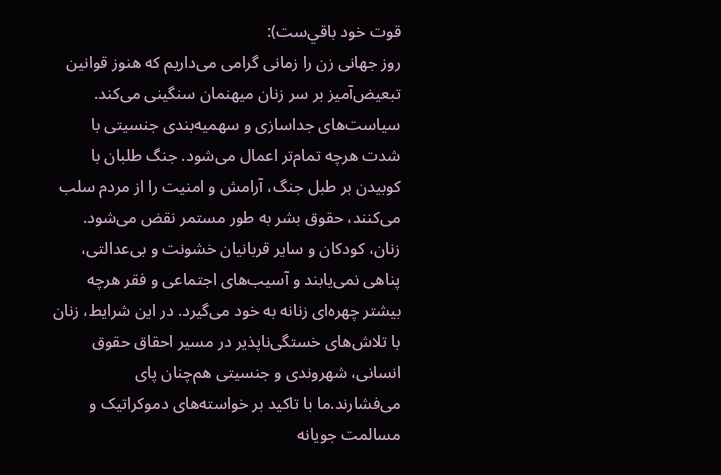قوت خود باقي‌ست):
روز جهانی زن را زمانی گرامی می‌داریم که هنوز قوانین تبعیض‌آمیز بر سر زنان میهنمان سنگینی می‌کند. سیاست‌های جداسازی و سهمیه‌بندی جنسیتی با شدت هرچه تمام‌تر اعمال می‌شود. جنگ طلبان با کوبیدن بر طبل جنگ، آرامش و امنیت را از مردم سلب می‌کنند، حقوق بشر به طور مستمر نقض می‌شود. زنان، کودکان و سایر قربانیان خشونت و بی‌عدالتی، پناهی نمی‌یابند و آسیب‌های اجتماعی و فقر هرچه بیشتر چهره‌ای زنانه به خود می‌گیرد. در این شرایط، زنان با تلاش‌های خستگی‌ناپذیر در مسیر احقاق حقوق انسانی، شهروندی و جنسیتی هم‌چنان پای می‌فشارند.ما با تاکید بر خواسته‌های دموکراتیک و مسالمت جویانه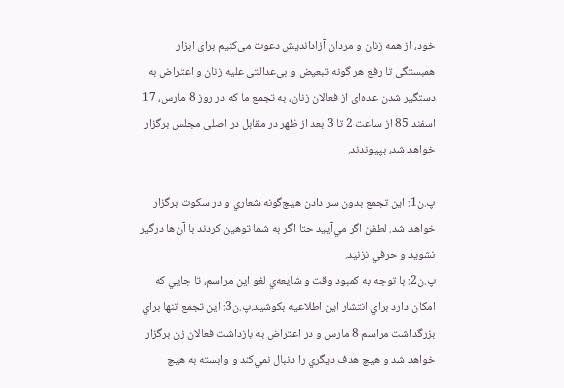خود، از همه زنان و مردان آزاداندیش دعوت می‌کنیم برای ابزار همبستگی تا رفع هر گونه تبعیض و بی‌عدالتی علیه زنان و اعتراض به دستگیر شدن عده‌ای از فعالان زنان، به تجمع ما که در روز 8 مارس، 17 اسفند 85 از ساعت 2 تا 3 بعد از ظهر در مقابل در اصلی مجلس برگزار خواهد شد، بپیوندند.

پ.ن1: اين تجمع بدون سر دادن هيچ‌گونه شعاري و در سكوت برگزار خواهد شد. لطفن اگر مي‌آييد حتا اگر به شما توهين كردند با آن‌ها درگير نشويد و حرفي نزنيد.
پ.ن2: با توجه به كمبود وقت و شايعه‌ي لغو اين مراسم، تا جايي كه امكان دارد براي انتشار اين اطلاعيه بكوشيد.پ.ن3: اين تجمع تنها براي بزرگداشت مراسم 8 مارس و در اعتراض به بازداشت فعالان زن برگزار خواهد شد و هيچ هدف ديگري را دنبال نمي‌كند و وابسته به هيچ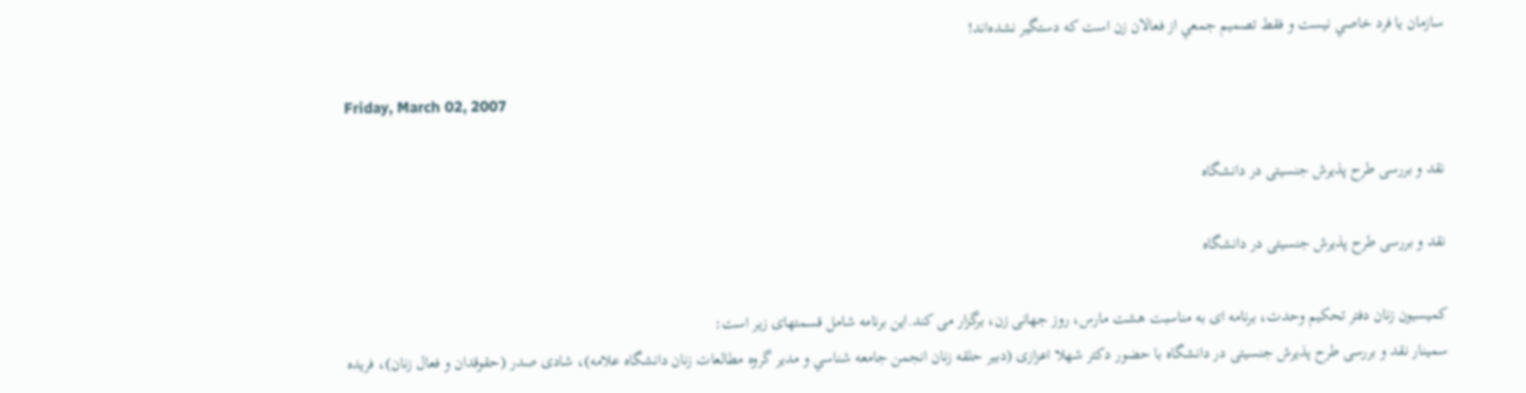سازمان يا فرد خاصي نيست و فقط تصميم جمعي از فعالان زن است كه دستگير نشده‌اند!

Friday, March 02, 2007

نقد و بررسی طرح پذیرش جنسیتی در دانشگاه

نقد و بررسی طرح پذیرش جنسیتی در دانشگاه

کمیسیون زنان دفتر تحکیم وحدت، برنامه ای به مناسبت هشت مارس، روز جهانی زن، برگزار می کند.این برنامه شامل قسمتهای زیر است:
سمینار نقد و بررسی طرح پذیرش جنسیتی در دانشگاه با حضور دکتر شهلا اعزازی (دبير حلقه زنان انجمن جامعه شناسي و مدير گروه مطالعات زنان دانشگاه علامه)، شادی صدر (حقوقدان و فعال زنان)، فریده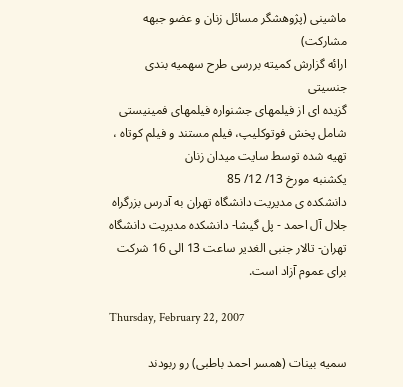ماشینی (پژوهشگر مسائل زنان و عضو جبهه مشارکت)
ارائه گزارش کمیته بررسی طرح سهمیه بندی جنسیتی
گزیده ای از فیلمهای جشنواره فیلمهای فمینیستی شامل پخش فوتوکلیپ، فیلم مستند و فیلم کوتاه ، تهیه شده توسط سایت میدان زنان
یکشنبه مورخ 13/ 12/ 85
دانشکده ی مدیریت دانشگاه تهران به آدرس بزرگراه جلال آل احمد - پل گیشا- دانشکده مدیریت دانشگاه تهران- تالار جنبی الغدیر ساعت 13 الی 16 شرکت برای عموم آزاد است.

Thursday, February 22, 2007

سمیه بینات (همسر احمد باطبی) رو ربودند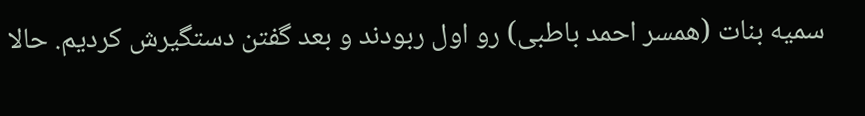سمیه بنات (همسر احمد باطبی) رو اول ربودند و بعد گفتن دستگیرش کردیم. حالا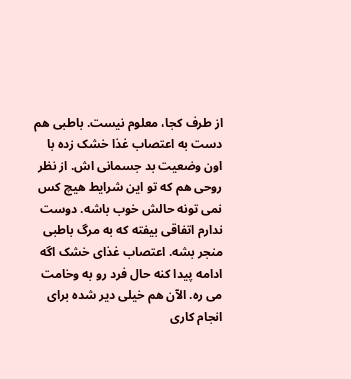از طرف کجا، معلوم نیست. باطبی هم دست به اعتصاب غذا خشک زده با اون وضعیت بد جسمانی اش. از نظر روحی هم که تو این شرایط هیچ کس نمی تونه حالش خوب باشه. دوست ندارم اتفاقی بیفته که به مرگ باطبی منجر بشه. اعتصاب غذای خشک اگه ادامه پیدا کنه حال فرد رو به وخامت می ره. الآن هم خیلی دیر شده برای انجام کاری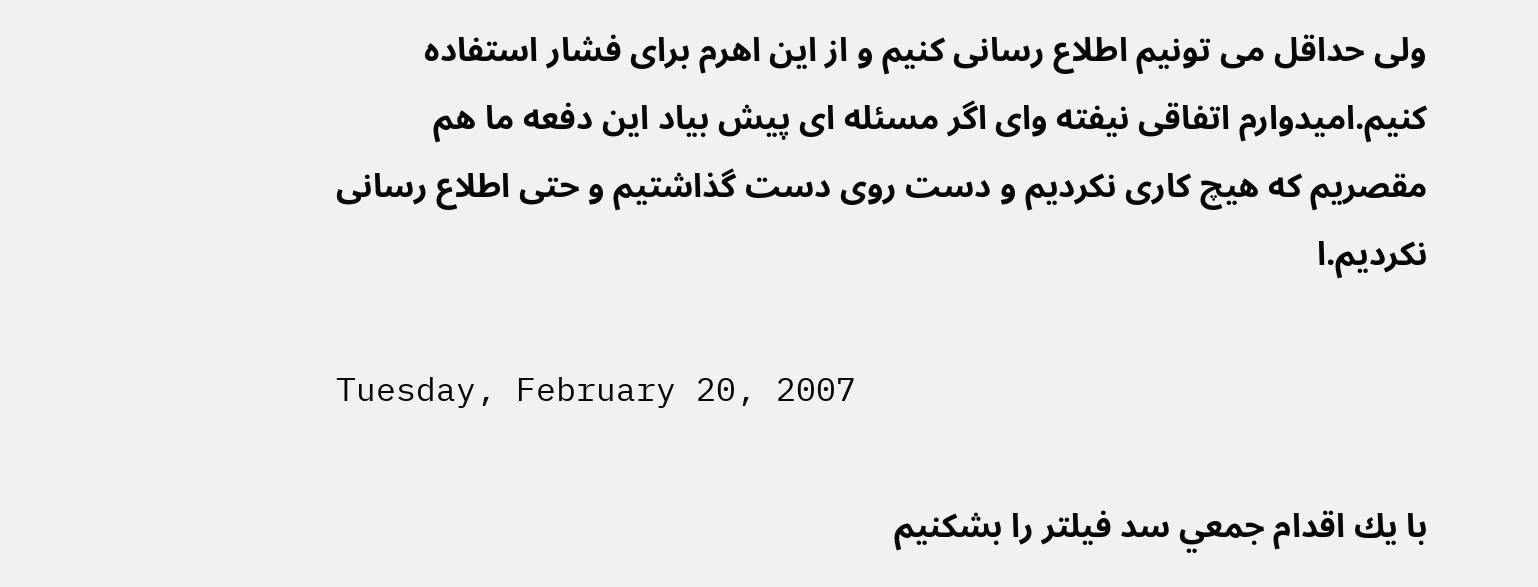ولی حداقل می تونیم اطلاع رسانی کنیم و از این اهرم برای فشار استفاده کنیم.امیدوارم اتفاقی نیفته وای اگر مسئله ای پیش بیاد این دفعه ما هم مقصریم که هیچ کاری نکردیم و دست روی دست گذاشتیم و حتی اطلاع رسانی نکردیم.ا

Tuesday, February 20, 2007

با يك اقدام جمعي سد فيلتر را بشكنيم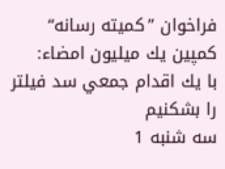فراخوان ”كميته رسانه“ كمپين يك ميليون امضاء:
با يك اقدام جمعي سد فيلتر را بشكنيم
سه شنبه 1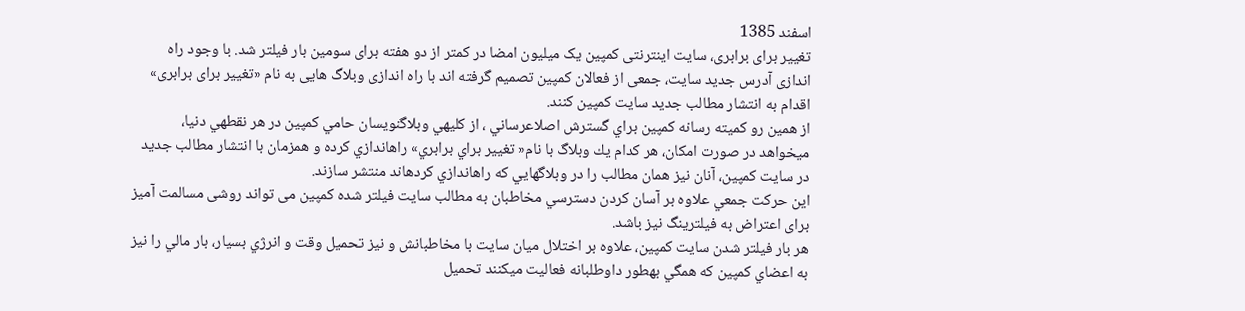اسفند 1385
تغییر برای برابری، سایت اینترنتی کمپین یک میلیون امضا در کمتر از دو هفته برای سومین بار فیلتر شد. با وجود راه اندازی آدرس جدید سایت، جمعی از فعالان کمپین تصمیم گرفته اند با راه اندازی وبلاگ هایی به نام «تغییر برای برابری» اقدام به انتشار مطالب جدید سایت کمپین کنند.
از همین رو کمیته رسانه کمپین براي گسترش اصلاعرساني ، از كليهي وبلاگنويسان حامي كمپين در هر نقطهي دنيا، ميخواهد در صورت امكان، هر كدام يك وبلاگ با نام« تغيير براي برابري» راهاندازي كرده و همزمان با انتشار مطالب جدید در سایت کمپین، آنان نيز همان مطالب را در وبلاگهايي كه راهاندازي كردهاند منتشر سازند.
اين حركت جمعي علاوه بر آسان كردن دسترسي مخاطبان به مطالب سايت فيلتر شده كمپين می تواند روشی مسالمت آمیز برای اعتراض به فیلترینگ نیز باشد.
هر بار فيلتر شدن سايت كمپين، علاوه بر اختلال ميان سايت با مخاطبانش و نيز تحميل وقت و انرژي بسيار، بار مالي را نيز به اعضاي كمپين كه همگي بهطور داوطلبانه فعاليت ميكنند تحميل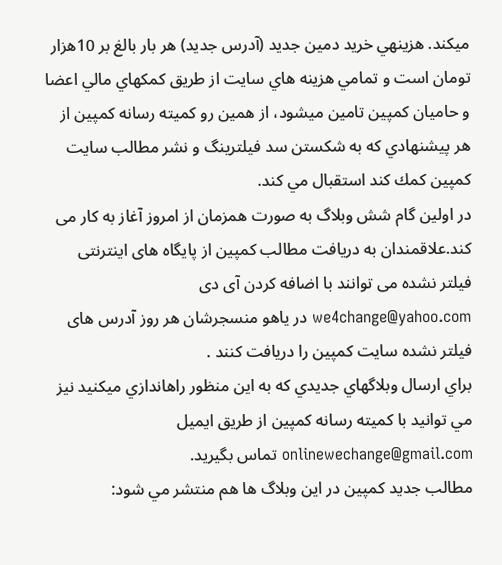ميكند. هزينهي خريد دمين جديد (آدرس جديد) هر بار بالغ بر 10هزار تومان است و تمامي هزينه هاي سايت از طريق كمكهاي مالي اعضا و حاميان كمپين تامين ميشود، از همين رو كميته رسانه كمپين از هر پيشنهادي كه به شكستن سد فيلترينگ و نشر مطالب سايت كمپين كمك كند استقبال مي كند.
در اولین گام شش وبلاگ به صورت همزمان از امروز آغاز به کار می کند.علاقمندان به دریافت مطالب کمپین از پایگاه های اینترنتی فیلتر نشده می توانند با اضافه کردن آی دی we4change@yahoo.com در یاهو منسجرشان هر روز آدرس های فیلتر نشده سایت کمپین را دریافت کنند .
براي ارسال وبلاگهاي جديدي كه به اين منظور راهاندازي ميكنيد نيز مي توانيد با كميته رسانه كمپين از طريق ايميل onlinewechange@gmail.com تماس بگيريد.
مطالب جدید کمپین در اين وبلاگ ها هم منتشر مي شود: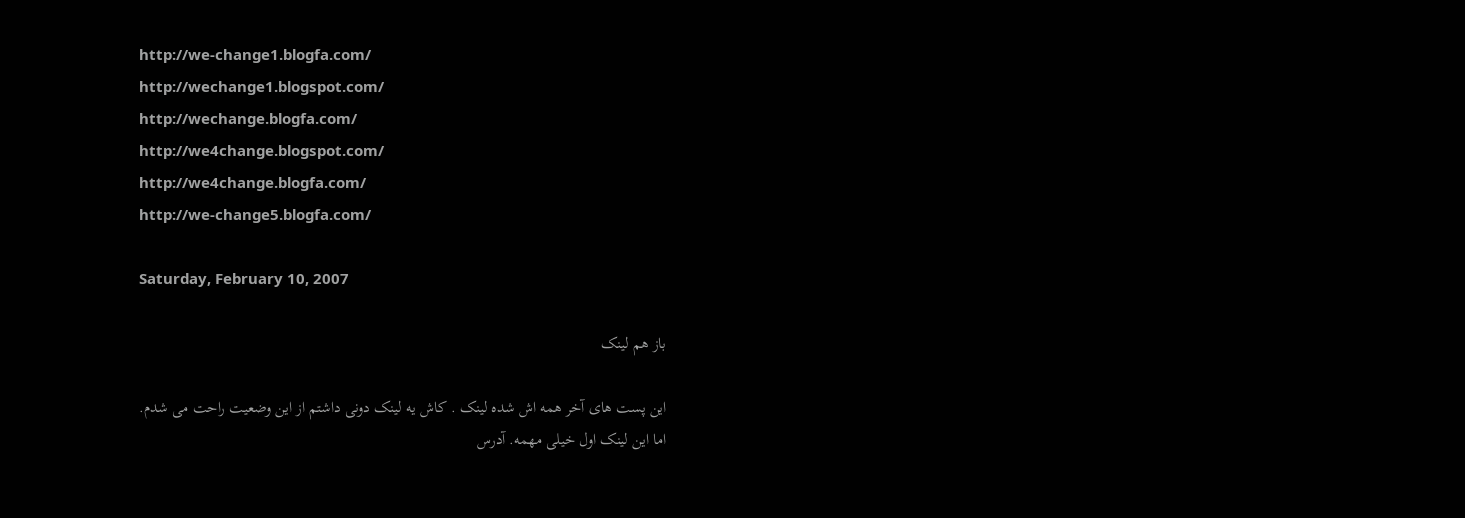http://we-change1.blogfa.com/
http://wechange1.blogspot.com/
http://wechange.blogfa.com/
http://we4change.blogspot.com/
http://we4change.blogfa.com/
http://we-change5.blogfa.com/

Saturday, February 10, 2007

باز هم لینک

این پست های آخر همه اش شده لینک . کاش یه لینک دونی داشتم از این وضعیت راحت می شدم.
اما این لینک اول خیلی مهمه. آدرس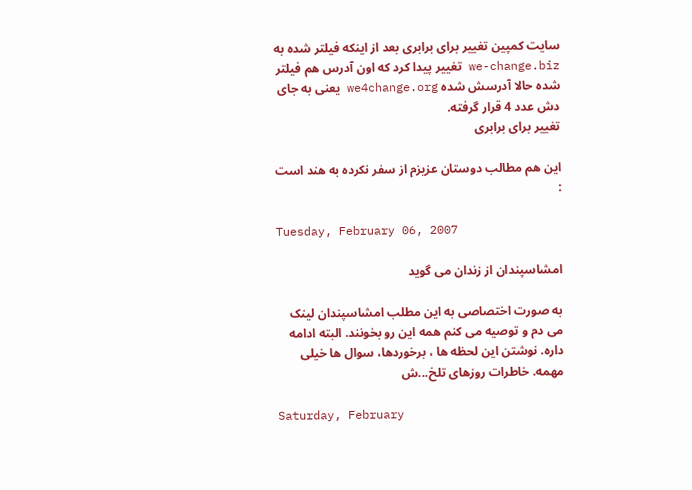سایت کمپین تغییر برای برابری بعد از اینکه فیلتر شده به we-change.biz تغییر پیدا کرد که اون آدرس هم فیلتر شده حالا آدرسش شده we4change.org یعنی به جای دش عدد 4 قرار گرفته.
تغییر برای برابری

این هم مطالب دوستان عزیزم از سفر نکرده به هند است :

Tuesday, February 06, 2007

امشاسپندان از زندان می گوید

به صورت اختصاصی به این مطلب امشاسپندان لینک می دم و توصیه می کنم همه این رو بخونند. البته ادامه داره. نوشتن این لحظه ها ، برخوردها، سوال ها خیلی مهمه. خاطرات روزهای تلخ...ش

Saturday, February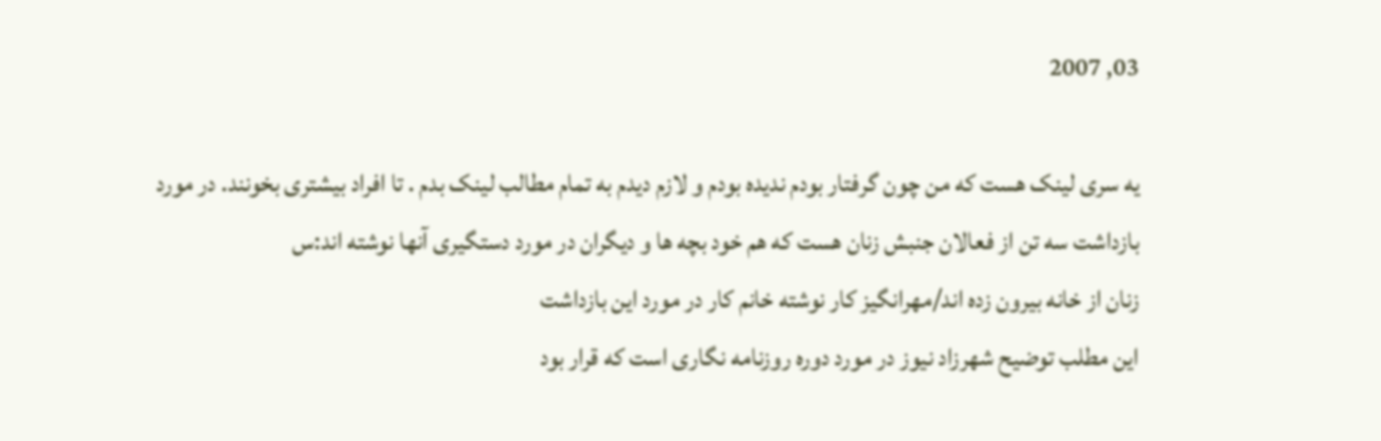03, 2007

یه سری لینک هست که من چون گرفتار بودم ندیده بودم و لازم دیدم به تمام مطالب لینک بدم . تا افراد بیشتری بخونند. در مورد بازداشت سه تن از فعالان جنبش زنان هست که هم خود بچه ها و دیگران در مورد دستگیری آنها نوشته اند:س
زنان از خانه بيرون زده اند/مهرانگیز کار نوشته خانم کار در مورد این بازداشت
این مطلب توضیح شهرزاد نیوز در مورد دوره روزنامه نگاری است که قرار بود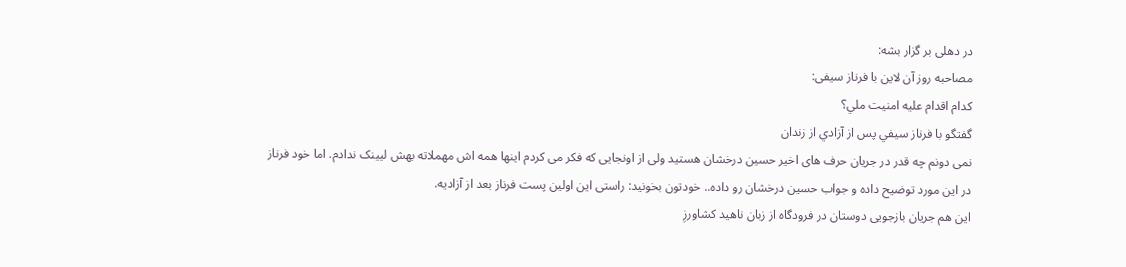در دهلی بر گزار بشه:
مصاحبه روز آن لاین با فرناز سیفی:
کدام اقدام عليه امنيت ملي؟
گفتگو با فرناز سيفي پس از آزادي از زندان
نمی دونم چه قدر در جریان حرف های اخیر حسین درخشان هستید ولی از اونجایی که فکر می کردم اینها همه اش مهملاته بهش لیینک ندادم. اما خود فرناز در این مورد توضیح داده و جواب حسین درخشان رو داده.. خودتون بخونید: راستی این اولین پست فرناز بعد از آزادیه.
این هم جریان بازجویی دوستان در فرودگاه از زبان ناهید کشاورزِ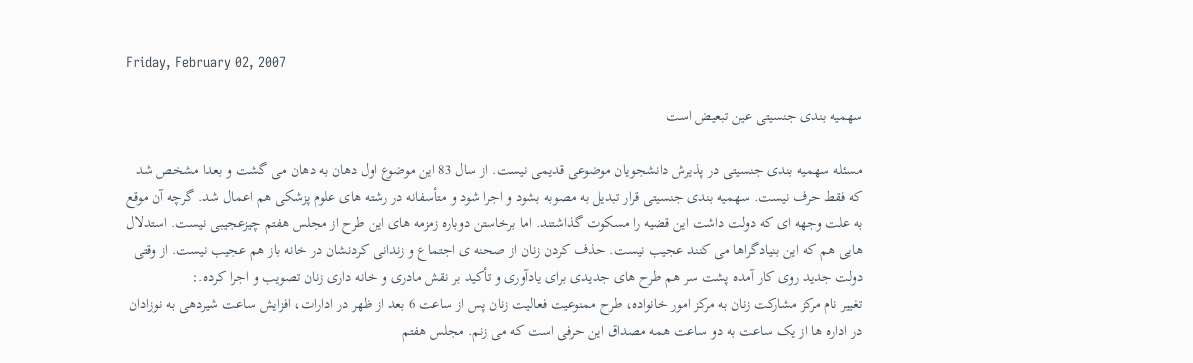Friday, February 02, 2007

سهمیه بندی جنسیتی عین تبعیض است

مسئله سهمیه بندی جنسیتی در پذیرش دانشجویان موضوعی قدیمی نیست. از سال 83 این موضوع اول دهان به دهان می گشت و بعدا مشخص شد که فقط حرف نیست. سهمیه بندی جنسیتی قرار تبدیل به مصوبه بشود و اجرا شود و متأسفانه در رشته های علوم پزشکی هم اعمال شد. گرچه آن موقع به علت وجهه ای که دولت داشت این قضیه را مسکوت گذاشتند. اما برخاستن دوباره زمزمه های این طرح از مجلس هفتم چیزعجیبی نیست. استدلال هایی هم که این بنیادگراها می کنند عجیب نیست. حذف کردن زنان از صحنه ی اجتماع و زندانی کردنشان در خانه باز هم عجیب نیست. از وقتی دولت جدید روی کار آمده پشت سر هم طرح های جدیدی برای یادآوری و تأکید بر نقش مادری و خانه داری زنان تصویب و اجرا کرده.:
تغییر نام مرکز مشارکت زنان به مرکز امور خانواده، طرح ممنوعیت فعالیت زنان پس از ساعت 6 بعد از ظهر در ادارات، افزایش ساعت شیردهی به نوزادان در اداره ها از یک ساعت به دو ساعت همه مصداق این حرفی است که می زنم. مجلس هفتم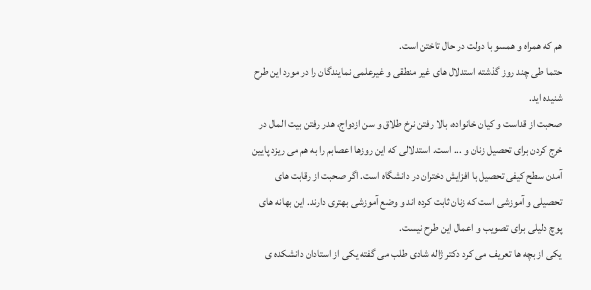هم که همراه و همسو با دولت در حال تاختن است.
حتما طی چند روز گذشته استدلال های غیر منطقی و غیرعلمی نمایندگان را در مورد این طرح شنیده اید.
صحبت از قداست و کیان خانواده، بالا رفتن نرخ طلاق و سن ازدواج، هدر رفتن بیت المال در خرج کردن برای تحصیل زنان و ... است. استدلالی که این روزها اعصابم را به هم می ریزد پایین آمدن سطح کیفی تحصیل با افزایش دختران در دانشگاه است. اگر صحبت از رقابت های تحصیلی و آموزشی است که زنان ثابت کرده اند و وضع آموزشی بهتری دارند. این بهانه های پوچ دلیلی برای تصویب و اعمال این طرح نیست.
یکی از بچه ها تعریف می کرد دکتر ژاله شادی طلب می گفته یکی از استادان دانشکده ی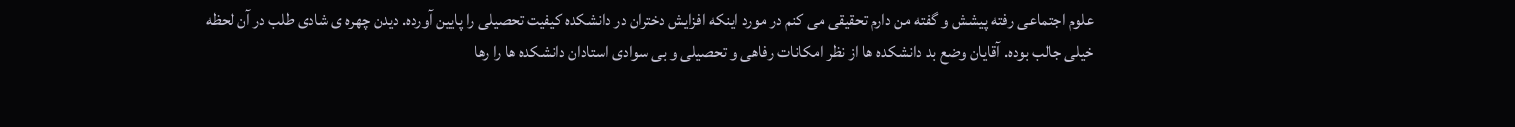علوم اجتماعی رفته پیشش و گفته من دارم تحقیقی می کنم در مورد اینکه افزایش دختران در دانشکده کیفیت تحصیلی را پایین آورده. دیدن چهره ی شادی طلب در آن لحظه خیلی جالب بوده. آقایان وضع بد دانشکده ها از نظر امکانات رفاهی و تحصیلی و بی سوادی استادان دانشکده ها را رها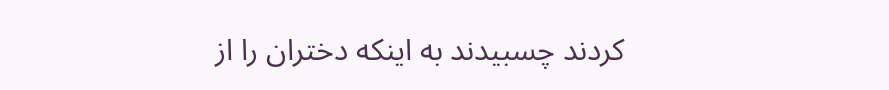کردند چسبیدند به اینکه دختران را از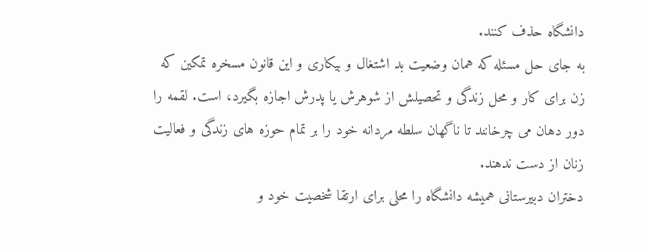دانشگاه حذف کنند.
به جای حل مسئله که همان وضعیت بد اشتغال و بیکاری و این قانون مسخره تمکین که زن برای کار و محل زندگی و تحصیلش از شوهرش یا پدرش اجازه بگیرد، است. لقمه را دور دهان می چرخانند تا ناگهان سلطه مردانه خود را بر تمام حوزه های زندگی و فعالیت زنان از دست ندهند.
دختران دبیرستانی همیشه دانشگاه را محلی برای ارتقا شخصیت خود و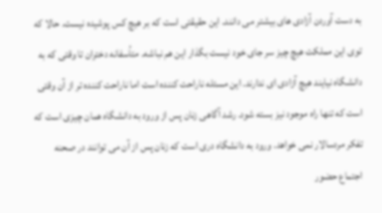به دست آوردن آزادی های بیشتر می دانند. این حقیقتی است که بر هیچ کس پوشیده نیست. حالا که توی این مملکت هیچ چیز سر جای خود نیست بگذار این هم نباشه. متأسفانه دختران تا وقتی که به دانشگاه نیایند هیچ آزادی ای ندارند. این مسئله ناراحت کننده است اما ناراحت کننده تر از آن وقتی است که تنها راه موجود نیز بسته شود. رشد آگاهی زنان پس از ورود به دانشگاه همان چیزی است که تفکر مردسالار نمی خواهد. ورود به دانشگاه دری است که زنان پس از آن می توانند در صحنه اجتماع حضور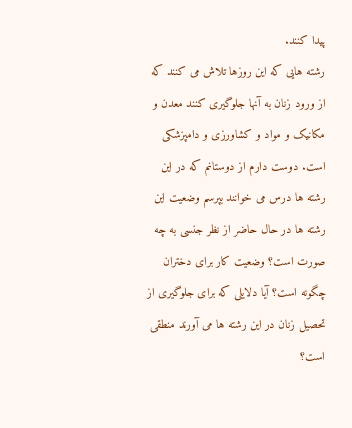پیدا کنند.
رشته هایی که این روزها تلاش می کنند که از ورود زنان به آنها جلوگیری کنند معدن و مکانیک و مواد و کشاورزی و دامپزشکی است. دوست دارم از دوستانم که در این رشته ها درس می خوانند بپرسم وضعیت این رشته ها در حال حاضر از نظر جنسی به چه صورت است؟ وضعیت کار برای دختران چگونه است؟ آیا دلایلی که برای جلوگیری از تحصیل زنان در این رشته ها می آورند منطقی است؟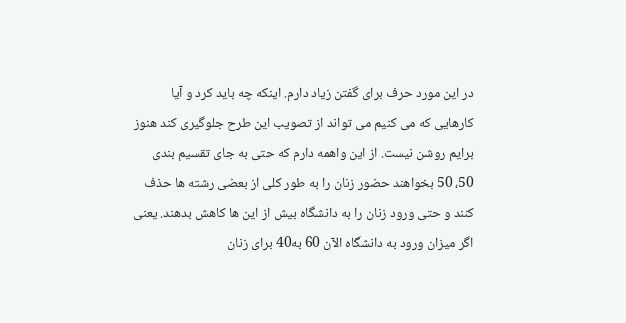در این مورد حرف برای گفتن زیاد دارم. اینکه چه باید کرد و آیا کارهایی که می کنیم می تواند از تصویب این طرح جلوگیری کند هنوز برایم روشن نیست. از این واهمه دارم که حتی به جای تقسیم بندی 50، 50 بخواهند حضور زنان را به طور کلی از بعضی رشته ها حذف کنند و حتی ورود زنان را به دانشگاه بیش از این ها کاهش بدهند. یعنی اگر میزان ورود به دانشگاه الآن 60 به40 برای زنان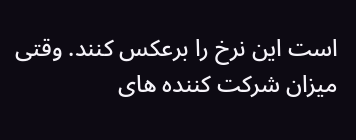است این نرخ را برعکس کنند. وقتی میزان شرکت کننده های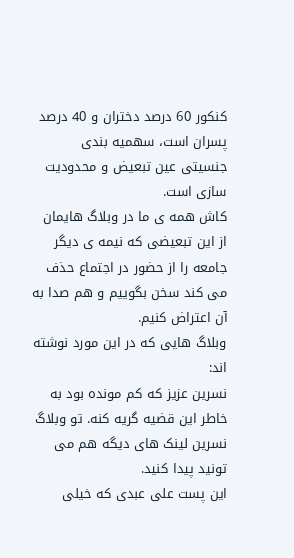کنکور 60 درصد دختران و 40 درصد پسران است، سهمیه بندی جنسیتی عین تبعیض و محدودیت سازی است.
کاش همه ی ما در وبلاگ هایمان از این تبعیضی که نیمه ی دیگر جامعه را از حضور در اجتماع حذف می کند سخن بگوییم و هم صدا به آن اعتراض کنیم.
وبلاگ هایی که در این مورد نوشته اند:
نسرین عزیز که کم مونده بود به خاطر این قضیه گریه کنه. تو وبلاگ نسرین لینک های دیگه هم می تونید پیدا کنید.
این پست علی عبدی که خیلی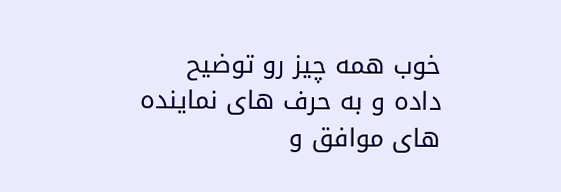خوب همه چیز رو توضیح داده و به حرف های نماینده های موافق و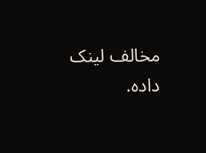مخالف لینک داده.